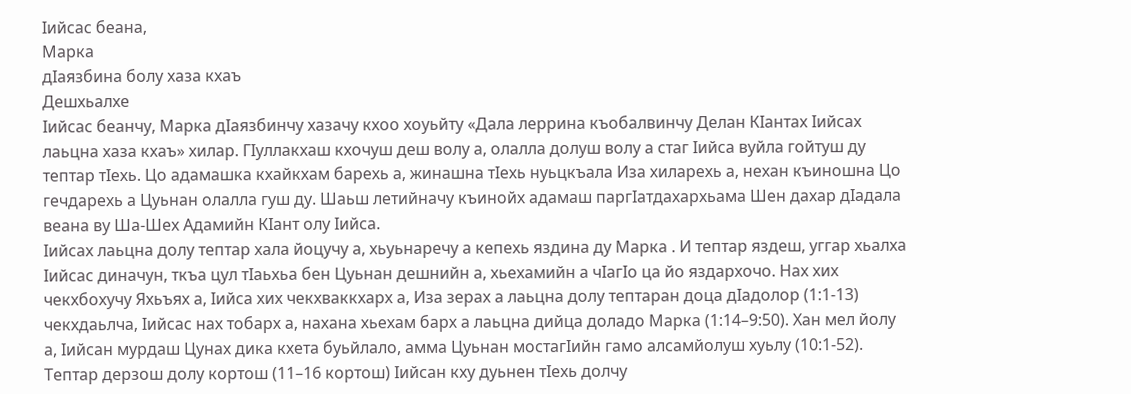Ӏийсас беана,
Марка
дӀаязбина болу хаза кхаъ
Дешхьалхе
Ӏийсас беанчу, Марка дӀаязбинчу хазачу кхоо хоуьйту «Дала леррина къобалвинчу Делан КӀантах Ӏийсах лаьцна хаза кхаъ» хилар. ГӀуллакхаш кхочуш деш волу а, олалла долуш волу а стаг Ӏийса вуйла гойтуш ду тептар тӀехь. Цо адамашка кхайкхам барехь а, жинашна тӀехь нуьцкъала Иза хиларехь а, нехан къиношна Цо гечдарехь а Цуьнан олалла гуш ду. Шаьш летийначу къинойх адамаш паргӀатдахархьама Шен дахар дӀадала веана ву Ша-Шех Адамийн КӀант олу Ӏийса.
Ӏийсах лаьцна долу тептар хала йоцучу а, хьуьнаречу а кепехь яздина ду Марка . И тептар яздеш, уггар хьалха Ӏийсас диначун, ткъа цул тӀаьхьа бен Цуьнан дешнийн а, хьехамийн а чӀагӀо ца йо яздархочо. Нах хих чекхбохучу Яхьъях а, Ӏийса хих чекхваккхарх а, Иза зерах а лаьцна долу тептаран доца дӀадолор (1:1-13) чекхдаьлча, Ӏийсас нах тобарх а, нахана хьехам барх а лаьцна дийца доладо Марка (1:14–9:50). Хан мел йолу а, Ӏийсан мурдаш Цунах дика кхета буьйлало, амма Цуьнан мостагӀийн гамо алсамйолуш хуьлу (10:1-52). Тептар дерзош долу кортош (11–16 кортош) Ӏийсан кху дуьнен тӀехь долчу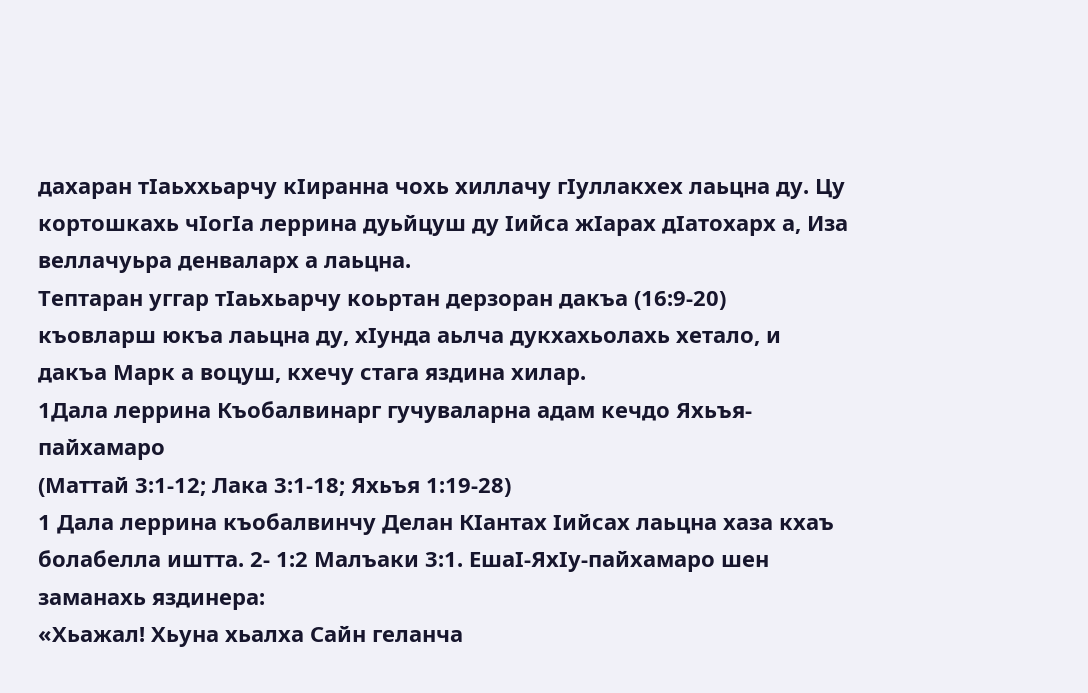дахаран тӀаьххьарчу кӀиранна чохь хиллачу гӀуллакхех лаьцна ду. Цу кортошкахь чӀогӀа леррина дуьйцуш ду Ӏийса жӀарах дӀатохарх а, Иза веллачуьра денваларх а лаьцна.
Тептаран уггар тӀаьхьарчу коьртан дерзоран дакъа (16:9-20) къовларш юкъа лаьцна ду, хӀунда аьлча дукхахьолахь хетало, и дакъа Марк а воцуш, кхечу стага яздина хилар.
1Дала леррина Къобалвинарг гучуваларна адам кечдо Яхьъя-пайхамаро
(Маттай 3:1-12; Лака 3:1-18; Яхьъя 1:19-28)
1 Дала леррина къобалвинчу Делан КӀантах Ӏийсах лаьцна хаза кхаъ болабелла иштта. 2- 1:2 Малъаки 3:1. ЕшаӀ-ЯхӀу-пайхамаро шен заманахь яздинера:
«Хьажал! Хьуна хьалха Сайн геланча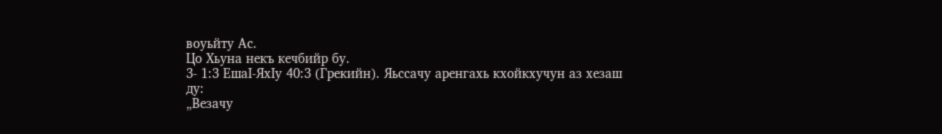воуьйту Ас.
Цо Хьуна некъ кечбийр бу.
3- 1:3 ЕшаӀ-ЯхӀу 40:3 (Грекийн). Яьссачу аренгахь кхойкхучун аз хезаш ду:
„Везачу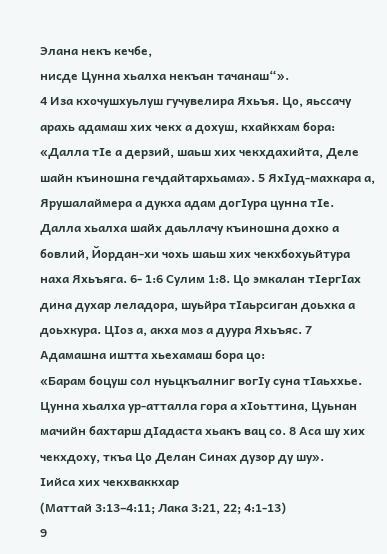Элана некъ кечбе,
нисде Цунна хьалха некъан тачанаш“».
4 Иза кхочушхуьлуш гучувелира Яхьъя. Цо, яьссачу арахь адамаш хих чекх а дохуш, кхайкхам бора: «Далла тӀе а дерзий, шаьш хих чекхдахийта, Деле шайн къиношна гечдайтархьама». 5 ЯхӀуд-махкара а, Ярушалаймера а дукха адам догӀура цунна тӀе. Далла хьалха шайх даьллачу къиношна дохко а бовлий, Йордан-хи чохь шаьш хих чекхбохуьйтура наха Яхьъяга. 6- 1:6 Сулим 1:8. Цо эмкалан тӀергӀах дина духар леладора, шуьйра тӀаьрсиган доьхка а доьхкура. ЦӀоз а, акха моз а дуура Яхьъяс. 7 Адамашна иштта хьехамаш бора цо:
«Барам боцуш сол нуьцкъалниг вогӀу суна тӀаьххье. Цунна хьалха ур-атталла гора а хӀоьттина, Цуьнан мачийн бахтарш дӀадаста хьакъ вац со. 8 Аса шу хих чекхдоху, ткъа Цо Делан Синах дузор ду шу».
Ӏийса хих чекхваккхар
(Маттай 3:13–4:11; Лака 3:21, 22; 4:1-13)
9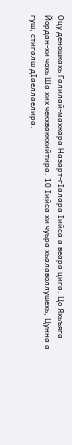Оцу деношкахь Галилай-махкара Назарт-гӀалара Ӏийса а веара цига. Цо Яхьъяга Йордан-хи чохь Ша хих чекхваккхийтира. 10 Ӏийса хи чуьра хьалаволлушехь, Цунна а гуш, стигалш дӀаеллаелира.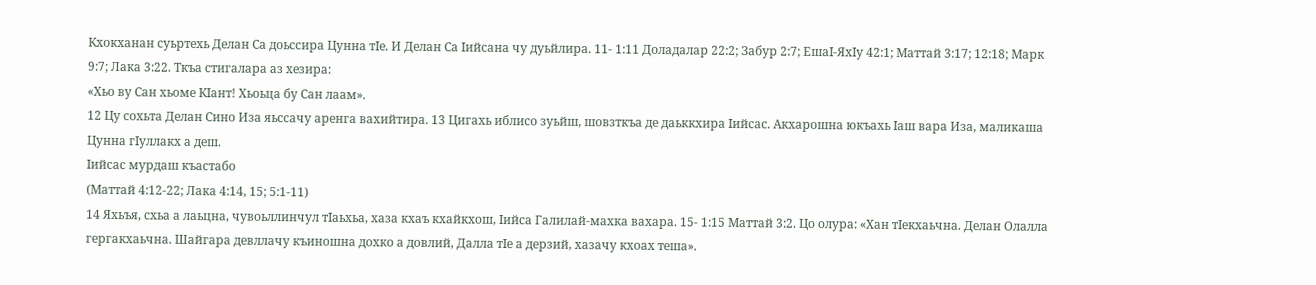Кхокханан суьртехь Делан Са доьссира Цунна тӀе. И Делан Са Ӏийсана чу дуьйлира. 11- 1:11 Доладалар 22:2; Забур 2:7; ЕшаӀ-ЯхӀу 42:1; Маттай 3:17; 12:18; Марк 9:7; Лака 3:22. Ткъа стигалара аз хезира:
«Хьо ву Сан хьоме КӀант! Хьоьца бу Сан лаам».
12 Цу сохьта Делан Сино Иза яьссачу аренга вахийтира. 13 Цигахь иблисо зуьйш, шовзткъа де даьккхира Ӏийсас. Акхарошна юкъахь Ӏаш вара Иза, маликаша Цунна гӀуллакх а деш.
Ӏийсас мурдаш къастабо
(Маттай 4:12-22; Лака 4:14, 15; 5:1-11)
14 Яхьъя, схьа а лаьцна, чувоьллинчул тӀаьхьа, хаза кхаъ кхайкхош, Ӏийса Галилай-махка вахара. 15- 1:15 Маттай 3:2. Цо олура: «Хан тӀекхаьчна. Делан Олалла гергакхаьчна. Шайгара девллачу къиношна дохко а довлий, Далла тӀе а дерзий, хазачу кхоах теша».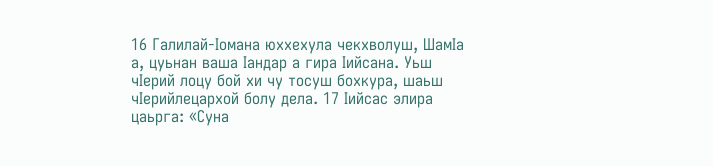16 Галилай-Ӏомана юххехула чекхволуш, ШамӀа а, цуьнан ваша Ӏандар а гира Ӏийсана. Уьш чӀерий лоцу бой хи чу тосуш бохкура, шаьш чӀерийлецархой болу дела. 17 Ӏийсас элира цаьрга: «Суна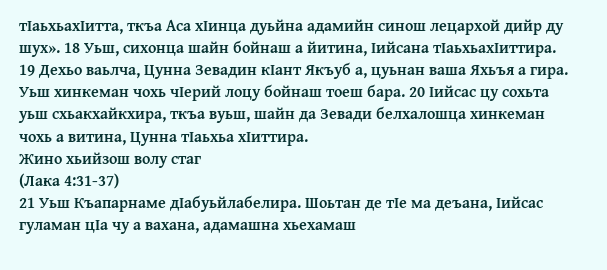тӀаьхьахӀитта, ткъа Аса хӀинца дуьйна адамийн синош лецархой дийр ду шух». 18 Уьш, сихонца шайн бойнаш а йитина, Ӏийсана тӀаьхьахӀиттира.
19 Дехьо ваьлча, Цунна Зевадин кӀант Якъуб а, цуьнан ваша Яхьъя а гира. Уьш хинкеман чохь чӀерий лоцу бойнаш тоеш бара. 20 Ӏийсас цу сохьта уьш схьакхайкхира, ткъа вуьш, шайн да Зевади белхалошца хинкеман чохь а витина, Цунна тӀаьхьа хӀиттира.
Жино хьийзош волу стаг
(Лака 4:31-37)
21 Уьш Къапарнаме дӀабуьйлабелира. Шоьтан де тӀе ма деъана, Ӏийсас гуламан цӀа чу а вахана, адамашна хьехамаш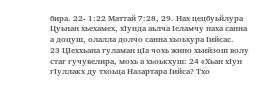бира. 22- 1:22 Маттай 7:28, 29. Нах цецбуьйлура Цуьнан хьехамех, хӀунда аьлча Ӏеламчу наха санна а доцуш, олалла долчо санна хьоьхура Ӏийсас.
23 ЦӀеххьана гуламан цӀа чохь жино хьийзош волу стаг гучувелира, мохь а хьоькхуш: 24 «Хьан хӀун гӀуллакх ду тхоьца Назартара Ӏийса? Тхо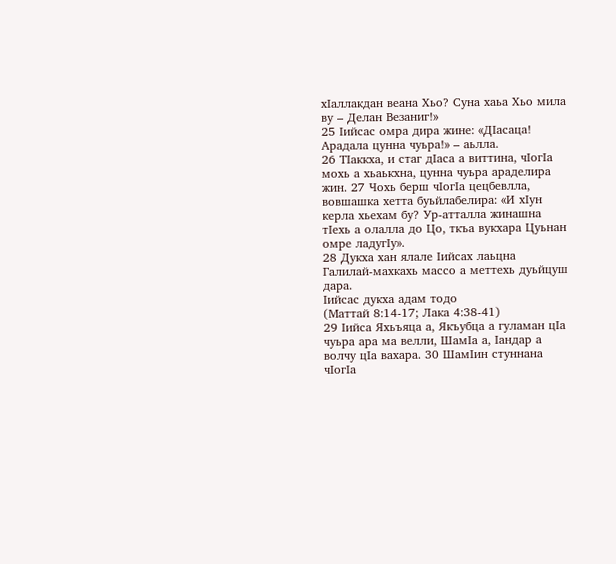хӀаллакдан веана Хьо? Суна хаьа Хьо мила ву – Делан Везаниг!»
25 Ӏийсас омра дира жине: «ДӀасаца! Арадала цунна чуьра!» – аьлла.
26 ТӀаккха, и стаг дӀаса а виттина, чӀогӀа мохь а хьаькхна, цунна чуьра араделира жин. 27 Чохь берш чӀогӀа цецбевлла, вовшашка хетта буьйлабелира: «И хӀун керла хьехам бу? Ур-атталла жинашна тӀехь а олалла до Цо, ткъа вукхара Цуьнан омре ладугӀу».
28 Дукха хан ялале Ӏийсах лаьцна Галилай-махкахь массо а меттехь дуьйцуш дара.
Ӏийсас дукха адам тодо
(Маттай 8:14-17; Лака 4:38-41)
29 Ӏийса Яхьъяца а, Якъубца а гуламан цӀа чуьра ара ма велли, ШамӀа а, Ӏандар а волчу цӀа вахара. 30 ШамӀин стуннана чӀогӀа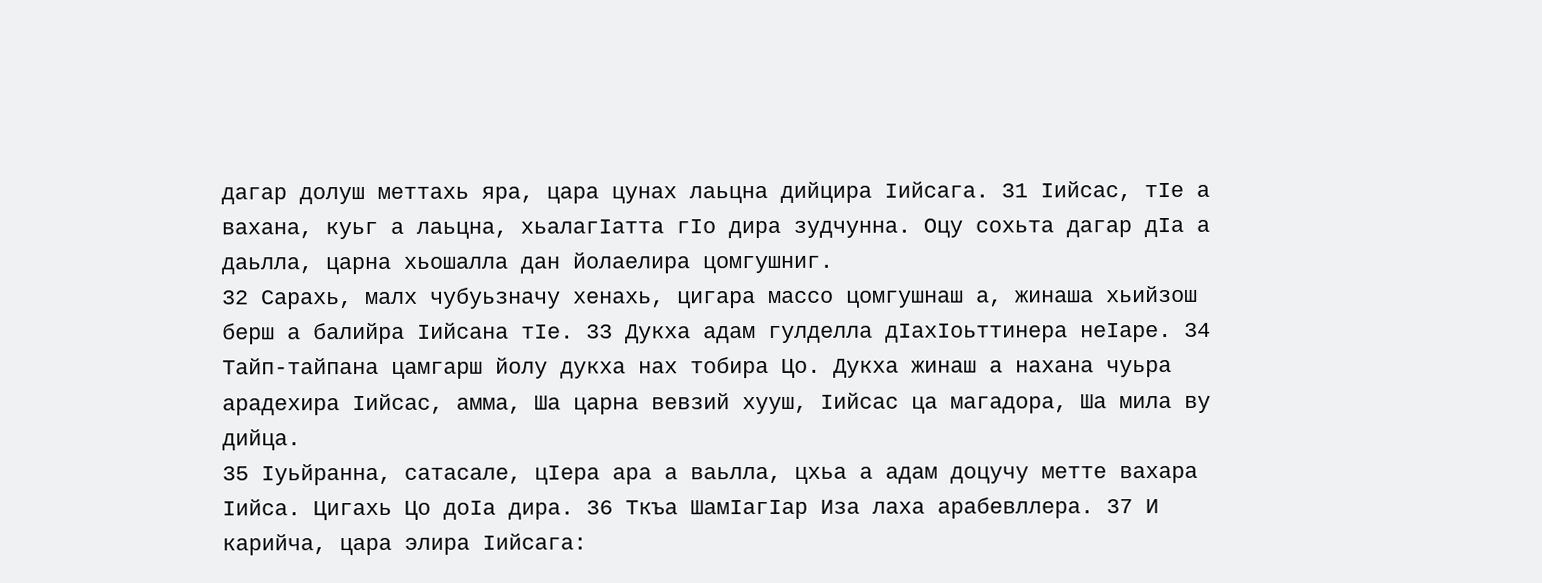дагар долуш меттахь яра, цара цунах лаьцна дийцира Ӏийсага. 31 Ӏийсас, тӀе а вахана, куьг а лаьцна, хьалагӀатта гӀо дира зудчунна. Оцу сохьта дагар дӀа а даьлла, царна хьошалла дан йолаелира цомгушниг.
32 Сарахь, малх чубуьзначу хенахь, цигара массо цомгушнаш а, жинаша хьийзош берш а балийра Ӏийсана тӀе. 33 Дукха адам гулделла дӀахӀоьттинера неӀаре. 34 Тайп-тайпана цамгарш йолу дукха нах тобира Цо. Дукха жинаш а нахана чуьра арадехира Ӏийсас, амма, Ша царна вевзий хууш, Ӏийсас ца магадора, Ша мила ву дийца.
35 Ӏуьйранна, сатасале, цӀера ара а ваьлла, цхьа а адам доцучу метте вахара Ӏийса. Цигахь Цо доӀа дира. 36 Ткъа ШамӀагӀар Иза лаха арабевллера. 37 И карийча, цара элира Ӏийсага: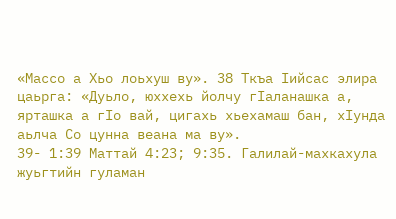«Массо а Хьо лоьхуш ву». 38 Ткъа Ӏийсас элира цаьрга: «Дуьло, юххехь йолчу гӀаланашка а, ярташка а гӀо вай, цигахь хьехамаш бан, хӀунда аьлча Со цунна веана ма ву».
39- 1:39 Маттай 4:23; 9:35. Галилай-махкахула жуьгтийн гуламан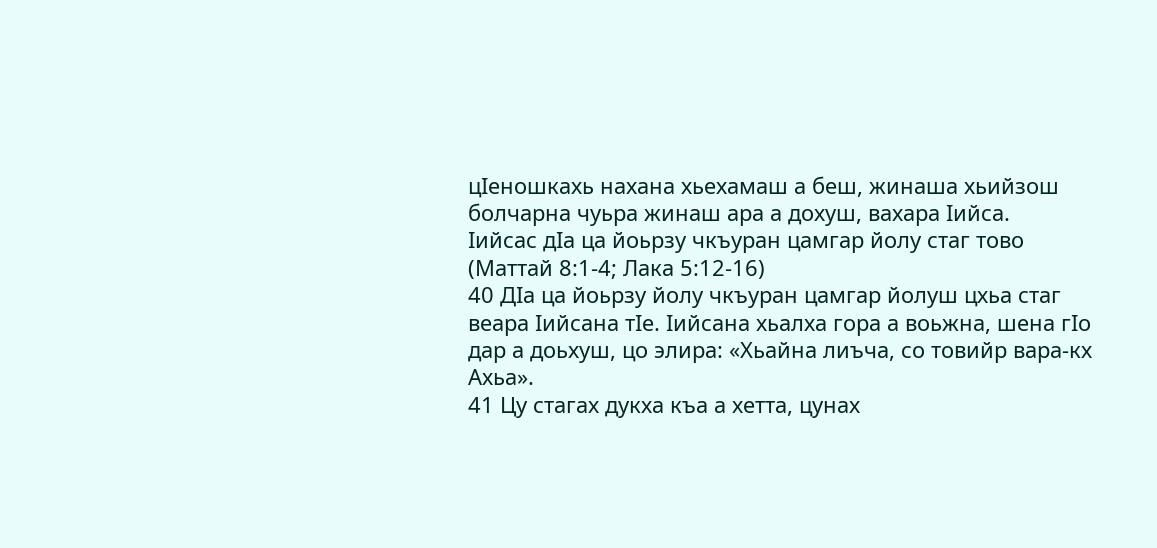цӀеношкахь нахана хьехамаш а беш, жинаша хьийзош болчарна чуьра жинаш ара а дохуш, вахара Ӏийса.
Ӏийсас дӀа ца йоьрзу чкъуран цамгар йолу стаг тово
(Маттай 8:1-4; Лака 5:12-16)
40 ДӀа ца йоьрзу йолу чкъуран цамгар йолуш цхьа стаг веара Ӏийсана тӀе. Ӏийсана хьалха гора а воьжна, шена гӀо дар а доьхуш, цо элира: «Хьайна лиъча, со товийр вара-кх Ахьа».
41 Цу стагах дукха къа а хетта, цунах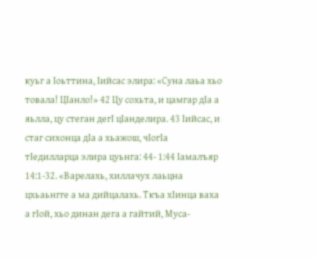куьг а Ӏоьттина, Ӏийсас элира: «Суна лаьа хьо товала! ЦӀанло!» 42 Цу сохьта, и цамгар дӀа а яьлла, цу стеган дегӀ цӀанделира. 43 Ӏийсас, и стаг сихонца дӀа а хьажош, чӀогӀа тӀедилларца элира цуьнга: 44- 1:44 Ӏамалъяр 14:1-32. «Варелахь, хиллачух лаьцна цхьаьнгге а ма дийцалахь. Ткъа хӀинца ваха а гӀой, хьо динан дега а гайтий, Муса-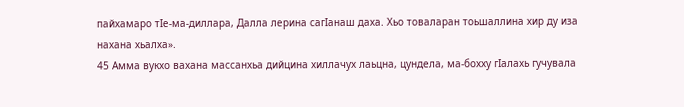пайхамаро тӀе-ма-диллара, Далла лерина сагӀанаш даха. Хьо товаларан тоьшаллина хир ду иза нахана хьалха».
45 Амма вукхо вахана массанхьа дийцина хиллачух лаьцна, цундела, ма-бохху гӀалахь гучувала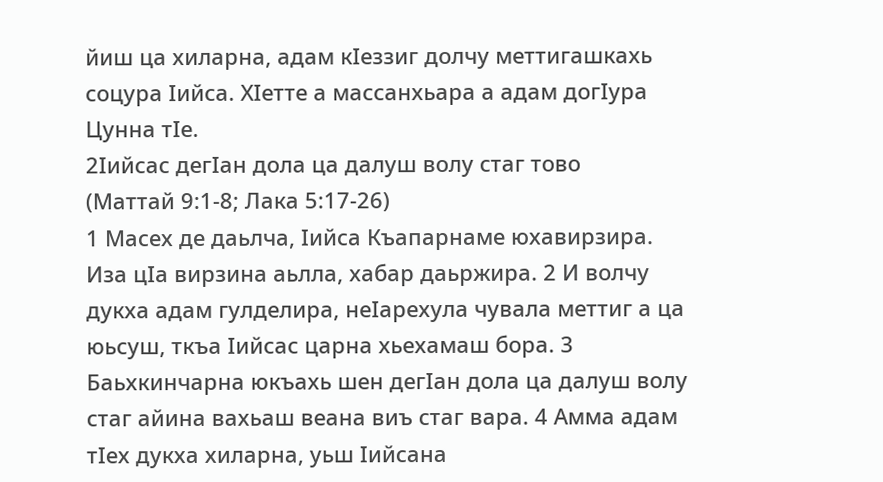йиш ца хиларна, адам кӀеззиг долчу меттигашкахь соцура Ӏийса. ХӀетте а массанхьара а адам догӀура Цунна тӀе.
2Ӏийсас дегӀан дола ца далуш волу стаг тово
(Маттай 9:1-8; Лака 5:17-26)
1 Масех де даьлча, Ӏийса Къапарнаме юхавирзира. Иза цӀа вирзина аьлла, хабар даьржира. 2 И волчу дукха адам гулделира, неӀарехула чувала меттиг а ца юьсуш, ткъа Ӏийсас царна хьехамаш бора. 3 Баьхкинчарна юкъахь шен дегӀан дола ца далуш волу стаг айина вахьаш веана виъ стаг вара. 4 Амма адам тӀех дукха хиларна, уьш Ӏийсана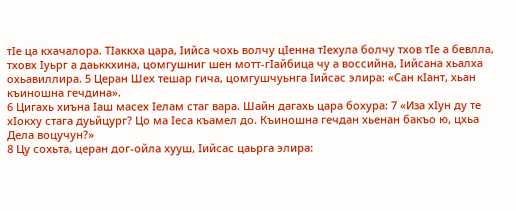тӀе ца кхачалора. ТӀаккха цара, Ӏийса чохь волчу цӀенна тӀехула болчу тхов тӀе а бевлла, тховх Ӏуьрг а даьккхина, цомгушниг шен мотт-гӀайбица чу а воссийна, Ӏийсана хьалха охьавиллира. 5 Церан Шех тешар гича, цомгушчуьнга Ӏийсас элира: «Сан кӀант, хьан къиношна гечдина».
6 Цигахь хиъна Ӏаш масех Ӏелам стаг вара. Шайн дагахь цара бохура: 7 «Иза хӀун ду те хӀокху стага дуьйцург? Цо ма Ӏеса къамел до. Къиношна гечдан хьенан бакъо ю, цхьа Дела воцучун?»
8 Цу сохьта, церан дог-ойла хууш, Ӏийсас цаьрга элира: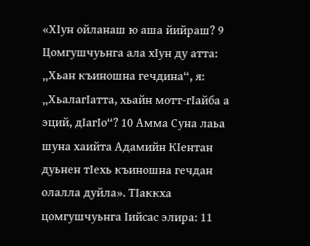«ХӀун ойланаш ю аша йийраш? 9 Цомгушчуьнга ала хӀун ду атта: „Хьан къиношна гечдина“, я: „ХьалагӀатта, хьайн мотт-гӀайба а эций, дӀагӀо“? 10 Амма Суна лаьа шуна хаийта Адамийн КӀентан дуьнен тӀехь къиношна гечдан олалла дуйла». ТӀаккха цомгушчуьнга Ӏийсас элира: 11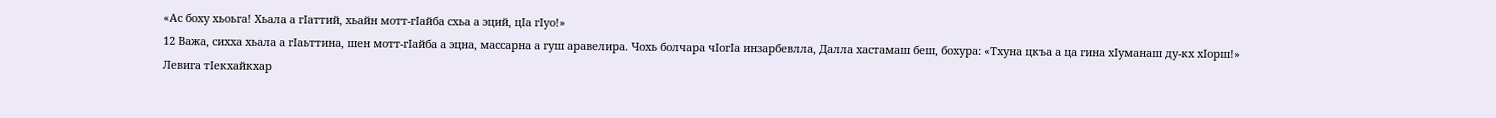«Ас боху хьоьга! Хьала а гӀаттий, хьайн мотт-гӀайба схьа а эций, цӀа гӀуо!»
12 Важа, сихха хьала а гӀаьттина, шен мотт-гӀайба а эцна, массарна а гуш аравелира. Чохь болчара чӀогӀа инзарбевлла, Далла хастамаш беш, бохура: «Тхуна цкъа а ца гина хӀуманаш ду-кх хӀорш!»
Левига тӀекхайкхар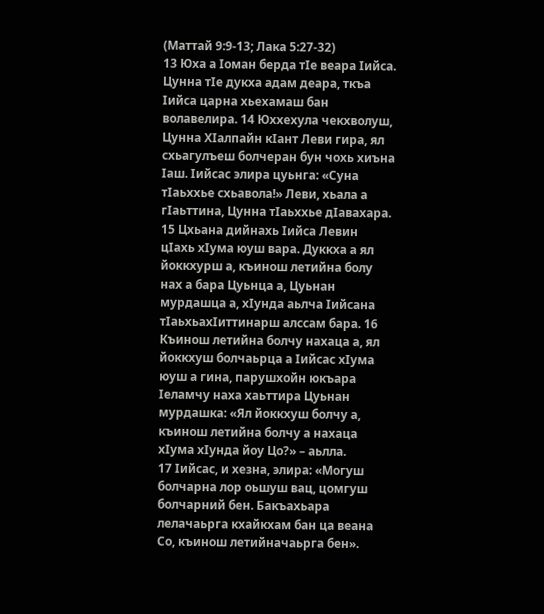(Маттай 9:9-13; Лака 5:27-32)
13 Юха а Ӏоман берда тӀе веара Ӏийса. Цунна тӀе дукха адам деара, ткъа Ӏийса царна хьехамаш бан волавелира. 14 Юххехула чекхволуш, Цунна ХӀалпайн кӀант Леви гира, ял схьагулъеш болчеран бун чохь хиъна Ӏаш. Ӏийсас элира цуьнга: «Суна тӀаьххье схьавола!» Леви, хьала а гӀаьттина, Цунна тӀаьххье дӀавахара.
15 Цхьана дийнахь Ӏийса Левин цӀахь хӀума юуш вара. Дуккха а ял йоккхурш а, къинош летийна болу нах а бара Цуьнца а, Цуьнан мурдашца а, хӀунда аьлча Ӏийсана тӀаьхьахӀиттинарш алссам бара. 16 Къинош летийна болчу нахаца а, ял йоккхуш болчаьрца а Ӏийсас хӀума юуш а гина, парушхойн юкъара Ӏеламчу наха хаьттира Цуьнан мурдашка: «Ял йоккхуш болчу а, къинош летийна болчу а нахаца хӀума хӀунда йоу Цо?» – аьлла.
17 Ӏийсас, и хезна, элира: «Могуш болчарна лор оьшуш вац, цомгуш болчарний бен. Бакъахьара лелачаьрга кхайкхам бан ца веана Со, къинош летийначаьрга бен».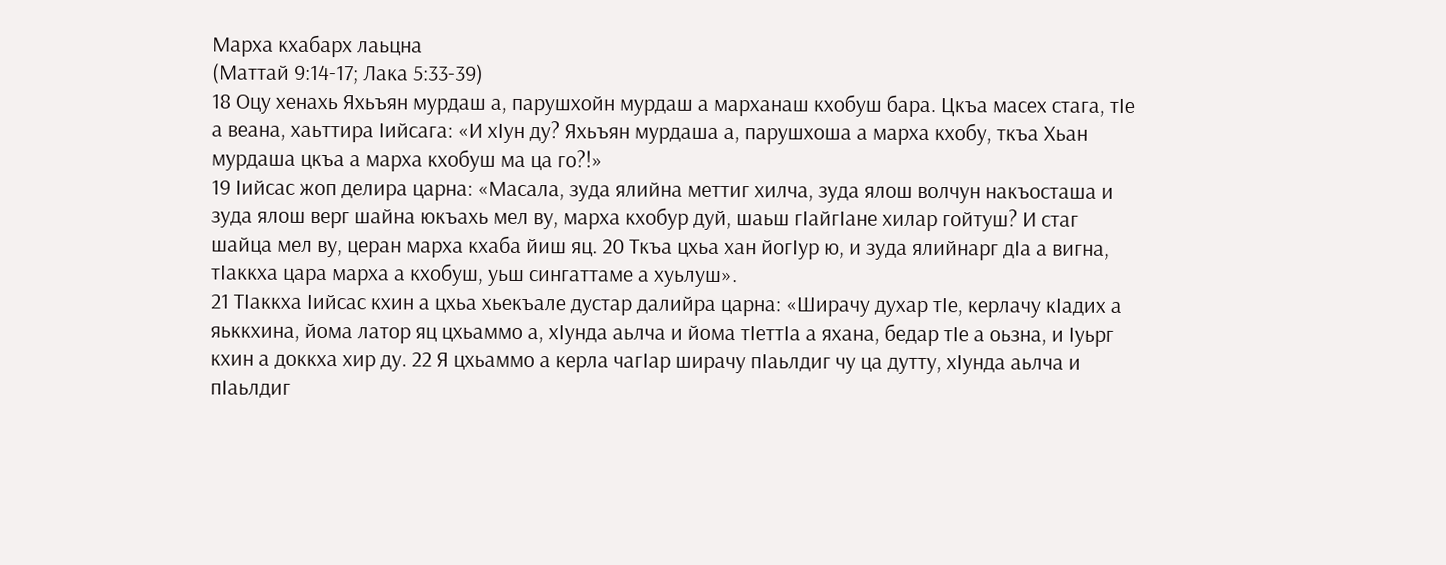Марха кхабарх лаьцна
(Маттай 9:14-17; Лака 5:33-39)
18 Оцу хенахь Яхьъян мурдаш а, парушхойн мурдаш а марханаш кхобуш бара. Цкъа масех стага, тӀе а веана, хаьттира Ӏийсага: «И хӀун ду? Яхьъян мурдаша а, парушхоша а марха кхобу, ткъа Хьан мурдаша цкъа а марха кхобуш ма ца го?!»
19 Ӏийсас жоп делира царна: «Масала, зуда ялийна меттиг хилча, зуда ялош волчун накъосташа и зуда ялош верг шайна юкъахь мел ву, марха кхобур дуй, шаьш гӀайгӀане хилар гойтуш? И стаг шайца мел ву, церан марха кхаба йиш яц. 20 Ткъа цхьа хан йогӀур ю, и зуда ялийнарг дӀа а вигна, тӀаккха цара марха а кхобуш, уьш сингаттаме а хуьлуш».
21 ТӀаккха Ӏийсас кхин а цхьа хьекъале дустар далийра царна: «Ширачу духар тӀе, керлачу кӀадих а яьккхина, йома латор яц цхьаммо а, хӀунда аьлча и йома тӀеттӀа а яхана, бедар тӀе а оьзна, и Ӏуьрг кхин а доккха хир ду. 22 Я цхьаммо а керла чагӀар ширачу пӀаьлдиг чу ца дутту, хӀунда аьлча и пӀаьлдиг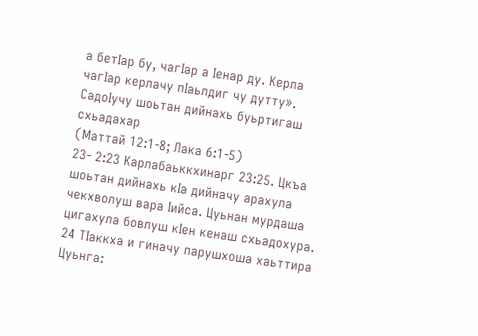а бетӀар бу, чагӀар а Ӏенар ду. Керла чагӀар керлачу пӀаьлдиг чу дутту».
СадоӀучу шоьтан дийнахь буьртигаш схьадахар
(Маттай 12:1-8; Лака 6:1-5)
23- 2:23 Карлабаьккхинарг 23:25. Цкъа шоьтан дийнахь кӀа дийначу арахула чекхволуш вара Ӏийса. Цуьнан мурдаша цигахула бовлуш кӀен кенаш схьадохура. 24 ТӀаккха и гиначу парушхоша хаьттира Цуьнга: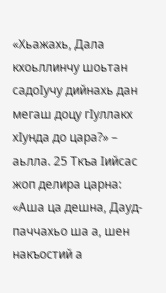«Хьажахь, Дала кхоьллинчу шоьтан садоӀучу дийнахь дан мегаш доцу гӀуллакх хӀунда до цара?» – аьлла. 25 Ткъа Ӏийсас жоп делира царна: «Аша ца дешна, Дауд-паччахьо ша а, шен накъостий а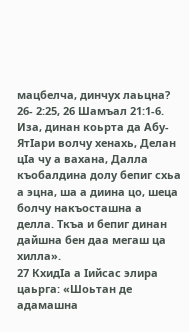мацбелча, динчух лаьцна? 26- 2:25, 26 Шамъал 21:1-6. Иза, динан коьрта да Абу-ЯтӀари волчу хенахь, Делан цӀа чу а вахана, Далла къобалдина долу бепиг схьа а эцна, ша а диина цо, шеца болчу накъосташна а делла. Ткъа и бепиг динан дайшна бен даа мегаш ца хилла».
27 КхидӀа а Ӏийсас элира цаьрга: «Шоьтан де адамашна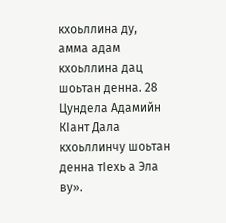кхоьллина ду, амма адам кхоьллина дац шоьтан денна. 28 Цундела Адамийн КӀант Дала кхоьллинчу шоьтан денна тӀехь а Эла ву».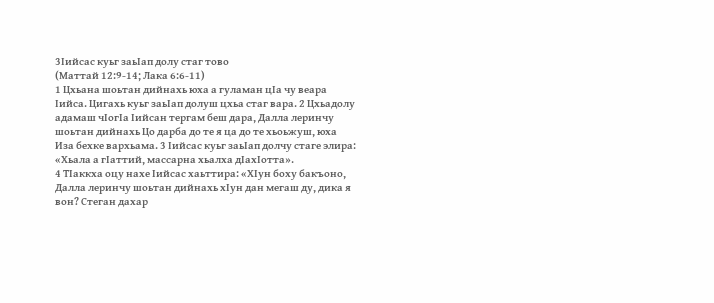3Ӏийсас куьг заьӀап долу стаг тово
(Маттай 12:9-14; Лака 6:6-11)
1 Цхьана шоьтан дийнахь юха а гуламан цӀа чу веара Ӏийса. Цигахь куьг заьӀап долуш цхьа стаг вара. 2 Цхьадолу адамаш чӀогӀа Ӏийсан тергам беш дара, Далла леринчу шоьтан дийнахь Цо дарба до те я ца до те хьоьжуш, юха Иза бехке вархьама. 3 Ӏийсас куьг заьӀап долчу стаге элира: «Хьала а гӀаттий, массарна хьалха дӀахӀотта».
4 ТӀаккха оцу нахе Ӏийсас хаьттира: «ХӀун боху бакъоно, Далла леринчу шоьтан дийнахь хӀун дан мегаш ду, дика я вон? Стеган дахар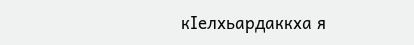кӀелхьардаккха я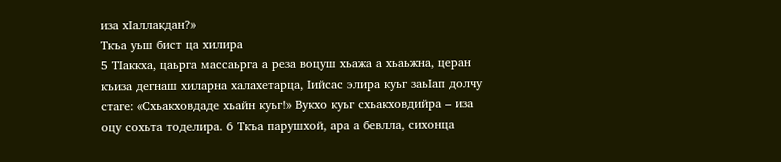иза хӀаллакдан?»
Ткъа уьш бист ца хилира
5 ТӀаккха, цаьрга массаьрга а реза воцуш хьажа а хьаьжна, церан къиза дегнаш хиларна халахетарца, Ӏийсас элира куьг заьӀап долчу стаге: «Схьакховдаде хьайн куьг!» Вукхо куьг схьакховдийра – иза оцу сохьта тоделира. 6 Ткъа парушхой, ара а бевлла, сихонца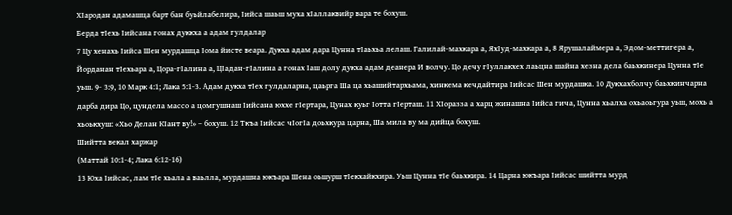ХӀародан адамашца барт бан буьйлабелира, Ӏийса шаьш муха хӀаллаквийр вара те бохуш.
Берда тӀехь Ӏийсана гонах дуккха а адам гулдалар
7 Цу хенахь Ӏийса Шен мурдашца Ӏома йисте веара. Дукха адам дара Цунна тӀаьхьа лелаш. Галилай-махкара а, ЯхӀуд-махкара а, 8 Ярушалаймера а, Эдом-меттигера а, Йорданан тӀехьара а, Цора-гӀалина а, ЦӀадан-гӀалина а гонах Ӏаш долу дукха адам деанера И волчу. Цо дечу гӀуллакхех лаьцна шайна хезна дела баьхкинера Цунна тӀе уьш. 9- 3:9, 10 Марк 4:1; Лака 5:1-3. Адам дукха тӀех гулдаларна, цаьрга Ша ца хьашийтархьама, хинкема кечдайтира Ӏийсас Шен мурдашка. 10 Дукхахболчу баьхкинчарна дарба дира Цо, цундела массо а цомгушнаш Ӏийсана юххе гӀертара, Цунах куьг Ӏотта гӀерташ. 11 ХӀоразза а харц жинашна Ӏийса гича, Цунна хьалха охьаоьгура уьш, мохь а хьоькхуш: «Хьо Делан КӀант ву!» – бохуш. 12 Ткъа Ӏийсас чӀогӀа доьхкура царна, Ша мила ву ма дийца бохуш.
Шийтта векал харжар
(Маттай 10:1-4; Лака 6:12-16)
13 Юха Ӏийсас, лам тӀе хьала а ваьлла, мурдашна юкъара Шена оьшурш тӀекхайкхира. Уьш Цунна тӀе баьхкира. 14 Царна юкъара Ӏийсас шийтта мурд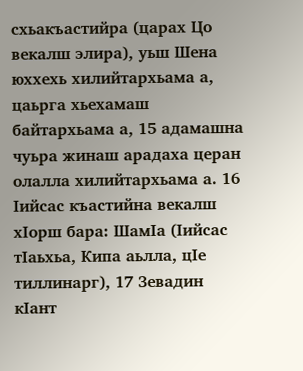схьакъастийра (царах Цо векалш элира), уьш Шена юххехь хилийтархьама а, цаьрга хьехамаш байтархьама а, 15 адамашна чуьра жинаш арадаха церан олалла хилийтархьама а. 16 Ӏийсас къастийна векалш хӀорш бара: ШамӀа (Ӏийсас тӀаьхьа, Кипа аьлла, цӀе тиллинарг), 17 Зевадин кӀант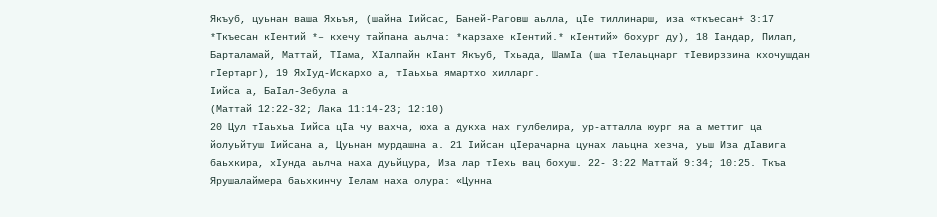Якъуб, цуьнан ваша Яхьъя, (шайна Ӏийсас, Баней-Раговш аьлла, цӀе тиллинарш, иза «ткъесан+ 3:17 *Ткъесан кӀентий *– кхечу тайпана аьлча: *карзахе кӀентий.* кӀентий» бохург ду), 18 Ӏандар, Пилап, Барталамай, Маттай, ТӀама, ХӀалпайн кӀант Якъуб, Тхьада, ШамӀа (ша тӀелаьцнарг тӀевирззина кхочушдан гӀертарг), 19 ЯхӀуд-Искархо а, тӀаьхьа ямартхо хилларг.
Ӏийса а, БаӀал-Зебула а
(Маттай 12:22-32; Лака 11:14-23; 12:10)
20 Цул тӀаьхьа Ӏийса цӀа чу вахча, юха а дукха нах гулбелира, ур-атталла юург яа а меттиг ца йолуьйтуш Ӏийсана а, Цуьнан мурдашна а. 21 Ӏийсан цӀерачарна цунах лаьцна хезча, уьш Иза дӀавига баьхкира, хӀунда аьлча наха дуьйцура, Иза лар тӀехь вац бохуш. 22- 3:22 Маттай 9:34; 10:25. Ткъа Ярушалаймера баьхкинчу Ӏелам наха олура: «Цунна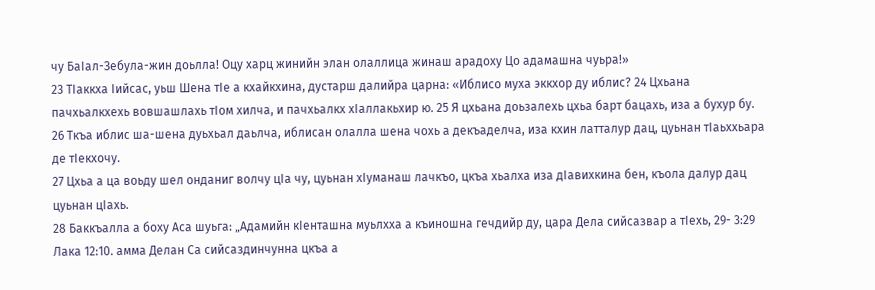чу БаӀал-Зебула-жин доьлла! Оцу харц жинийн элан олаллица жинаш арадоху Цо адамашна чуьра!»
23 ТӀаккха Ӏийсас, уьш Шена тӀе а кхайкхина, дустарш далийра царна: «Иблисо муха эккхор ду иблис? 24 Цхьана пачхьалкхехь вовшашлахь тӀом хилча, и пачхьалкх хӀаллакьхир ю. 25 Я цхьана доьзалехь цхьа барт бацахь, иза а бухур бу. 26 Ткъа иблис ша-шена дуьхьал даьлча, иблисан олалла шена чохь а декъаделча, иза кхин латталур дац, цуьнан тӀаьххьара де тӀекхочу.
27 Цхьа а ца воьду шел онданиг волчу цӀа чу, цуьнан хӀуманаш лачкъо, цкъа хьалха иза дӀавихкина бен, къола далур дац цуьнан цӀахь.
28 Баккъалла а боху Аса шуьга: „Адамийн кӀенташна муьлхха а къиношна гечдийр ду, цара Дела сийсазвар а тӀехь, 29- 3:29 Лака 12:10. амма Делан Са сийсаздинчунна цкъа а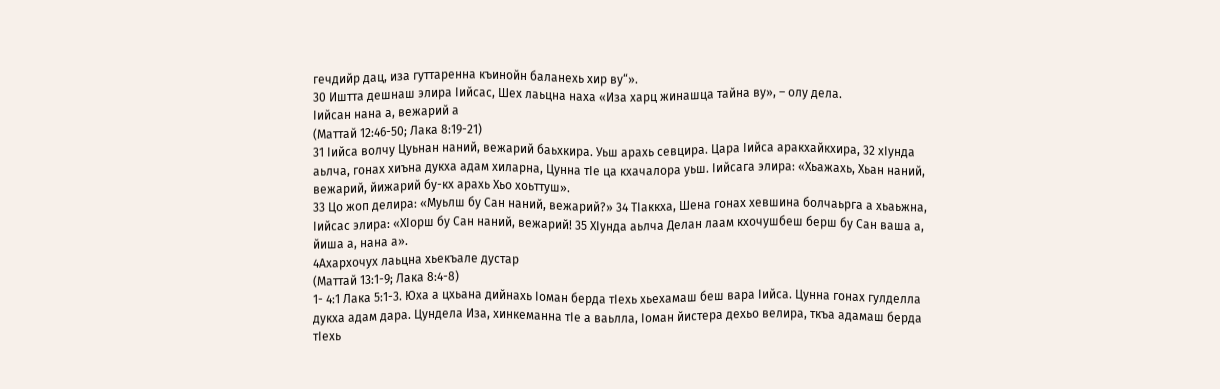гечдийр дац, иза гуттаренна къинойн баланехь хир ву“».
30 Иштта дешнаш элира Ӏийсас, Шех лаьцна наха «Иза харц жинашца тайна ву», – олу дела.
Ӏийсан нана а, вежарий а
(Маттай 12:46-50; Лака 8:19-21)
31 Ӏийса волчу Цуьнан наний, вежарий баьхкира. Уьш арахь севцира. Цара Ӏийса аракхайкхира, 32 хӀунда аьлча, гонах хиъна дукха адам хиларна, Цунна тӀе ца кхачалора уьш. Ӏийсага элира: «Хьажахь, Хьан наний, вежарий, йижарий бу-кх арахь Хьо хоьттуш».
33 Цо жоп делира: «Муьлш бу Сан наний, вежарий?» 34 ТӀаккха, Шена гонах хевшина болчаьрга а хьаьжна, Ӏийсас элира: «ХӀорш бу Сан наний, вежарий! 35 ХӀунда аьлча Делан лаам кхочушбеш берш бу Сан ваша а, йиша а, нана а».
4Ахархочух лаьцна хьекъале дустар
(Маттай 13:1-9; Лака 8:4-8)
1- 4:1 Лака 5:1-3. Юха а цхьана дийнахь Ӏоман берда тӀехь хьехамаш беш вара Ӏийса. Цунна гонах гулделла дукха адам дара. Цундела Иза, хинкеманна тӀе а ваьлла, Ӏоман йистера дехьо велира, ткъа адамаш берда тӀехь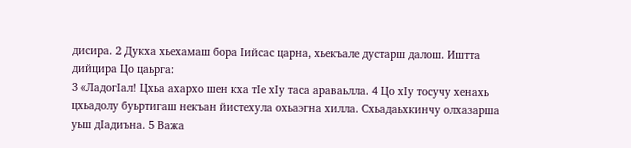дисира. 2 Дукха хьехамаш бора Ӏийсас царна, хьекъале дустарш далош. Иштта дийцира Цо цаьрга:
3 «ЛадогӀал! Цхьа ахархо шен кха тӀе хӀу таса араваьлла. 4 Цо хӀу тосучу хенахь цхьадолу буьртигаш некъан йистехула охьаэгна хилла. Схьадаьхкинчу олхазарша уьш дӀадиъна. 5 Важа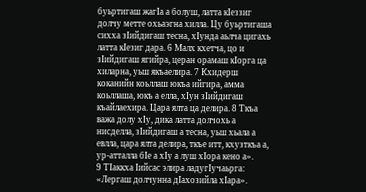буьртигаш жагӀа а болуш, латта кӀеззиг долчу метте охьаэгна хилла. Цу буьртигаша сихха зӀийдигаш тесна, хӀунда аьлча цигахь латта кӀезиг дара. 6 Малх кхетча, цо и зӀийдигаш ягийра, церан орамаш кӀорга ца хиларна, уьш якъаелира. 7 Кхидерш коканийн коьллаш юкъа ийгира, амма коьллаша, юкъ а елла, хӀун зӀийдигаш къайлаехира. Цара ялта ца делира. 8 Ткъа важа долу хӀу, дика латта долчохь а нисделла, зӀийдигаш а тесна, уьш хьала а евлла, цара ялта делира, ткъе итт, кхузткъа а, ур-атталла бӀе а хӀу а луш хӀора кено а».
9 ТӀаккха Ӏийсас элира ладугӀучаьрга: «Лергаш долчунна дӀахозийла хӀара».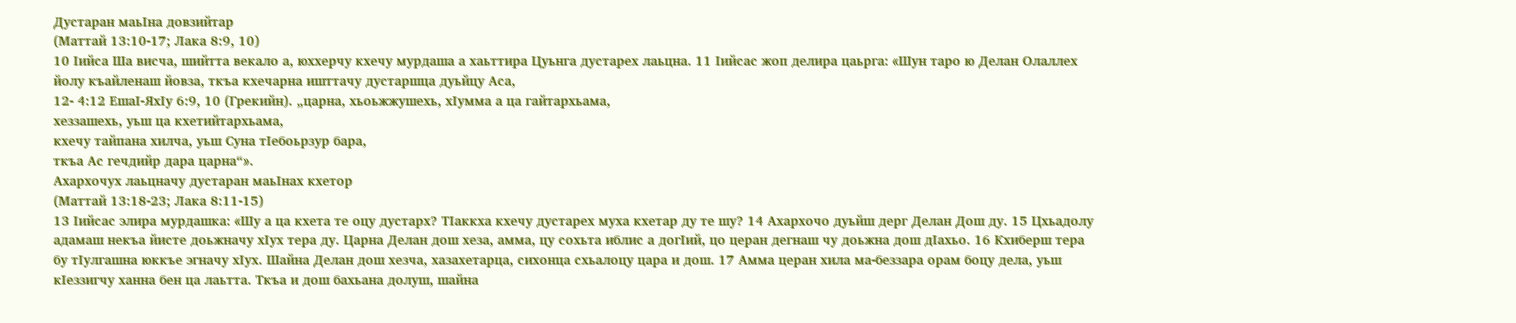Дустаран маьӀна довзийтар
(Маттай 13:10-17; Лака 8:9, 10)
10 Ӏийса Ша висча, шийтта векало а, юххерчу кхечу мурдаша а хаьттира Цуьнга дустарех лаьцна. 11 Ӏийсас жоп делира цаьрга: «Шун таро ю Делан Олаллех йолу къайленаш йовза, ткъа кхечарна ишттачу дустаршца дуьйцу Аса,
12- 4:12 ЕшаӀ-ЯхӀу 6:9, 10 (Грекийн). „царна, хьоьжжушехь, хӀумма а ца гайтархьама,
хеззашехь, уьш ца кхетийтархьама,
кхечу тайпана хилча, уьш Суна тӀебоьрзур бара,
ткъа Ас гечдийр дара царна“».
Ахархочух лаьцначу дустаран маьӀнах кхетор
(Маттай 13:18-23; Лака 8:11-15)
13 Ӏийсас элира мурдашка: «Шу а ца кхета те оцу дустарх? ТӀаккха кхечу дустарех муха кхетар ду те шу? 14 Ахархочо дуьйш дерг Делан Дош ду. 15 Цхьадолу адамаш некъа йисте доьжначу хӀух тера ду. Царна Делан дош хеза, амма, цу сохьта иблис а догӀий, цо церан дегнаш чу доьжна дош дӀахьо. 16 Кхиберш тера бу тӀулгашна юккъе эгначу хӀух. Шайна Делан дош хезча, хазахетарца, сихонца схьалоцу цара и дош. 17 Амма церан хила ма-беззара орам боцу дела, уьш кӀеззигчу ханна бен ца лаьтта. Ткъа и дош бахьана долуш, шайна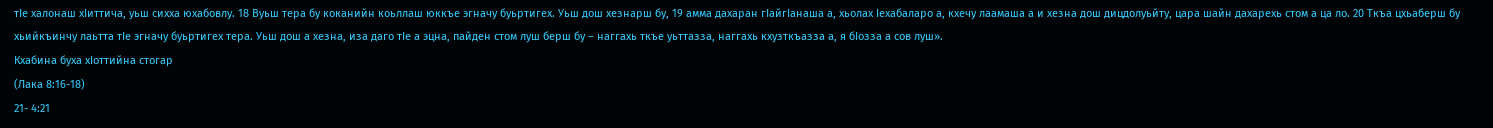тӀе халонаш хӀиттича, уьш сихха юхабовлу. 18 Вуьш тера бу коканийн коьллаш юккъе эгначу буьртигех. Уьш дош хезнарш бу, 19 амма дахаран гӀайгӀанаша а, хьолах Ӏехабаларо а, кхечу лаамаша а и хезна дош дицдолуьйту, цара шайн дахарехь стом а ца ло. 20 Ткъа цхьаберш бу хьийкъинчу лаьтта тӀе эгначу буьртигех тера. Уьш дош а хезна, иза даго тӀе а эцна, пайден стом луш берш бу – наггахь ткъе уьттазза, наггахь кхузткъазза а, я бӀозза а сов луш».
Кхабина буха хӀоттийна стогар
(Лака 8:16-18)
21- 4:21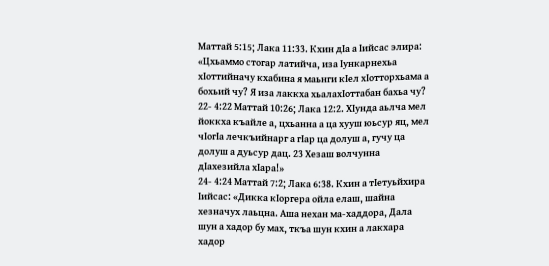Маттай 5:15; Лака 11:33. Кхин дӀа а Ӏийсас элира: «Цхьаммо стогар латийча, иза Ӏункарнехьа хӀоттийначу кхабина я маьнги кӀел хӀотторхьама а бохьий чу? Я иза лаккха хьалахӀоттабан бахьа чу? 22- 4:22 Маттай 10:26; Лака 12:2. ХӀунда аьлча мел йоккха къайле а, цхьанна а ца хууш юьсур яц, мел чӀогӀа лечкъийнарг а гӀар ца долуш а, гучу ца долуш а дуьсур дац. 23 Хезаш волчунна дӀахезийла хӀара!»
24- 4:24 Маттай 7:2; Лака 6:38. Кхин а тӀетуьйхира Ӏийсас: «Дикка кӀоргера ойла елаш, шайна хезначух лаьцна. Аша нехан ма-хаддора, Дала шун а хадор бу мах, ткъа шун кхин а лакхара хадор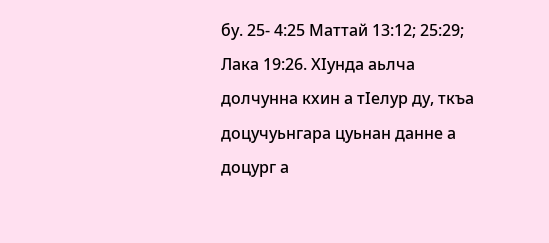бу. 25- 4:25 Маттай 13:12; 25:29; Лака 19:26. ХӀунда аьлча долчунна кхин а тӀелур ду, ткъа доцучуьнгара цуьнан данне а доцург а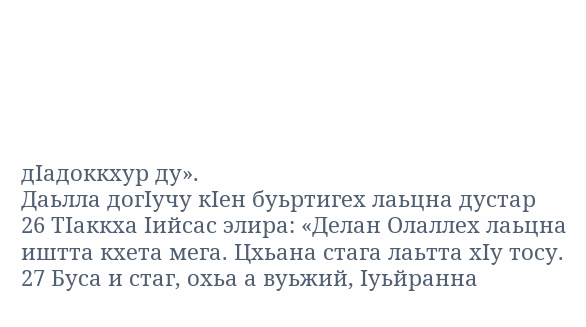дӀадоккхур ду».
Даьлла догӀучу кӀен буьртигех лаьцна дустар
26 ТӀаккха Ӏийсас элира: «Делан Олаллех лаьцна иштта кхета мега. Цхьана стага лаьтта хӀу тосу. 27 Буса и стаг, охьа а вуьжий, Ӏуьйранна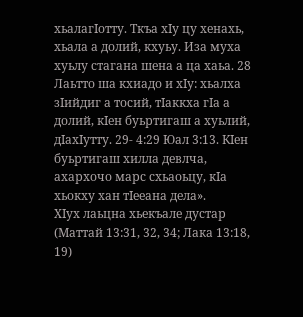хьалагӀотту. Ткъа хӀу цу хенахь, хьала а долий, кхуьу. Иза муха хуьлу стагана шена а ца хаьа. 28 Лаьтто ша кхиадо и хӀу: хьалха зӀийдиг а тосий, тӀаккха гӀа а долий, кӀен буьртигаш а хуьлий, дӀахӀутту. 29- 4:29 Юал 3:13. КӀен буьртигаш хилла девлча, ахархочо марс схьаоьцу, кӀа хьокху хан тӀееана дела».
ХӀух лаьцна хьекъале дустар
(Маттай 13:31, 32, 34; Лака 13:18, 19)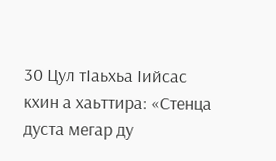30 Цул тӀаьхьа Ӏийсас кхин а хаьттира: «Стенца дуста мегар ду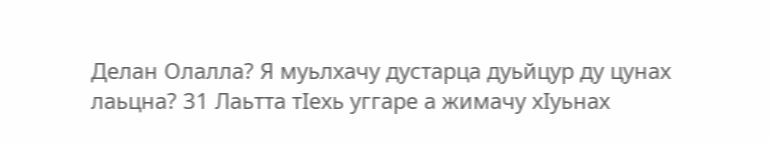Делан Олалла? Я муьлхачу дустарца дуьйцур ду цунах лаьцна? 31 Лаьтта тӀехь уггаре а жимачу хӀуьнах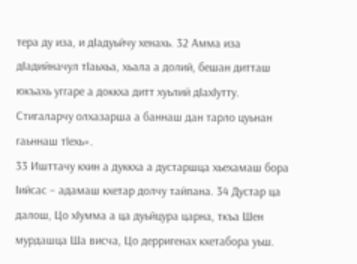тера ду иза, и дӀадуьйчу хенахь. 32 Амма иза дӀадийначул тӀаьхьа, хьала а долий, бешан дитташ юкъахь уггаре а доккха дитт хуьлий дӀахӀутту. Стигаларчу олхазарша а баннаш дан тарло цуьнан гаьннаш тӀехь».
33 Ишттачу кхин а дуккха а дустаршца хьехамаш бора Ӏийсас – адамаш кхетар долчу тайпана. 34 Дустар ца далош, Цо хӀумма а ца дуьйцура царна, ткъа Шен мурдашца Ша висча, Цо дерригенах кхетабора уьш.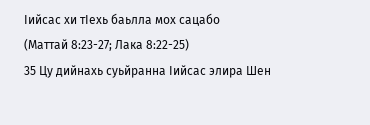Ӏийсас хи тӀехь баьлла мох сацабо
(Маттай 8:23-27; Лака 8:22-25)
35 Цу дийнахь суьйранна Ӏийсас элира Шен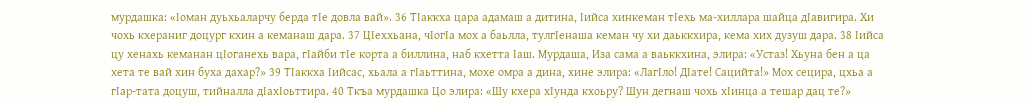мурдашка: «Ӏоман дуьхьаларчу берда тӀе довла вай». 36 ТӀаккха цара адамаш а дитина, Ӏийса хинкеман тӀехь ма-хиллара шайца дӀавигира. Хи чохь кхераниг доцург кхин а кеманаш дара. 37 ЦӀеххьана, чӀогӀа мох а баьлла, тулгӀенаша кеман чу хи даьккхира, кема хих дузуш дара. 38 Ӏийса цу хенахь кеманан цӀоганехь вара, гӀайби тӀе корта а биллина, наб кхетта Ӏаш. Мурдаша, Иза сама а ваьккхина, элира: «Устаз! Хьуна бен а ца хета те вай хин буха дахар?» 39 ТӀаккха Ӏийсас, хьала а гӀаьттина, мохе омра а дина, хине элира: «ЛагӀло! ДӀате! Сацийта!» Мох сецира, цхьа а гӀар-тата доцуш, тийналла дӀахӀоьттира. 40 Ткъа мурдашка Цо элира: «Шу кхера хӀунда кхоьру? Шун дегнаш чохь хӀинца а тешар дац те?»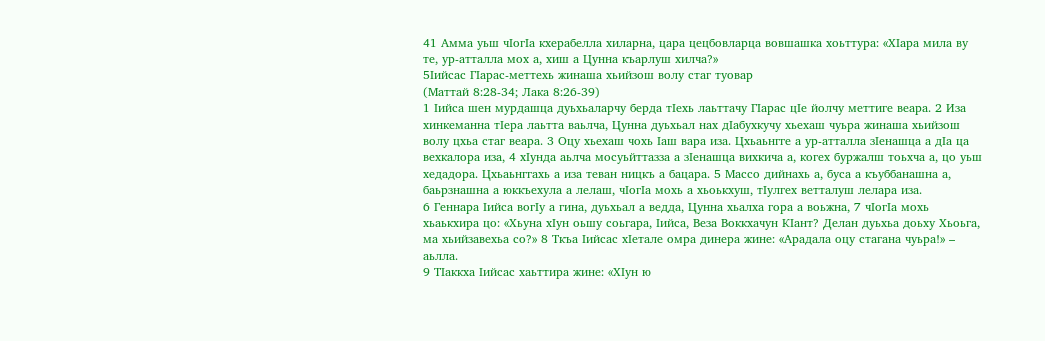41 Амма уьш чӀогӀа кхерабелла хиларна, цара цецбовларца вовшашка хоьттура: «ХӀара мила ву те, ур-атталла мох а, хиш а Цунна къарлуш хилча?»
5Ӏийсас ГӀарас-меттехь жинаша хьийзош волу стаг туовар
(Маттай 8:28-34; Лака 8:26-39)
1 Ӏийса шен мурдашца дуьхьаларчу берда тӀехь лаьттачу ГӀарас цӀе йолчу меттиге веара. 2 Иза хинкеманна тӀера лаьтта ваьлча, Цунна дуьхьал нах дӀабухкучу хьехаш чуьра жинаша хьийзош волу цхьа стаг веара. 3 Оцу хьехаш чохь Ӏаш вара иза. Цхьаьнгге а ур-атталла зӀенашца а дӀа ца вехкалора иза, 4 хӀунда аьлча мосуьйттазза а зӀенашца вихкича а, когех буржалш тоьхча а, цо уьш хедадора. Цхьаьнггахь а иза теван ницкъ а бацара. 5 Массо дийнахь а, буса а къуббанашна а, баьрзнашна а юккъехула а лелаш, чӀогӀа мохь а хьоькхуш, тӀулгех ветталуш лелара иза.
6 Геннара Ӏийса вогӀу а гина, дуьхьал а ведда, Цунна хьалха гора а воьжна, 7 чӀогӀа мохь хьаькхира цо: «Хьуна хӀун оьшу соьгара, Ӏийса, Веза Воккхачун КӀант? Делан дуьхьа доьху Хьоьга, ма хьийзавехьа со?» 8 Ткъа Ӏийсас хӀетале омра динера жине: «Арадала оцу стагана чуьра!» – аьлла.
9 ТӀаккха Ӏийсас хаьттира жине: «ХӀун ю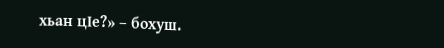хьан цӀе?» – бохуш.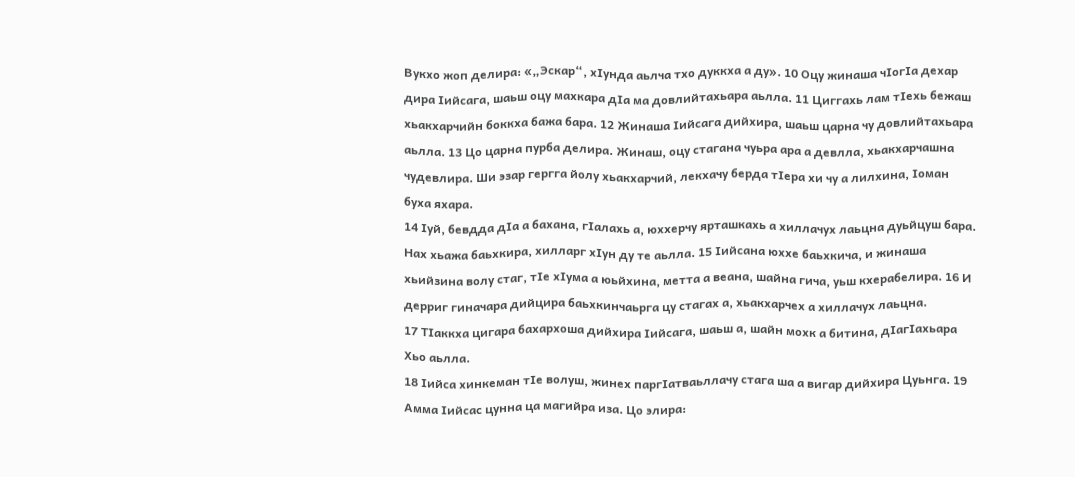Вукхо жоп делира: «„Эскар“, хӀунда аьлча тхо дуккха а ду». 10 Оцу жинаша чӀогӀа дехар дира Ӏийсага, шаьш оцу махкара дӀа ма довлийтахьара аьлла. 11 Циггахь лам тӀехь бежаш хьакхарчийн боккха бажа бара. 12 Жинаша Ӏийсага дийхира, шаьш царна чу довлийтахьара аьлла. 13 Цо царна пурба делира. Жинаш, оцу стагана чуьра ара а девлла, хьакхарчашна чудевлира. Ши эзар гергга йолу хьакхарчий, лекхачу берда тӀера хи чу а лилхина, Ӏоман буха яхара.
14 Ӏуй, бевдда дӀа а бахана, гӀалахь а, юххерчу ярташкахь а хиллачух лаьцна дуьйцуш бара. Нах хьажа баьхкира, хилларг хӀун ду те аьлла. 15 Ӏийсана юххе баьхкича, и жинаша хьийзина волу стаг, тӀе хӀума а юьйхина, метта а веана, шайна гича, уьш кхерабелира. 16 И дерриг гиначара дийцира баьхкинчаьрга цу стагах а, хьакхарчех а хиллачух лаьцна.
17 ТӀаккха цигара бахархоша дийхира Ӏийсага, шаьш а, шайн мохк а битина, дӀагӀахьара Хьо аьлла.
18 Ӏийса хинкеман тӀе волуш, жинех паргӀатваьллачу стага ша а вигар дийхира Цуьнга. 19 Амма Ӏийсас цунна ца магийра иза. Цо элира: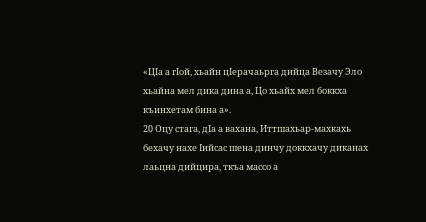«ЦӀа а гӀой, хьайн цӀерачаьрга дийца Везачу Эло хьайна мел дика дина а, Цо хьайх мел боккха къинхетам бина а».
20 Оцу стага, дӀа а вахана, Иттшахьар-махкахь бехачу нахе Ӏийсас шена динчу доккхачу диканах лаьцна дийцира, ткъа массо а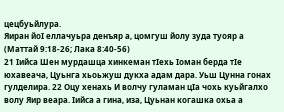цецбуьйлура.
Яиран йоӀ еллачуьра денъяр а, цомгуш йолу зуда туояр а
(Маттай 9:18-26; Лака 8:40-56)
21 Ӏийса Шен мурдашца хинкеман тӀехь Ӏоман берда тӀе юхавеача, Цуьнга хьоьжуш дукха адам дара. Уьш Цунна гонах гулделира. 22 Оцу хенахь И волчу гуламан цӀа чохь куьйгалхо волу Яир веара. Ӏийса а гина, иза, Цуьнан когашка охьа а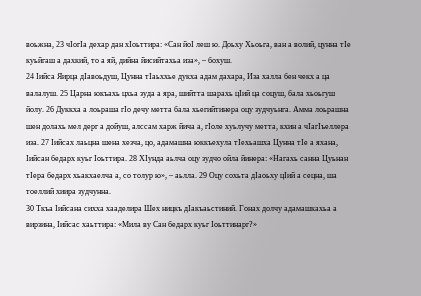воьжна, 23 чӀогӀа дехар дан хӀоьттира: «Сан йоӀ леш ю. Доьху Хьоьга, ван а волий, цунна тӀе куьйгаш а дахкий, то а яй, дийна йисийтахьа иза», – бохуш.
24 Ӏийса Яирца дӀавоьдуш, Цунна тӀаьххье дукха адам дахара, Иза халла бен чекх а ца валалуш. 25 Царна юкъахь цхьа зуда а яра, шийтта шарахь цӀий ца соцуш, бала хьоьгуш йолу. 26 Дуккха а лоьраша гӀо дечу метта бала хьегийтинера оцу зудчуьнга. Амма лоьрашна шен долахь мел дерг а дойуш, алссам харж йича а, гӀоле хуьлучу метта, кхин а чӀагӀъеллера иза. 27 Ӏийсах лаьцна шена хезча, цо, адамашна юккъехула тӀехьашха Цунна тӀе а яхана, Ӏийсан бедарх куьг Ӏоьттира. 28 ХӀунда аьлча оцу зудчо ойла йинера: «Нагахь санна Цуьнан тӀера бедарх хьакхаелча а, со толур ю», – аьлла. 29 Оцу сохьта дӀаоьху цӀий а сецна, ша тоеллий хиира зудчунна.
30 Ткъа Ӏийсана сихха хааделира Шех ницкъ дӀакъаьстиний. Гонах долчу адамашкахьа а вирзина, Ӏийсас хаьттира: «Мила ву Сан бедарх куьг Ӏоьттинарг?»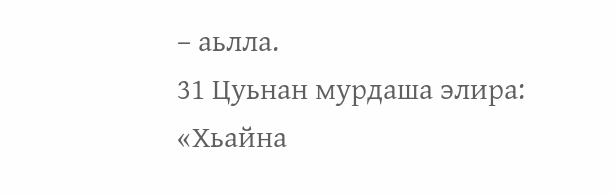– аьлла.
31 Цуьнан мурдаша элира: «Хьайна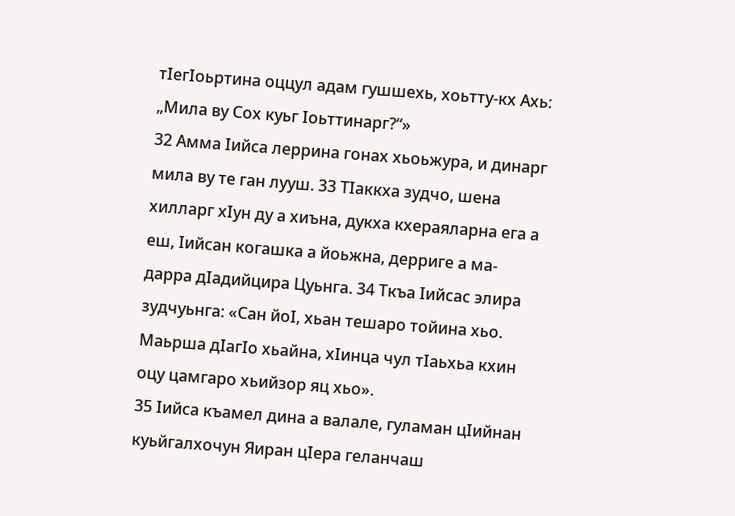тӀегӀоьртина оццул адам гушшехь, хоьтту-кх Ахь: „Мила ву Сох куьг Ӏоьттинарг?“»
32 Амма Ӏийса леррина гонах хьоьжура, и динарг мила ву те ган лууш. 33 ТӀаккха зудчо, шена хилларг хӀун ду а хиъна, дукха кхераяларна ега а еш, Ӏийсан когашка а йоьжна, дерриге а ма-дарра дӀадийцира Цуьнга. 34 Ткъа Ӏийсас элира зудчуьнга: «Сан йоӀ, хьан тешаро тойина хьо. Маьрша дӀагӀо хьайна, хӀинца чул тӀаьхьа кхин оцу цамгаро хьийзор яц хьо».
35 Ӏийса къамел дина а валале, гуламан цӀийнан куьйгалхочун Яиран цӀера геланчаш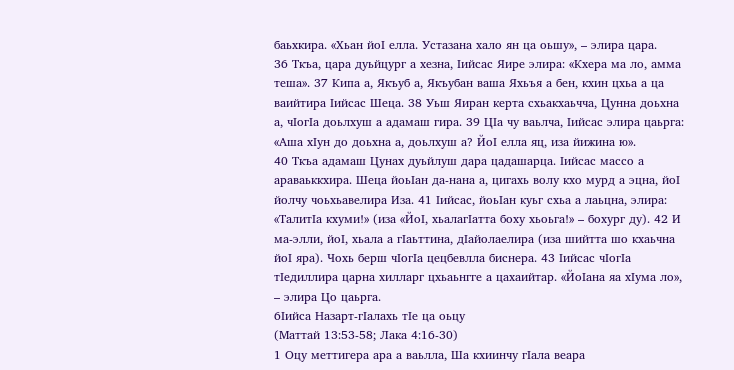баьхкира. «Хьан йоӀ елла. Устазана хало ян ца оьшу», – элира цара.
36 Ткъа, цара дуьйцург а хезна, Ӏийсас Яире элира: «Кхера ма ло, амма теша». 37 Кипа а, Якъуб а, Якъубан ваша Яхьъя а бен, кхин цхьа а ца ваийтира Ӏийсас Шеца. 38 Уьш Яиран керта схьакхаьчча, Цунна доьхна а, чӀогӀа доьлхуш а адамаш гира. 39 ЦӀа чу ваьлча, Ӏийсас элира цаьрга: «Аша хӀун до доьхна а, доьлхуш а? ЙоӀ елла яц, иза йижина ю».
40 Ткъа адамаш Цунах дуьйлуш дара цадашарца. Ӏийсас массо а араваьккхира. Шеца йоьӀан да-нана а, цигахь волу кхо мурд а эцна, йоӀ йолчу чоьхьавелира Иза. 41 Ӏийсас, йоьӀан куьг схьа а лаьцна, элира: «ТалитӀа кхуми!» (иза «ЙоӀ, хьалагӀатта боху хьоьга!» – бохург ду). 42 И ма-элли, йоӀ, хьала а гӀаьттина, дӀайолаелира (иза шийтта шо кхаьчна йоӀ яра). Чохь берш чӀогӀа цецбевлла биснера. 43 Ӏийсас чӀогӀа тӀедиллира царна хилларг цхьаьнгге а цахаийтар. «ЙоӀана яа хӀума ло», – элира Цо цаьрга.
6Ӏийса Назарт-гӀалахь тӀе ца оьцу
(Маттай 13:53-58; Лака 4:16-30)
1 Оцу меттигера ара а ваьлла, Ша кхиинчу гӀала веара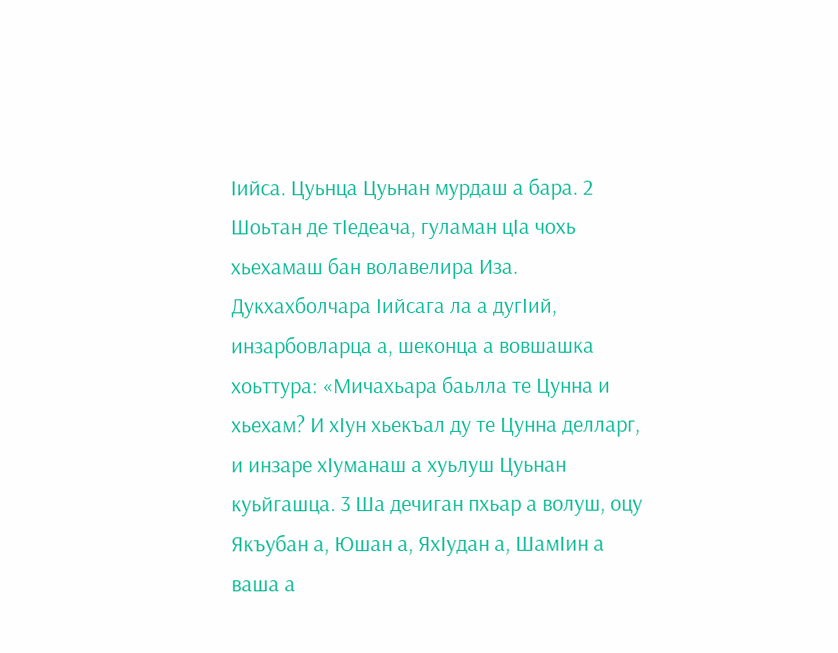Ӏийса. Цуьнца Цуьнан мурдаш а бара. 2 Шоьтан де тӀедеача, гуламан цӀа чохь хьехамаш бан волавелира Иза. Дукхахболчара Ӏийсага ла а дугӀий, инзарбовларца а, шеконца а вовшашка хоьттура: «Мичахьара баьлла те Цунна и хьехам? И хӀун хьекъал ду те Цунна делларг, и инзаре хӀуманаш а хуьлуш Цуьнан куьйгашца. 3 Ша дечиган пхьар а волуш, оцу Якъубан а, Юшан а, ЯхӀудан а, ШамӀин а ваша а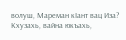волуш, Мареман кӀант вац Иза? Кхузахь, вайна юкъахь,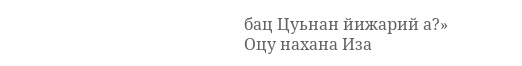бац Цуьнан йижарий а?»
Оцу нахана Иза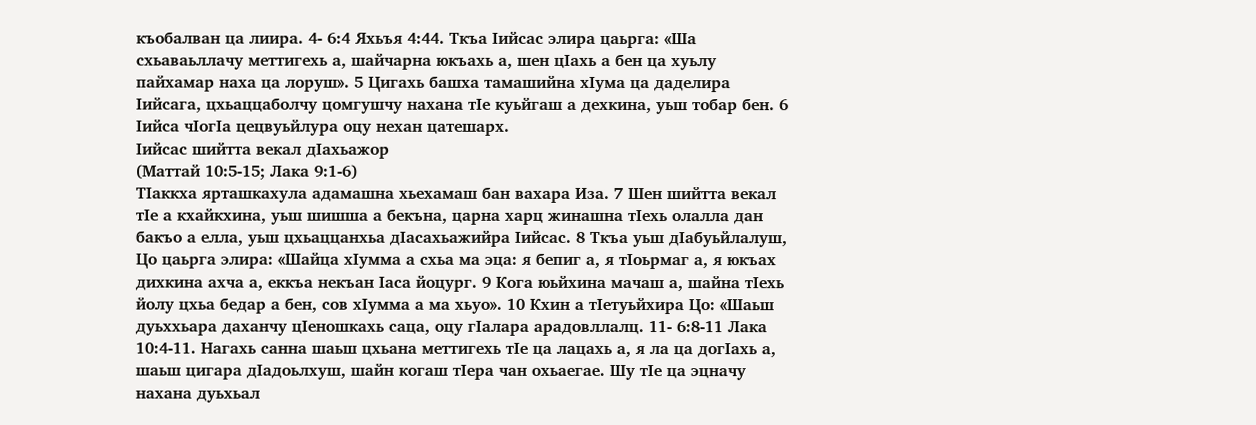къобалван ца лиира. 4- 6:4 Яхьъя 4:44. Ткъа Ӏийсас элира цаьрга: «Ша схьаваьллачу меттигехь а, шайчарна юкъахь а, шен цӀахь а бен ца хуьлу пайхамар наха ца лоруш». 5 Цигахь башха тамашийна хӀума ца даделира Ӏийсага, цхьаццаболчу цомгушчу нахана тӀе куьйгаш а дехкина, уьш тобар бен. 6 Ӏийса чӀогӀа цецвуьйлура оцу нехан цатешарх.
Ӏийсас шийтта векал дӀахьажор
(Маттай 10:5-15; Лака 9:1-6)
ТӀаккха ярташкахула адамашна хьехамаш бан вахара Иза. 7 Шен шийтта векал тӀе а кхайкхина, уьш шишша а бекъна, царна харц жинашна тӀехь олалла дан бакъо а елла, уьш цхьаццанхьа дӀасахьажийра Ӏийсас. 8 Ткъа уьш дӀабуьйлалуш, Цо цаьрга элира: «Шайца хӀумма а схьа ма эца: я бепиг а, я тӀоьрмаг а, я юкъах дихкина ахча а, еккъа некъан Ӏаса йоцург. 9 Кога юьйхина мачаш а, шайна тӀехь йолу цхьа бедар а бен, сов хӀумма а ма хьуо». 10 Кхин а тӀетуьйхира Цо: «Шаьш дуьххьара даханчу цӀеношкахь саца, оцу гӀалара арадовллалц. 11- 6:8-11 Лака 10:4-11. Нагахь санна шаьш цхьана меттигехь тӀе ца лацахь а, я ла ца догӀахь а, шаьш цигара дӀадоьлхуш, шайн когаш тӀера чан охьаегае. Шу тӀе ца эцначу нахана дуьхьал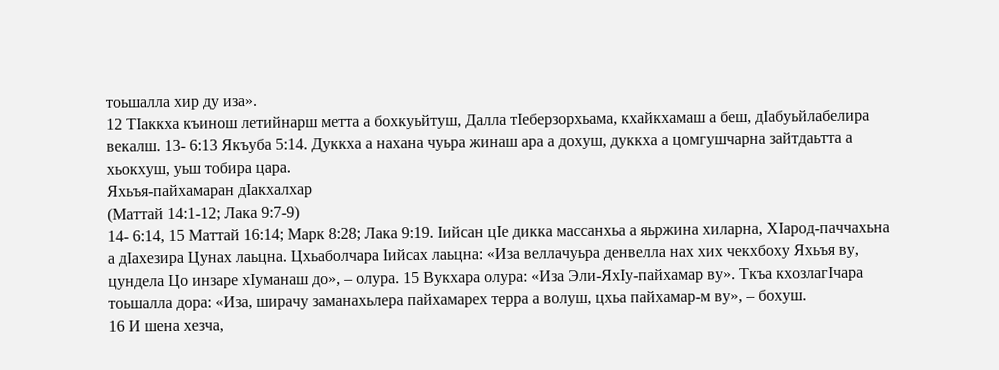тоьшалла хир ду иза».
12 ТӀаккха къинош летийнарш метта а бохкуьйтуш, Далла тӀеберзорхьама, кхайкхамаш а беш, дӀабуьйлабелира векалш. 13- 6:13 Якъуба 5:14. Дуккха а нахана чуьра жинаш ара а дохуш, дуккха а цомгушчарна зайтдаьтта а хьокхуш, уьш тобира цара.
Яхьъя-пайхамаран дӀакхалхар
(Маттай 14:1-12; Лака 9:7-9)
14- 6:14, 15 Маттай 16:14; Марк 8:28; Лака 9:19. Ӏийсан цӀе дикка массанхьа а яьржина хиларна, ХӀарод-паччахьна а дӀахезира Цунах лаьцна. Цхьаболчара Ӏийсах лаьцна: «Иза веллачуьра денвелла нах хих чекхбоху Яхьъя ву, цундела Цо инзаре хӀуманаш до», – олура. 15 Вукхара олура: «Иза Эли-ЯхӀу-пайхамар ву». Ткъа кхозлагӀчара тоьшалла дора: «Иза, ширачу заманахьлера пайхамарех терра а волуш, цхьа пайхамар-м ву», – бохуш.
16 И шена хезча,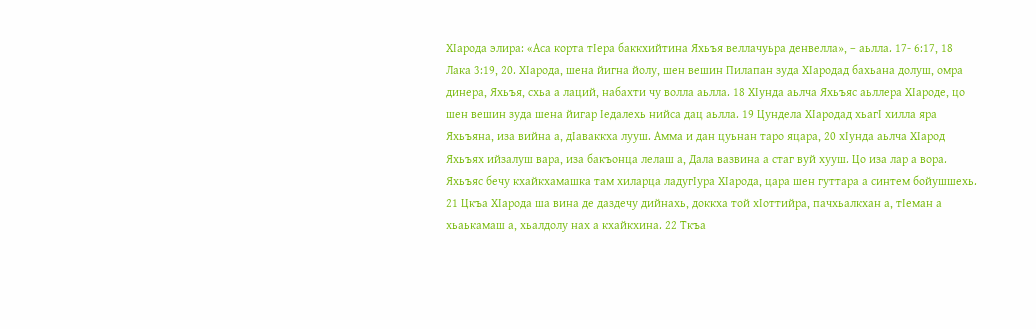ХӀарода элира: «Аса корта тӀера баккхийтина Яхьъя веллачуьра денвелла», – аьлла. 17- 6:17, 18 Лака 3:19, 20. ХӀарода, шена йигна йолу, шен вешин Пилапан зуда ХӀародад бахьана долуш, омра динера, Яхьъя, схьа а лаций, набахти чу волла аьлла. 18 ХӀунда аьлча Яхьъяс аьллера ХӀароде, цо шен вешин зуда шена йигар Ӏедалехь нийса дац аьлла. 19 Цундела ХӀародад хьагӀ хилла яра Яхьъяна, иза вийна а, дӀаваккха лууш. Амма и дан цуьнан таро яцара, 20 хӀунда аьлча ХӀарод Яхьъях ийзалуш вара, иза бакъонца лелаш а, Дала вазвина а стаг вуй хууш. Цо иза лар а вора.
Яхьъяс бечу кхайкхамашка там хиларца ладугӀура ХӀарода, цара шен гуттара а синтем бойушшехь.
21 Цкъа ХӀарода ша вина де даздечу дийнахь, доккха той хӀоттийра, пачхьалкхан а, тӀеман а хьаькамаш а, хьалдолу нах а кхайкхина. 22 Ткъа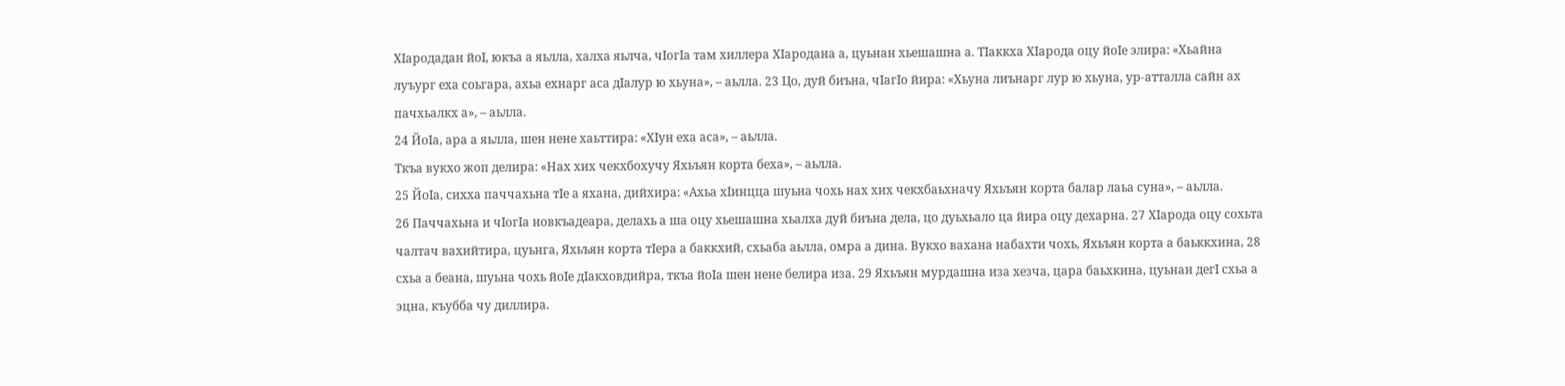ХӀародадан йоӀ, юкъа а яьлла, халха яьлча, чӀогӀа там хиллера ХӀародана а, цуьнан хьешашна а. ТӀаккха ХӀарода оцу йоӀе элира: «Хьайна луъург еха соьгара, ахьа ехнарг аса дӀалур ю хьуна», – аьлла. 23 Цо, дуй биъна, чӀагӀо йира: «Хьуна лиънарг лур ю хьуна, ур-атталла сайн ах пачхьалкх а», – аьлла.
24 ЙоӀа, ара а яьлла, шен нене хаьттира: «ХӀун еха аса», – аьлла.
Ткъа вукхо жоп делира: «Нах хих чекхбохучу Яхьъян корта беха», – аьлла.
25 ЙоӀа, сихха паччахьна тӀе а яхана, дийхира: «Ахьа хӀинцца шуьна чохь нах хих чекхбаьхначу Яхьъян корта балар лаьа суна», – аьлла.
26 Паччахьна и чӀогӀа новкъадеара, делахь а ша оцу хьешашна хьалха дуй биъна дела, цо дуьхьало ца йира оцу дехарна. 27 ХӀарода оцу сохьта чалтач вахийтира, цуьнга, Яхьъян корта тӀера а баккхий, схьаба аьлла, омра а дина. Вукхо вахана набахти чохь, Яхьъян корта а баьккхина, 28 схьа а беана, шуьна чохь йоӀе дӀакховдийра, ткъа йоӀа шен нене белира иза. 29 Яхьъян мурдашна иза хезча, цара баьхкина, цуьнан дегӀ схьа а эцна, къубба чу диллира.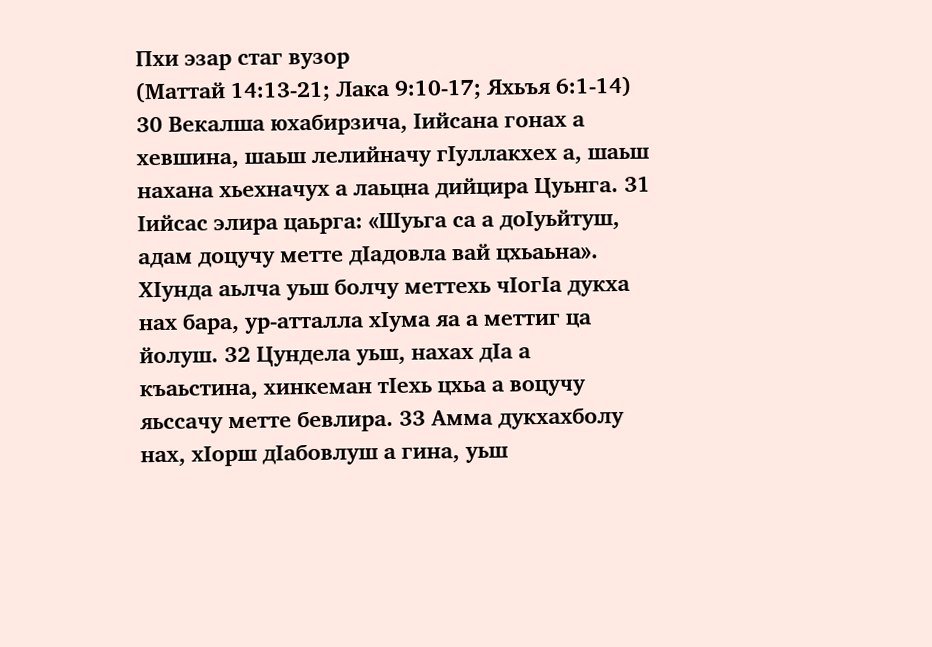Пхи эзар стаг вузор
(Маттай 14:13-21; Лака 9:10-17; Яхьъя 6:1-14)
30 Векалша юхабирзича, Ӏийсана гонах а хевшина, шаьш лелийначу гӀуллакхех а, шаьш нахана хьехначух а лаьцна дийцира Цуьнга. 31 Ӏийсас элира цаьрга: «Шуьга са а доӀуьйтуш, адам доцучу метте дӀадовла вай цхьаьна». ХӀунда аьлча уьш болчу меттехь чӀогӀа дукха нах бара, ур-атталла хӀума яа а меттиг ца йолуш. 32 Цундела уьш, нахах дӀа а къаьстина, хинкеман тӀехь цхьа а воцучу яьссачу метте бевлира. 33 Амма дукхахболу нах, хӀорш дӀабовлуш а гина, уьш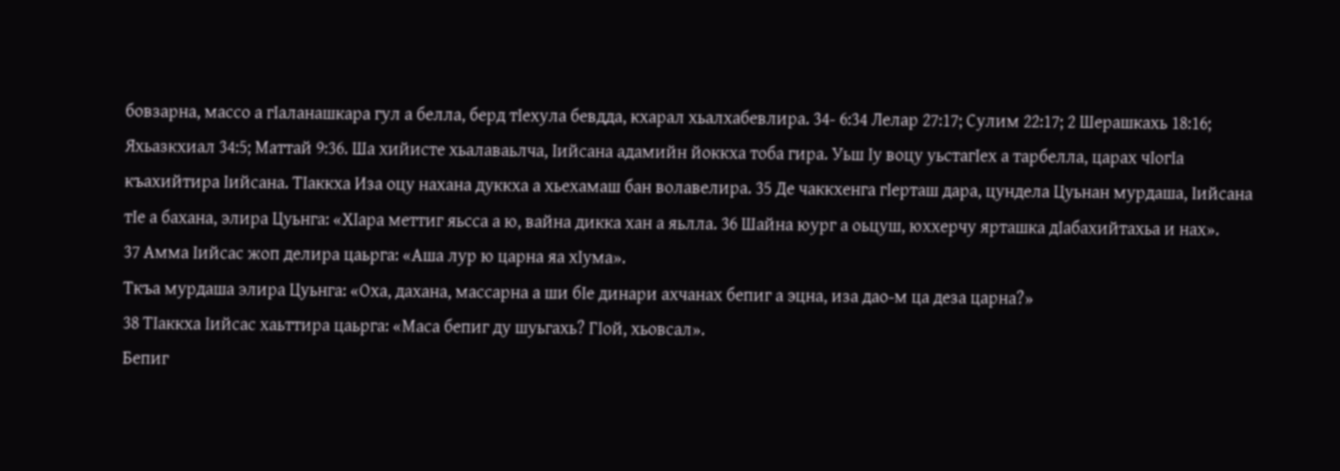бовзарна, массо а гӀаланашкара гул а белла, берд тӀехула бевдда, кхарал хьалхабевлира. 34- 6:34 Лелар 27:17; Сулим 22:17; 2 Шерашкахь 18:16; Яхьазкхиал 34:5; Маттай 9:36. Ша хийисте хьалаваьлча, Ӏийсана адамийн йоккха тоба гира. Уьш Ӏу воцу уьстагӀех а тарбелла, царах чӀогӀа къахийтира Ӏийсана. ТӀаккха Иза оцу нахана дуккха а хьехамаш бан волавелира. 35 Де чаккхенга гӀерташ дара, цундела Цуьнан мурдаша, Ӏийсана тӀе а бахана, элира Цуьнга: «ХӀара меттиг яьсса а ю, вайна дикка хан а яьлла. 36 Шайна юург а оьцуш, юххерчу ярташка дӀабахийтахьа и нах».
37 Амма Ӏийсас жоп делира цаьрга: «Аша лур ю царна яа хӀума».
Ткъа мурдаша элира Цуьнга: «Оха, дахана, массарна а ши бӀе динари ахчанах бепиг а эцна, иза дао-м ца деза царна?»
38 ТӀаккха Ӏийсас хаьттира цаьрга: «Маса бепиг ду шуьгахь? ГӀой, хьовсал».
Бепиг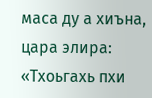маса ду а хиъна, цара элира: «Тхоьгахь пхи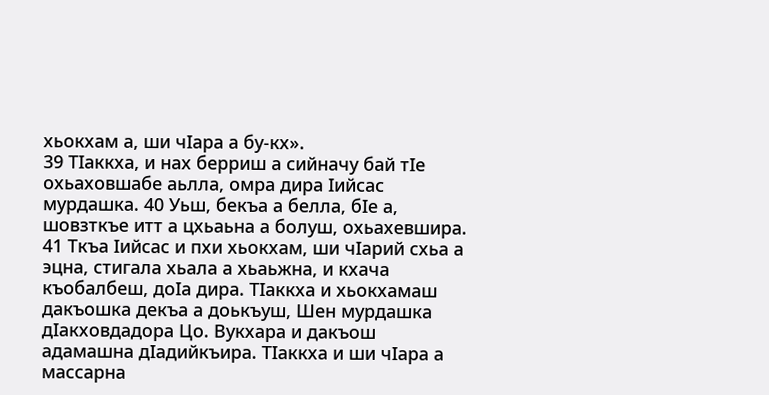хьокхам а, ши чӀара а бу-кх».
39 ТӀаккха, и нах берриш а сийначу бай тӀе охьаховшабе аьлла, омра дира Ӏийсас мурдашка. 40 Уьш, бекъа а белла, бӀе а, шовзткъе итт а цхьаьна а болуш, охьахевшира. 41 Ткъа Ӏийсас и пхи хьокхам, ши чӀарий схьа а эцна, стигала хьала а хьаьжна, и кхача къобалбеш, доӀа дира. ТӀаккха и хьокхамаш дакъошка декъа а доькъуш, Шен мурдашка дӀакховдадора Цо. Вукхара и дакъош адамашна дӀадийкъира. ТӀаккха и ши чӀара а массарна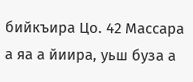бийкъира Цо. 42 Массара а яа а йиира, уьш буза а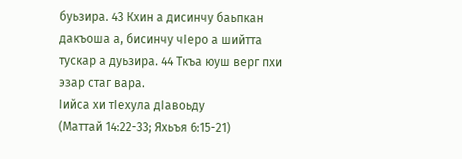буьзира. 43 Кхин а дисинчу баьпкан дакъоша а, бисинчу чӀеро а шийтта тускар а дуьзира. 44 Ткъа юуш верг пхи эзар стаг вара.
Ӏийса хи тӀехула дӀавоьду
(Маттай 14:22-33; Яхьъя 6:15-21)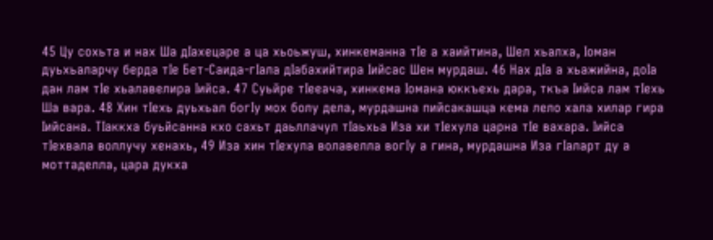45 Цу сохьта и нах Ша дӀахецаре а ца хьоьжуш, хинкеманна тӀе а хаийтина, Шел хьалха, Ӏоман дуьхьаларчу берда тӀе Бет-Саида-гӀала дӀабахийтира Ӏийсас Шен мурдаш. 46 Нах дӀа а хьажийна, доӀа дан лам тӀе хьалавелира Ӏийса. 47 Суьйре тӀееача, хинкема Ӏомана юккъехь дара, ткъа Ӏийса лам тӀехь Ша вара. 48 Хин тӀехь дуьхьал богӀу мох болу дела, мурдашна пийсакашца кема лело хала хилар гира Ӏийсана. ТӀаккха буьйсанна кхо сахьт даьллачул тӀаьхьа Иза хи тӀехула царна тӀе вахара. Ӏийса тӀехвала воллучу хенахь, 49 Иза хин тӀехула волавелла вогӀу а гина, мурдашна Иза гӀаларт ду а моттаделла, цара дукха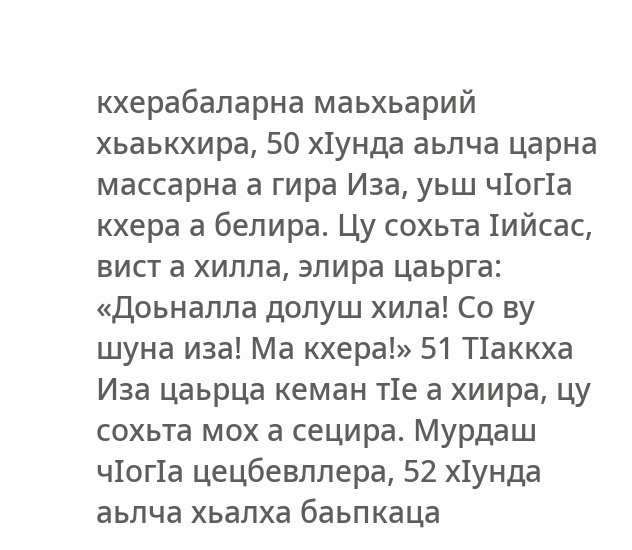кхерабаларна маьхьарий хьаькхира, 50 хӀунда аьлча царна массарна а гира Иза, уьш чӀогӀа кхера а белира. Цу сохьта Ӏийсас, вист а хилла, элира цаьрга: «Доьналла долуш хила! Со ву шуна иза! Ма кхера!» 51 ТӀаккха Иза цаьрца кеман тӀе а хиира, цу сохьта мох а сецира. Мурдаш чӀогӀа цецбевллера, 52 хӀунда аьлча хьалха баьпкаца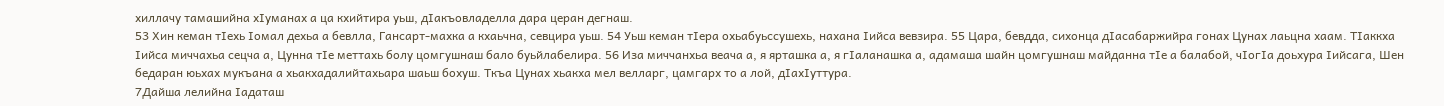хиллачу тамашийна хӀуманах а ца кхийтира уьш, дӀакъовладелла дара церан дегнаш.
53 Хин кеман тӀехь Ӏомал дехьа а бевлла, Гансарт-махка а кхаьчна, севцира уьш. 54 Уьш кеман тӀера охьабуьссушехь, нахана Ӏийса вевзира. 55 Цара, бевдда, сихонца дӀасабаржийра гонах Цунах лаьцна хаам. ТӀаккха Ӏийса миччахьа сецча а, Цунна тӀе меттахь болу цомгушнаш бало буьйлабелира. 56 Иза миччанхьа веача а, я ярташка а, я гӀаланашка а, адамаша шайн цомгушнаш майданна тӀе а балабой, чӀогӀа доьхура Ӏийсага, Шен бедаран юьхах мукъана а хьакхадалийтахьара шаьш бохуш. Ткъа Цунах хьакха мел велларг, цамгарх то а лой, дӀахӀуттура.
7Дайша лелийна Ӏадаташ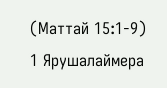(Маттай 15:1-9)
1 Ярушалаймера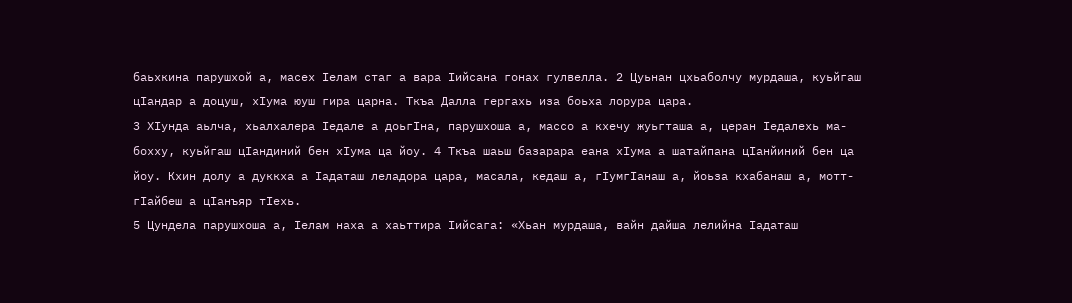баьхкина парушхой а, масех Ӏелам стаг а вара Ӏийсана гонах гулвелла. 2 Цуьнан цхьаболчу мурдаша, куьйгаш цӀандар а доцуш, хӀума юуш гира царна. Ткъа Далла гергахь иза боьха лорура цара.
3 ХӀунда аьлча, хьалхалера Ӏедале а доьгӀна, парушхоша а, массо а кхечу жуьгташа а, церан Ӏедалехь ма-бохху, куьйгаш цӀандиний бен хӀума ца йоу. 4 Ткъа шаьш базарара еана хӀума а шатайпана цӀанйиний бен ца йоу. Кхин долу а дуккха а Ӏадаташ леладора цара, масала, кедаш а, гӀумгӀанаш а, йоьза кхабанаш а, мотт-гӀайбеш а цӀанъяр тӀехь.
5 Цундела парушхоша а, Ӏелам наха а хаьттира Ӏийсага: «Хьан мурдаша, вайн дайша лелийна Ӏадаташ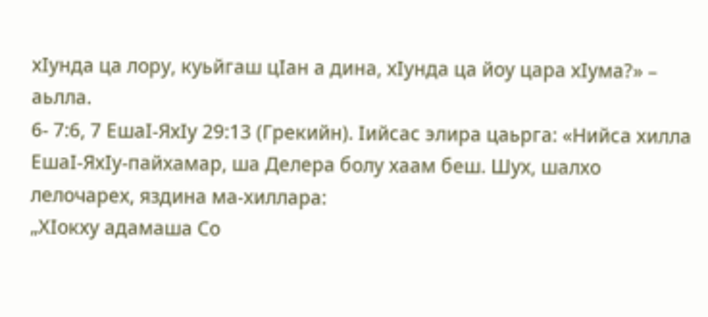хӀунда ца лору, куьйгаш цӀан а дина, хӀунда ца йоу цара хӀума?» – аьлла.
6- 7:6, 7 ЕшаӀ-ЯхӀу 29:13 (Грекийн). Ӏийсас элира цаьрга: «Нийса хилла ЕшаӀ-ЯхӀу-пайхамар, ша Делера болу хаам беш. Шух, шалхо лелочарех, яздина ма-хиллара:
„ХӀокху адамаша Со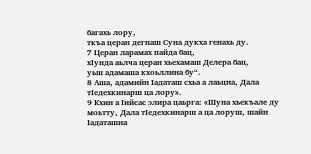багахь лору,
ткъа церан дегнаш Суна дукха генахь ду.
7 Церан ларамах пайда бац,
хӀунда аьлча церан хьехамаш Делера бац,
уьш адамаша кхоьллина бу“.
8 Аша, адамийн Ӏадаташ схьа а лаьцна, Дала тӀедехкинарш ца лору».
9 Кхин а Ӏийсас элира цаьрга: «Шуна хьекъале ду моьтту, Дала тӀедехкинарш а ца лоруш, шайн Ӏадаташна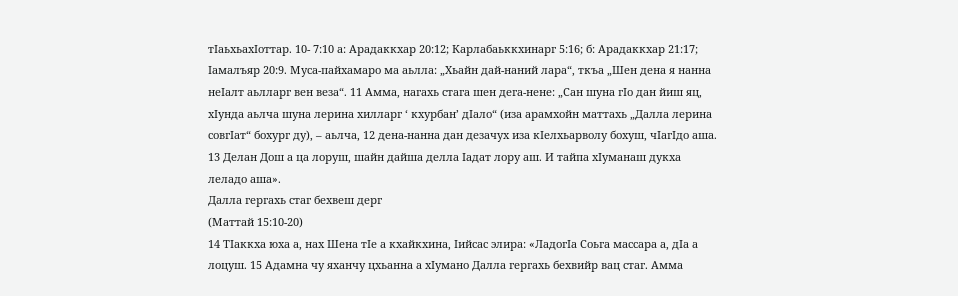тӀаьхьахӀоттар. 10- 7:10 а: Арадаккхар 20:12; Карлабаьккхинарг 5:16; б: Арадаккхар 21:17; Ӏамалъяр 20:9. Муса-пайхамаро ма аьлла: „Хьайн дай-наний лара“, ткъа „Шен дена я нанна неӀалт аьлларг вен веза“. 11 Амма, нагахь стага шен дега-нене: „Сан шуна гӀо дан йиш яц, хӀунда аьлча шуна лерина хилларг ‘ кхурбан’ дӀало“ (иза арамхойн маттахь „Далла лерина совгӀат“ бохург ду), – аьлча, 12 дена-нанна дан дезачух иза кӀелхьарволу бохуш, чӀагӀдо аша. 13 Делан Дош а ца лоруш, шайн дайша делла Ӏадат лору аш. И тайпа хӀуманаш дукха леладо аша».
Далла гергахь стаг бехвеш дерг
(Маттай 15:10-20)
14 ТӀаккха юха а, нах Шена тӀе а кхайкхина, Ӏийсас элира: «ЛадогӀа Соьга массара а, дӀа а лоцуш. 15 Адамна чу яханчу цхьанна а хӀумано Далла гергахь бехвийр вац стаг. Амма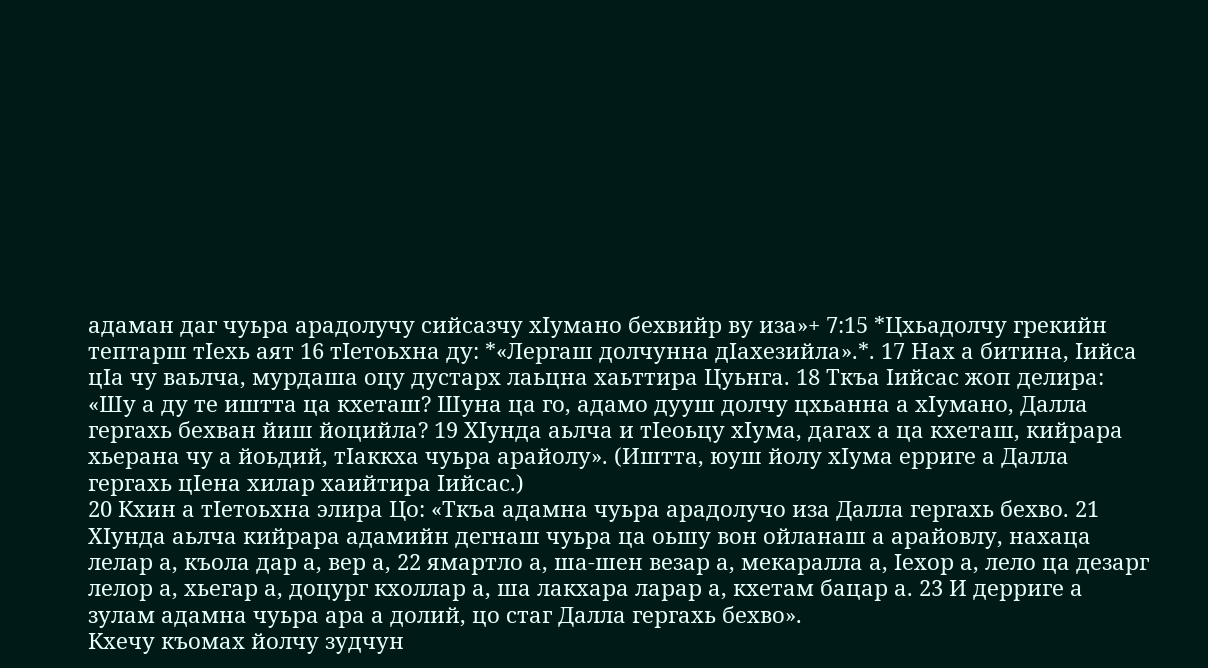адаман даг чуьра арадолучу сийсазчу хӀумано бехвийр ву иза»+ 7:15 *Цхьадолчу грекийн тептарш тӀехь аят 16 тӀетоьхна ду: *«Лергаш долчунна дӀахезийла».*. 17 Нах а битина, Ӏийса цӀа чу ваьлча, мурдаша оцу дустарх лаьцна хаьттира Цуьнга. 18 Ткъа Ӏийсас жоп делира: «Шу а ду те иштта ца кхеташ? Шуна ца го, адамо дууш долчу цхьанна а хӀумано, Далла гергахь бехван йиш йоцийла? 19 ХӀунда аьлча и тӀеоьцу хӀума, дагах а ца кхеташ, кийрара хьерана чу а йоьдий, тӀаккха чуьра арайолу». (Иштта, юуш йолу хӀума ерриге а Далла гергахь цӀена хилар хаийтира Ӏийсас.)
20 Кхин а тӀетоьхна элира Цо: «Ткъа адамна чуьра арадолучо иза Далла гергахь бехво. 21 ХӀунда аьлча кийрара адамийн дегнаш чуьра ца оьшу вон ойланаш а арайовлу, нахаца лелар а, къола дар а, вер а, 22 ямартло а, ша-шен везар а, мекаралла а, Ӏехор а, лело ца дезарг лелор а, хьегар а, доцург кхоллар а, ша лакхара ларар а, кхетам бацар а. 23 И дерриге а зулам адамна чуьра ара а долий, цо стаг Далла гергахь бехво».
Кхечу къомах йолчу зудчун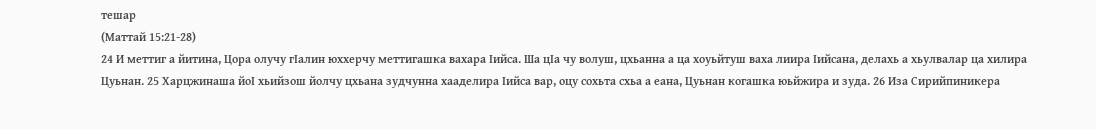тешар
(Маттай 15:21-28)
24 И меттиг а йитина, Цора олучу гӀалин юххерчу меттигашка вахара Ӏийса. Ша цӀа чу волуш, цхьанна а ца хоуьйтуш ваха лиира Ӏийсана, делахь а хьулвалар ца хилира Цуьнан. 25 Харцжинаша йоӀ хьийзош йолчу цхьана зудчунна хааделира Ӏийса вар, оцу сохьта схьа а еана, Цуьнан когашка юьйжира и зуда. 26 Иза Сирийпиникера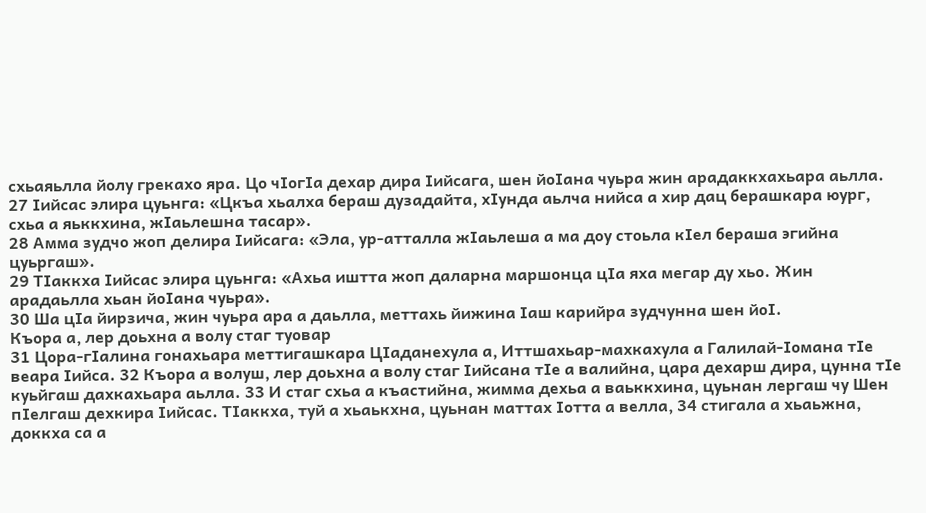схьаяьлла йолу грекахо яра. Цо чӀогӀа дехар дира Ӏийсага, шен йоӀана чуьра жин арадаккхахьара аьлла. 27 Ӏийсас элира цуьнга: «Цкъа хьалха бераш дузадайта, хӀунда аьлча нийса а хир дац берашкара юург, схьа а яьккхина, жӀаьлешна тасар».
28 Амма зудчо жоп делира Ӏийсага: «Эла, ур-атталла жӀаьлеша а ма доу стоьла кӀел бераша эгийна цуьргаш».
29 ТӀаккха Ӏийсас элира цуьнга: «Ахьа иштта жоп даларна маршонца цӀа яха мегар ду хьо. Жин арадаьлла хьан йоӀана чуьра».
30 Ша цӀа йирзича, жин чуьра ара а даьлла, меттахь йижина Ӏаш карийра зудчунна шен йоӀ.
Къора а, лер доьхна а волу стаг туовар
31 Цора-гӀалина гонахьара меттигашкара ЦӀаданехула а, Иттшахьар-махкахула а Галилай-Ӏомана тӀе веара Ӏийса. 32 Къора а волуш, лер доьхна а волу стаг Ӏийсана тӀе а валийна, цара дехарш дира, цунна тӀе куьйгаш дахкахьара аьлла. 33 И стаг схьа а къастийна, жимма дехьа а ваьккхина, цуьнан лергаш чу Шен пӀелгаш дехкира Ӏийсас. ТӀаккха, туй а хьаькхна, цуьнан маттах Ӏотта а велла, 34 стигала а хьаьжна, доккха са а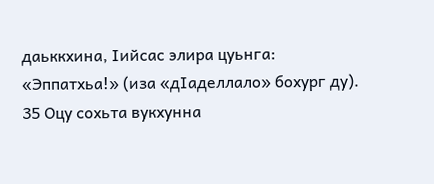даьккхина, Ӏийсас элира цуьнга: «Эппатхьа!» (иза «дӀаделлало» бохург ду).
35 Оцу сохьта вукхунна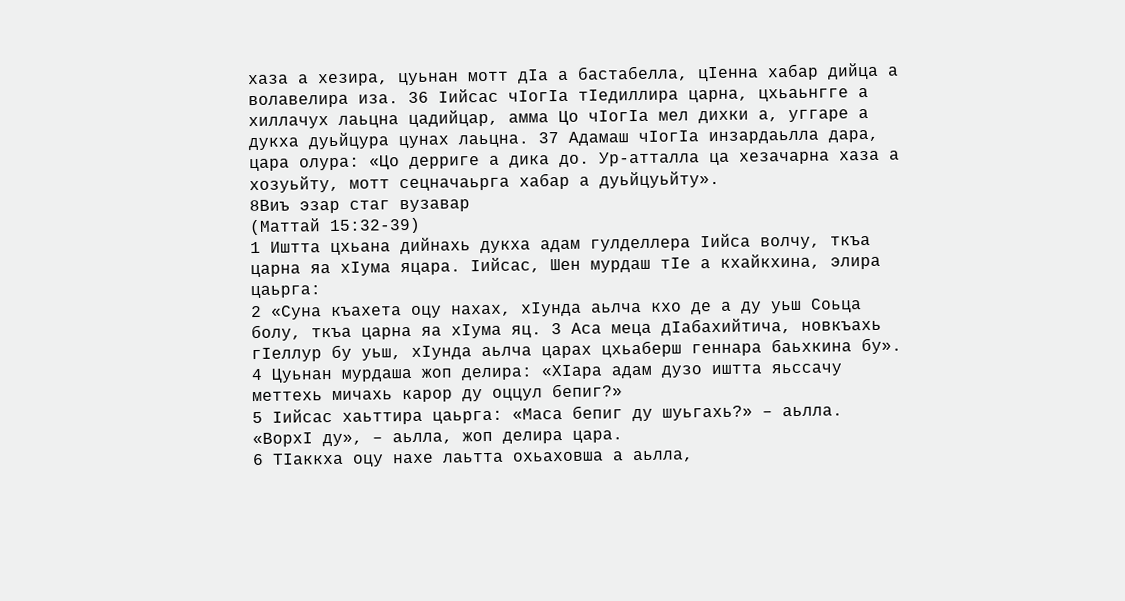хаза а хезира, цуьнан мотт дӀа а бастабелла, цӀенна хабар дийца а волавелира иза. 36 Ӏийсас чӀогӀа тӀедиллира царна, цхьаьнгге а хиллачух лаьцна цадийцар, амма Цо чӀогӀа мел дихки а, уггаре а дукха дуьйцура цунах лаьцна. 37 Адамаш чӀогӀа инзардаьлла дара, цара олура: «Цо дерриге а дика до. Ур-атталла ца хезачарна хаза а хозуьйту, мотт сецначаьрга хабар а дуьйцуьйту».
8Виъ эзар стаг вузавар
(Маттай 15:32-39)
1 Иштта цхьана дийнахь дукха адам гулделлера Ӏийса волчу, ткъа царна яа хӀума яцара. Ӏийсас, Шен мурдаш тӀе а кхайкхина, элира цаьрга:
2 «Суна къахета оцу нахах, хӀунда аьлча кхо де а ду уьш Соьца болу, ткъа царна яа хӀума яц. 3 Аса меца дӀабахийтича, новкъахь гӀеллур бу уьш, хӀунда аьлча царах цхьаберш геннара баьхкина бу».
4 Цуьнан мурдаша жоп делира: «ХӀара адам дузо иштта яьссачу меттехь мичахь карор ду оццул бепиг?»
5 Ӏийсас хаьттира цаьрга: «Маса бепиг ду шуьгахь?» – аьлла.
«ВорхӀ ду», – аьлла, жоп делира цара.
6 ТӀаккха оцу нахе лаьтта охьаховша а аьлла,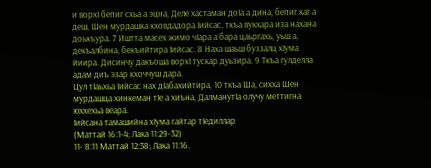и ворхӀ бепиг схьа а эцна, Деле хастаман доӀа а дина, бепиг каг а деш, Шен мурдашка кховдадора Ӏийсас, ткъа вукхара иза нахана доькъура. 7 Иштта масех жимо чӀара а бара цаьргахь, уьш а, декъалбина, бекъийтира Ӏийсас. 8 Наха шаьш буззалц хӀума йиира. Дисинчу дакъоша ворхӀ тускар дуьзира. 9 Ткъа гулделла адам диъ эзар кхоччуш дара.
Цул тӀаьхьа Ӏийсас нах дӀабахийтира, 10 ткъа Ша, сихха Шен мурдашца хинкеман тӀе а хиъна, ДалманутӀа олучу меттигна юххехьа веара.
Ӏийсана тамашийна хӀума гайтар тӀедиллар
(Маттай 16:1-4; Лака 11:29-32)
11- 8:11 Маттай 12:38; Лака 11:16.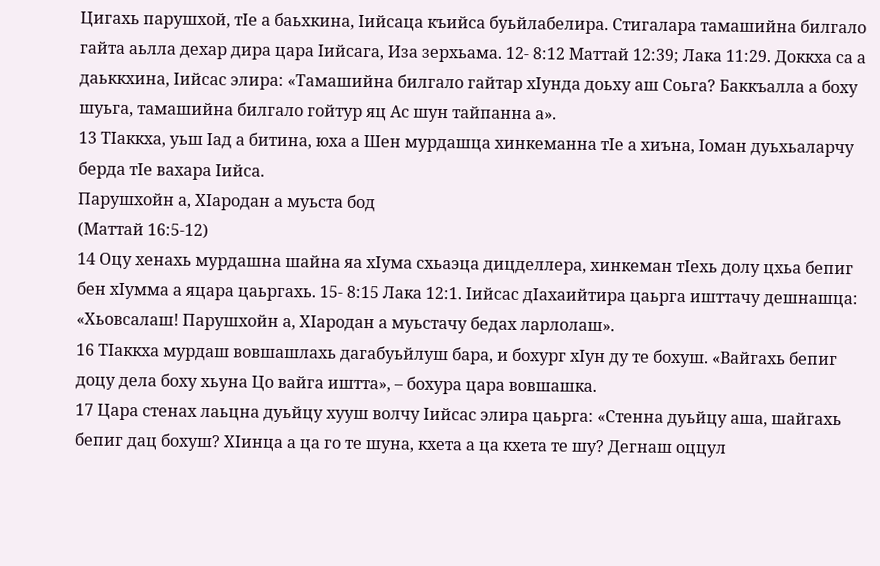Цигахь парушхой, тӀе а баьхкина, Ӏийсаца къийса буьйлабелира. Стигалара тамашийна билгало гайта аьлла дехар дира цара Ӏийсага, Иза зерхьама. 12- 8:12 Маттай 12:39; Лака 11:29. Доккха са а даьккхина, Ӏийсас элира: «Тамашийна билгало гайтар хӀунда доьху аш Соьга? Баккъалла а боху шуьга, тамашийна билгало гойтур яц Ас шун тайпанна а».
13 ТӀаккха, уьш Ӏад а битина, юха а Шен мурдашца хинкеманна тӀе а хиъна, Ӏоман дуьхьаларчу берда тӀе вахара Ӏийса.
Парушхойн а, ХӀародан а муьста бод
(Маттай 16:5-12)
14 Оцу хенахь мурдашна шайна яа хӀума схьаэца дицделлера, хинкеман тӀехь долу цхьа бепиг бен хӀумма а яцара цаьргахь. 15- 8:15 Лака 12:1. Ӏийсас дӀахаийтира цаьрга ишттачу дешнашца: «Хьовсалаш! Парушхойн а, ХӀародан а муьстачу бедах ларлолаш».
16 ТӀаккха мурдаш вовшашлахь дагабуьйлуш бара, и бохург хӀун ду те бохуш. «Вайгахь бепиг доцу дела боху хьуна Цо вайга иштта», – бохура цара вовшашка.
17 Цара стенах лаьцна дуьйцу хууш волчу Ӏийсас элира цаьрга: «Стенна дуьйцу аша, шайгахь бепиг дац бохуш? ХӀинца а ца го те шуна, кхета а ца кхета те шу? Дегнаш оццул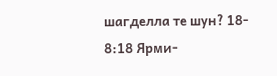шагделла те шун? 18- 8:18 Ярми-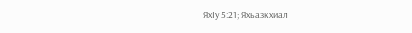ЯхӀу 5:21; Яхьазкхиал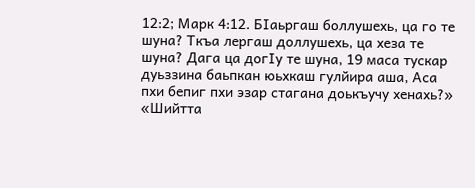12:2; Марк 4:12. БӀаьргаш боллушехь, ца го те шуна? Ткъа лергаш доллушехь, ца хеза те шуна? Дага ца догӀу те шуна, 19 маса тускар дуьззина баьпкан юьхкаш гулйира аша, Аса пхи бепиг пхи эзар стагана доькъучу хенахь?»
«Шийтта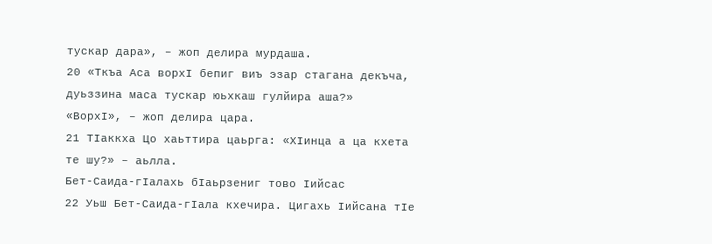тускар дара», – жоп делира мурдаша.
20 «Ткъа Аса ворхӀ бепиг виъ эзар стагана декъча, дуьззина маса тускар юьхкаш гулйира аша?»
«ВорхӀ», – жоп делира цара.
21 ТӀаккха Цо хаьттира цаьрга: «ХӀинца а ца кхета те шу?» – аьлла.
Бет-Саида-гӀалахь бӀаьрзениг тово Ӏийсас
22 Уьш Бет-Саида-гӀала кхечира. Цигахь Ӏийсана тӀе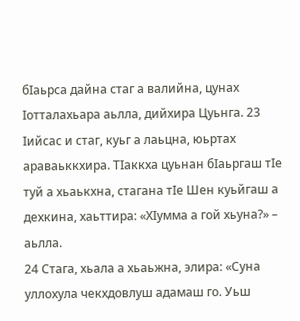бӀаьрса дайна стаг а валийна, цунах Ӏотталахьара аьлла, дийхира Цуьнга. 23 Ӏийсас и стаг, куьг а лаьцна, юьртах араваьккхира. ТӀаккха цуьнан бӀаьргаш тӀе туй а хьаькхна, стагана тӀе Шен куьйгаш а дехкина, хаьттира: «ХӀумма а гой хьуна?» – аьлла.
24 Стага, хьала а хьаьжна, элира: «Суна уллохула чекхдовлуш адамаш го. Уьш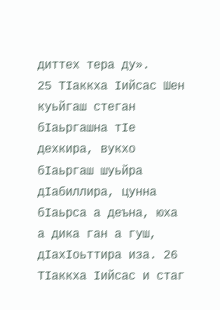диттех тера ду».
25 ТӀаккха Ӏийсас Шен куьйгаш стеган бӀаьргашна тӀе дехкира, вукхо бӀаьргаш шуьйра дӀабиллира, цунна бӀаьрса а деъна, юха а дика ган а гуш, дӀахӀоьттира иза. 26 ТӀаккха Ӏийсас и стаг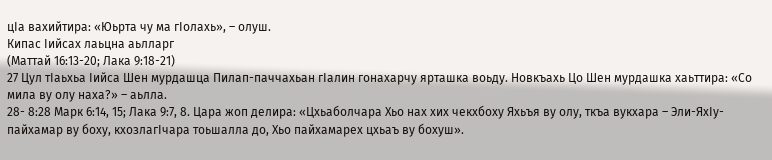цӀа вахийтира: «Юьрта чу ма гӀолахь», – олуш.
Кипас Ӏийсах лаьцна аьлларг
(Маттай 16:13-20; Лака 9:18-21)
27 Цул тӀаьхьа Ӏийса Шен мурдашца Пилап-паччахьан гӀалин гонахарчу ярташка воьду. Новкъахь Цо Шен мурдашка хаьттира: «Со мила ву олу наха?» – аьлла.
28- 8:28 Марк 6:14, 15; Лака 9:7, 8. Цара жоп делира: «Цхьаболчара Хьо нах хих чекхбоху Яхьъя ву олу, ткъа вукхара – Эли-ЯхӀу-пайхамар ву боху, кхозлагӀчара тоьшалла до, Хьо пайхамарех цхьаъ ву бохуш».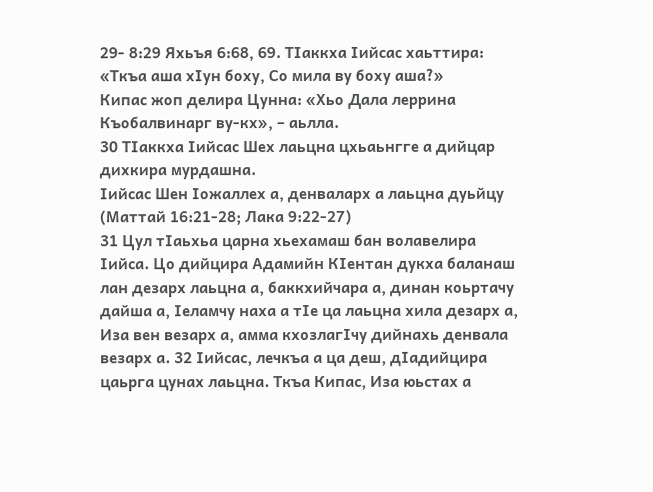29- 8:29 Яхьъя 6:68, 69. ТӀаккха Ӏийсас хаьттира: «Ткъа аша хӀун боху, Со мила ву боху аша?»
Кипас жоп делира Цунна: «Хьо Дала леррина Къобалвинарг ву-кх», – аьлла.
30 ТӀаккха Ӏийсас Шех лаьцна цхьаьнгге а дийцар дихкира мурдашна.
Ӏийсас Шен Ӏожаллех а, денваларх а лаьцна дуьйцу
(Маттай 16:21-28; Лака 9:22-27)
31 Цул тӀаьхьа царна хьехамаш бан волавелира Ӏийса. Цо дийцира Адамийн КӀентан дукха баланаш лан дезарх лаьцна а, баккхийчара а, динан коьртачу дайша а, Ӏеламчу наха а тӀе ца лаьцна хила дезарх а, Иза вен везарх а, амма кхозлагӀчу дийнахь денвала везарх а. 32 Ӏийсас, лечкъа а ца деш, дӀадийцира цаьрга цунах лаьцна. Ткъа Кипас, Иза юьстах а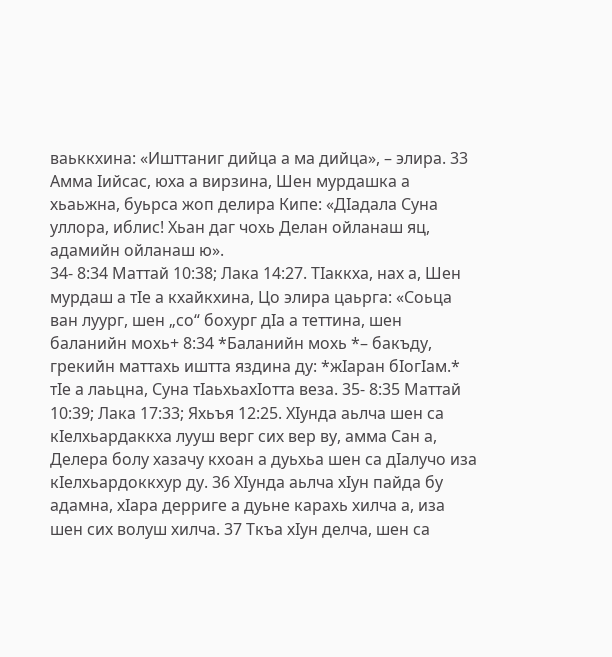ваьккхина: «Ишттаниг дийца а ма дийца», – элира. 33 Амма Ӏийсас, юха а вирзина, Шен мурдашка а хьаьжна, буьрса жоп делира Кипе: «ДӀадала Суна уллора, иблис! Хьан даг чохь Делан ойланаш яц, адамийн ойланаш ю».
34- 8:34 Маттай 10:38; Лака 14:27. ТӀаккха, нах а, Шен мурдаш а тӀе а кхайкхина, Цо элира цаьрга: «Соьца ван луург, шен „со“ бохург дӀа а теттина, шен баланийн мохь+ 8:34 *Баланийн мохь *– бакъду, грекийн маттахь иштта яздина ду: *жӀаран бӀогӀам.* тӀе а лаьцна, Суна тӀаьхьахӀотта веза. 35- 8:35 Маттай 10:39; Лака 17:33; Яхьъя 12:25. ХӀунда аьлча шен са кӀелхьардаккха лууш верг сих вер ву, амма Сан а, Делера болу хазачу кхоан а дуьхьа шен са дӀалучо иза кӀелхьардоккхур ду. 36 ХӀунда аьлча хӀун пайда бу адамна, хӀара дерриге а дуьне карахь хилча а, иза шен сих волуш хилча. 37 Ткъа хӀун делча, шен са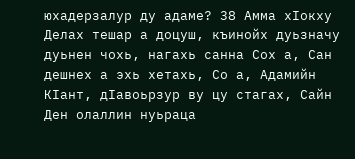юхадерзалур ду адаме? 38 Амма хӀокху Делах тешар а доцуш, къинойх дуьзначу дуьнен чохь, нагахь санна Сох а, Сан дешнех а эхь хетахь, Со а, Адамийн КӀант, дӀавоьрзур ву цу стагах, Сайн Ден олаллин нуьраца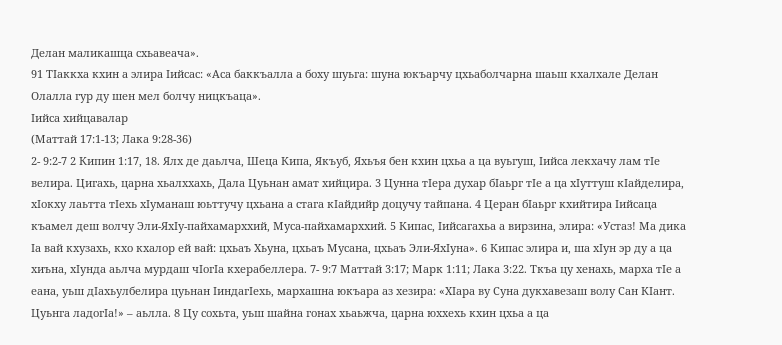Делан маликашца схьавеача».
91 ТӀаккха кхин а элира Ӏийсас: «Аса баккъалла а боху шуьга: шуна юкъарчу цхьаболчарна шаьш кхалхале Делан Олалла гур ду шен мел болчу ницкъаца».
Ӏийса хийцавалар
(Маттай 17:1-13; Лака 9:28-36)
2- 9:2-7 2 Кипин 1:17, 18. Ялх де даьлча, Шеца Кипа, Якъуб, Яхьъя бен кхин цхьа а ца вуьгуш, Ӏийса лекхачу лам тӀе велира. Цигахь, царна хьалххахь, Дала Цуьнан амат хийцира. 3 Цунна тӀера духар бӀаьрг тӀе а ца хӀуттуш кӀайделира, хӀокху лаьтта тӀехь хӀуманаш юьттучу цхьана а стага кӀайдийр доцучу тайпана. 4 Церан бӀаьрг кхийтира Ӏийсаца къамел деш волчу Эли-ЯхӀу-пайхамарххий, Муса-пайхамарххий. 5 Кипас, Ӏийсагахьа а вирзина, элира: «Устаз! Ма дика Ӏа вай кхузахь, кхо кхалор ей вай: цхьаъ Хьуна, цхьаъ Мусана, цхьаъ Эли-ЯхӀуна». 6 Кипас элира и, ша хӀун эр ду а ца хиъна, хӀунда аьлча мурдаш чӀогӀа кхерабеллера. 7- 9:7 Маттай 3:17; Марк 1:11; Лака 3:22. Ткъа цу хенахь, марха тӀе а еана, уьш дӀахьулбелира цуьнан ӀиндагӀехь, мархашна юкъара аз хезира: «ХӀара ву Суна дукхавезаш волу Сан КӀант. Цуьнга ладогӀа!» – аьлла. 8 Цу сохьта, уьш шайна гонах хьаьжча, царна юххехь кхин цхьа а ца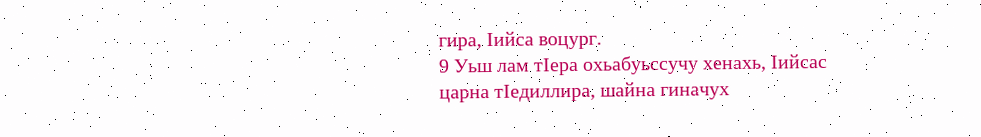гира, Ӏийса воцург.
9 Уьш лам тӀера охьабуьссучу хенахь, Ӏийсас царна тӀедиллира, шайна гиначух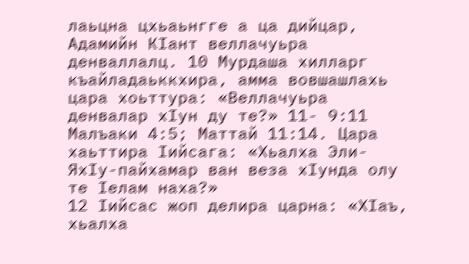лаьцна цхьаьнгге а ца дийцар, Адамийн КӀант веллачуьра денваллалц. 10 Мурдаша хилларг къайладаьккхира, амма вовшашлахь цара хоьттура: «Веллачуьра денвалар хӀун ду те?» 11- 9:11 Малъаки 4:5; Маттай 11:14. Цара хаьттира Ӏийсага: «Хьалха Эли-ЯхӀу-пайхамар ван веза хӀунда олу те Ӏелам наха?»
12 Ӏийсас жоп делира царна: «ХӀаъ, хьалха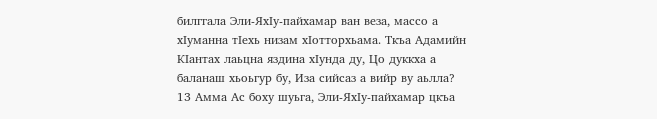билггала Эли-ЯхӀу-пайхамар ван веза, массо а хӀуманна тӀехь низам хӀотторхьама. Ткъа Адамийн КӀантах лаьцна яздина хӀунда ду, Цо дуккха а баланаш хьоьгур бу, Иза сийсаз а вийр ву аьлла? 13 Амма Ас боху шуьга, Эли-ЯхӀу-пайхамар цкъа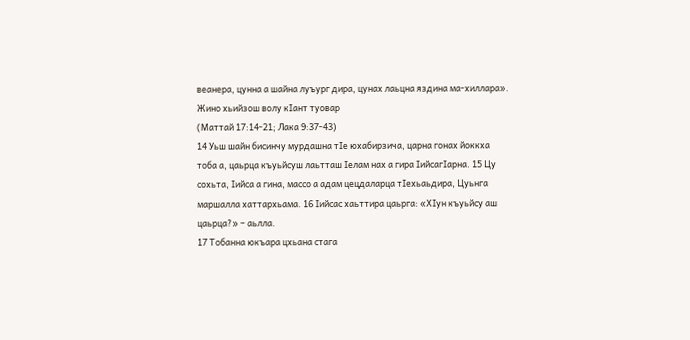веанера, цунна а шайна луъург дира, цунах лаьцна яздина ма-хиллара».
Жино хьийзош волу кӀант туовар
(Маттай 17:14-21; Лака 9:37-43)
14 Уьш шайн бисинчу мурдашна тӀе юхабирзича, царна гонах йоккха тоба а, цаьрца къуьйсуш лаьтташ Ӏелам нах а гира ӀийсагӀарна. 15 Цу сохьта, Ӏийса а гина, массо а адам цецдаларца тӀехьаьдира, Цуьнга маршалла хаттархьама. 16 Ӏийсас хаьттира цаьрга: «ХӀун къуьйсу аш цаьрца?» – аьлла.
17 Тобанна юкъара цхьана стага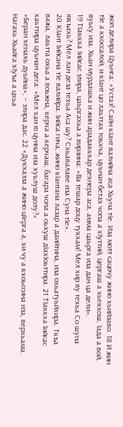жоп делира Цуьнга: «Устаз! Сайн кӀант валийна аса Хьуна тӀе. Иза мотт сацочу жино хьийзаво. 18 И жин тӀе а кхоссалой, и кӀант цо лаьттах тоьхча, цуьнан бетах чопа а хӀуттий, цергаш а хьекхош, Ӏада а вой, вуьсу иза. Хьан мурдашка и жин арадаккхар дехнера аса, амма цаьрга иза дан ца дели».
19 ТӀаккха Ӏийсас элира, цаьргахьа а вирзина: «Ва тешар доцу тукхам! Мел хир ву техьа Со шуна юкъахь? Мел лан деза техьа Аса шу? Схьавалаве иза Суна тӀе».
20 КӀант Ӏийсана тӀе валийра. Ӏийса гича, жино кӀантана лазар а даийтина, иза охьатуьйхира. Ткъа важа, лаьтта охьа а воьжна, керча а керчаш, багара чопа а оьхуш дӀахӀоьттира. 21 ТӀаккха Ӏийсас хаьттира цуьнан дега: «Мел хан ю цунна иза хуьлуш долу?»
«Беран хенахь дуьйна», – элира дас. 22 «Дукхазза а жино цӀерга а, хи чу а кхоьссина иза, верхьама. Нагахь Хьайга хӀуъа а цхьа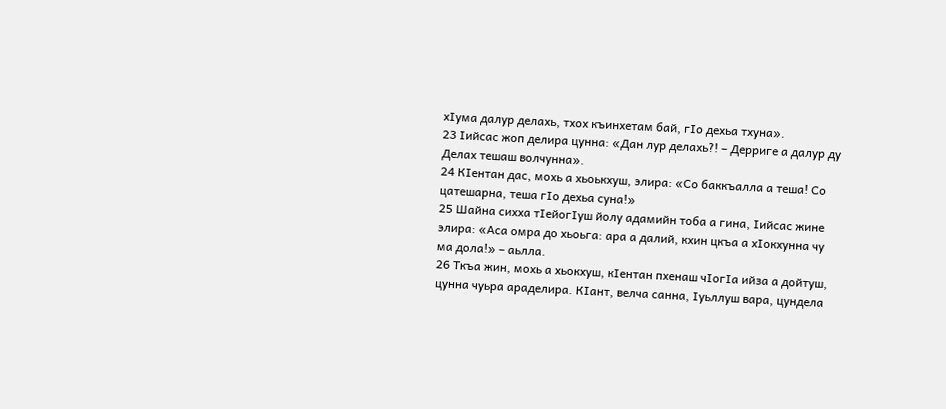хӀума далур делахь, тхох къинхетам бай, гӀо дехьа тхуна».
23 Ӏийсас жоп делира цунна: «Дан лур делахь?! – Дерриге а далур ду Делах тешаш волчунна».
24 КӀентан дас, мохь а хьоькхуш, элира: «Со баккъалла а теша! Со цатешарна, теша гӀо дехьа суна!»
25 Шайна сихха тӀейогӀуш йолу адамийн тоба а гина, Ӏийсас жине элира: «Аса омра до хьоьга: ара а далий, кхин цкъа а хӀокхунна чу ма дола!» – аьлла.
26 Ткъа жин, мохь а хьокхуш, кӀентан пхенаш чӀогӀа ийза а дойтуш, цунна чуьра араделира. КӀант, велча санна, Ӏуьллуш вара, цундела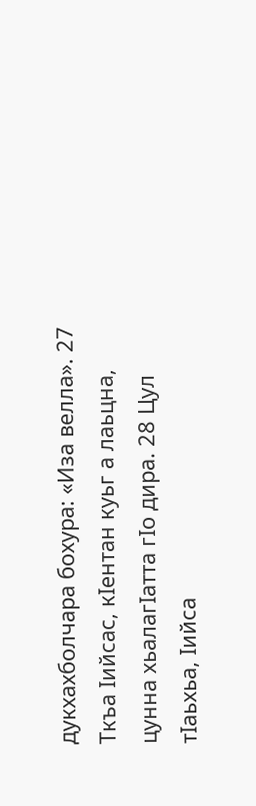дукхахболчара бохура: «Иза велла». 27 Ткъа Ӏийсас, кӀентан куьг а лаьцна, цунна хьалагӀатта гӀо дира. 28 Цул тӀаьхьа, Ӏийса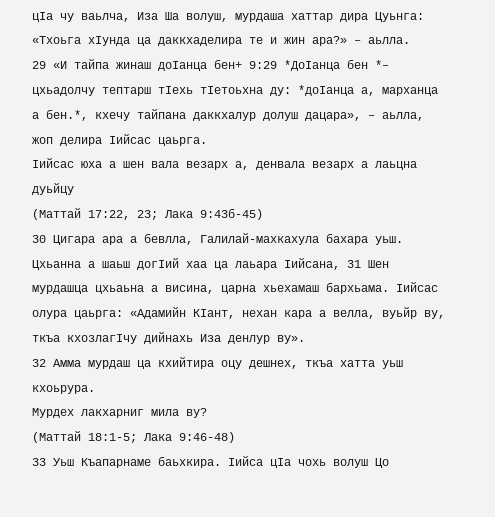цӀа чу ваьлча, Иза Ша волуш, мурдаша хаттар дира Цуьнга: «Тхоьга хӀунда ца даккхаделира те и жин ара?» – аьлла.
29 «И тайпа жинаш доӀанца бен+ 9:29 *ДоӀанца бен *– цхьадолчу тептарш тӀехь тӀетоьхна ду: *доӀанца а, марханца а бен.*, кхечу тайпана даккхалур долуш дацара», – аьлла, жоп делира Ӏийсас цаьрга.
Ӏийсас юха а шен вала везарх а, денвала везарх а лаьцна дуьйцу
(Маттай 17:22, 23; Лака 9:43б-45)
30 Цигара ара а бевлла, Галилай-махкахула бахара уьш. Цхьанна а шаьш догӀий хаа ца лаьара Ӏийсана, 31 Шен мурдашца цхьаьна а висина, царна хьехамаш бархьама. Ӏийсас олура цаьрга: «Адамийн КӀант, нехан кара а велла, вуьйр ву, ткъа кхозлагӀчу дийнахь Иза денлур ву».
32 Амма мурдаш ца кхийтира оцу дешнех, ткъа хатта уьш кхоьрура.
Мурдех лакхарниг мила ву?
(Маттай 18:1-5; Лака 9:46-48)
33 Уьш Къапарнаме баьхкира. Ӏийса цӀа чохь волуш Цо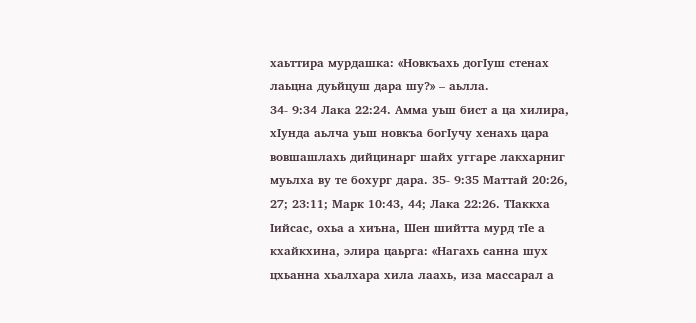хаьттира мурдашка: «Новкъахь догӀуш стенах лаьцна дуьйцуш дара шу?» – аьлла.
34- 9:34 Лака 22:24. Амма уьш бист а ца хилира, хӀунда аьлча уьш новкъа богӀучу хенахь цара вовшашлахь дийцинарг шайх уггаре лакхарниг муьлха ву те бохург дара. 35- 9:35 Маттай 20:26, 27; 23:11; Марк 10:43, 44; Лака 22:26. ТӀаккха Ӏийсас, охьа а хиъна, Шен шийтта мурд тӀе а кхайкхина, элира цаьрга: «Нагахь санна шух цхьанна хьалхара хила лаахь, иза массарал а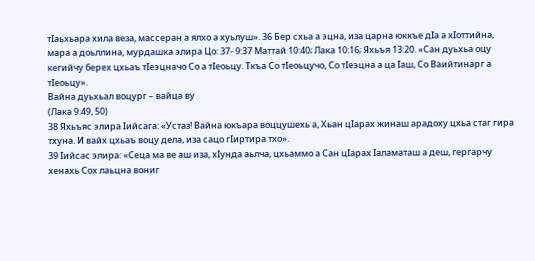тӀаьхьара хила веза, массеран а ялхо а хуьлуш». 36 Бер схьа а эцна, иза царна юккъе дӀа а хӀоттийна, мара а доьллина, мурдашка элира Цо: 37- 9:37 Маттай 10:40; Лака 10:16; Яхьъя 13:20. «Сан дуьхьа оцу кегийчу берех цхьаъ тӀеэцначо Со а тӀеоьцу. Ткъа Со тӀеоьцучо, Со тӀеэцна а ца Ӏаш, Со Ваийтинарг а тӀеоьцу».
Вайна дуьхьал воцург – вайца ву
(Лака 9:49, 50)
38 Яхьъяс элира Ӏийсага: «Устаз! Вайна юкъара воццушехь а, Хьан цӀарах жинаш арадоху цхьа стаг гира тхуна. И вайх цхьаъ воцу дела, иза сацо гӀиртира тхо».
39 Ӏийсас элира: «Сеца ма ве аш иза, хӀунда аьлча, цхьаммо а Сан цӀарах Ӏаламаташ а деш, гергарчу хенахь Сох лаьцна вониг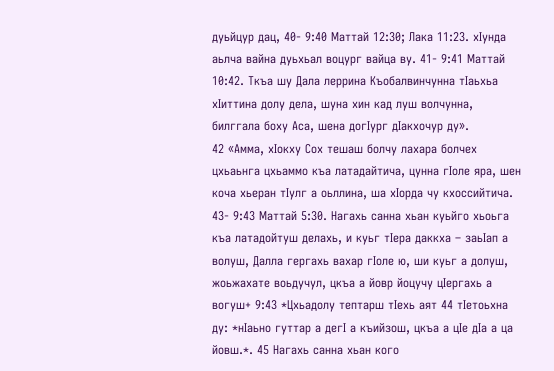дуьйцур дац, 40- 9:40 Маттай 12:30; Лака 11:23. хӀунда аьлча вайна дуьхьал воцург вайца ву. 41- 9:41 Маттай 10:42. Ткъа шу Дала леррина Къобалвинчунна тӀаьхьа хӀиттина долу дела, шуна хин кад луш волчунна, билггала боху Аса, шена догӀург дӀакхочур ду».
42 «Амма, хӀокху Сох тешаш болчу лахара болчех цхьаьнга цхьаммо къа латадайтича, цунна гӀоле яра, шен коча хьеран тӀулг а оьллина, ша хӀорда чу кхоссийтича. 43- 9:43 Маттай 5:30. Нагахь санна хьан куьйго хьоьга къа латадойтуш делахь, и куьг тӀера даккха – заьӀап а волуш, Далла гергахь вахар гӀоле ю, ши куьг а долуш, жоьжахате воьдучул, цкъа а йовр йоцучу цӀергахь а вогуш+ 9:43 *Цхьадолу тептарш тӀехь аят 44 тӀетоьхна ду: *нӀаьно гуттар а дегӀ а къийзош, цкъа а цӀе дӀа а ца йовш.*. 45 Нагахь санна хьан кого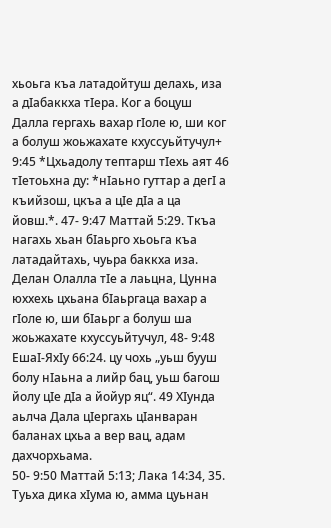хьоьга къа латадойтуш делахь, иза а дӀабаккха тӀера. Ког а боцуш Далла гергахь вахар гӀоле ю, ши ког а болуш жоьжахате кхуссуьйтучул+ 9:45 *Цхьадолу тептарш тӀехь аят 46 тӀетоьхна ду: *нӀаьно гуттар а дегӀ а къийзош, цкъа а цӀе дӀа а ца йовш.*. 47- 9:47 Маттай 5:29. Ткъа нагахь хьан бӀаьрго хьоьга къа латадайтахь, чуьра баккха иза. Делан Олалла тӀе а лаьцна, Цунна юххехь цхьана бӀаьргаца вахар а гӀоле ю, ши бӀаьрг а болуш ша жоьжахате кхуссуьйтучул, 48- 9:48 ЕшаӀ-ЯхӀу 66:24. цу чохь „уьш бууш болу нӀаьна а лийр бац, уьш багош йолу цӀе дӀа а йойур яц“. 49 ХӀунда аьлча Дала цӀергахь цӀанваран баланах цхьа а вер вац, адам дахчорхьама.
50- 9:50 Маттай 5:13; Лака 14:34, 35. Туьха дика хӀума ю, амма цуьнан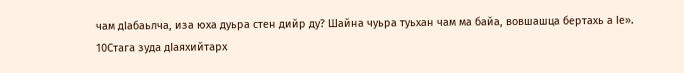чам дӀабаьлча, иза юха дуьра стен дийр ду? Шайна чуьра туьхан чам ма байа, вовшашца бертахь а Ӏе».
10Стага зуда дӀаяхийтарх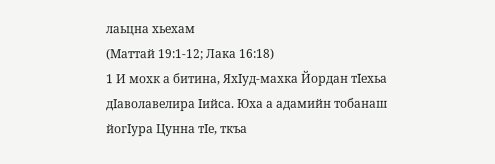лаьцна хьехам
(Маттай 19:1-12; Лака 16:18)
1 И мохк а битина, ЯхӀуд-махка Йордан тӀехьа дӀаволавелира Ӏийса. Юха а адамийн тобанаш йогӀура Цунна тӀе, ткъа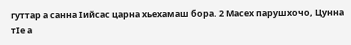гуттар а санна Ӏийсас царна хьехамаш бора. 2 Масех парушхочо, Цунна тӀе а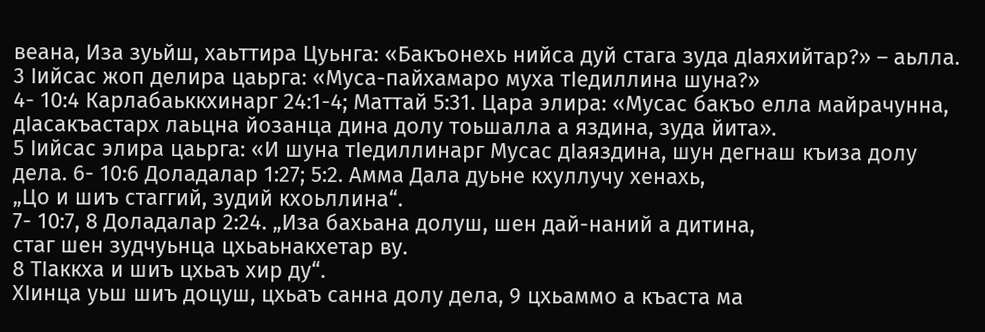веана, Иза зуьйш, хаьттира Цуьнга: «Бакъонехь нийса дуй стага зуда дӀаяхийтар?» – аьлла.
3 Ӏийсас жоп делира цаьрга: «Муса-пайхамаро муха тӀедиллина шуна?»
4- 10:4 Карлабаьккхинарг 24:1-4; Маттай 5:31. Цара элира: «Мусас бакъо елла майрачунна, дӀасакъастарх лаьцна йозанца дина долу тоьшалла а яздина, зуда йита».
5 Ӏийсас элира цаьрга: «И шуна тӀедиллинарг Мусас дӀаяздина, шун дегнаш къиза долу дела. 6- 10:6 Доладалар 1:27; 5:2. Амма Дала дуьне кхуллучу хенахь,
„Цо и шиъ стаггий, зудий кхоьллина“.
7- 10:7, 8 Доладалар 2:24. „Иза бахьана долуш, шен дай-наний а дитина,
стаг шен зудчуьнца цхьаьнакхетар ву.
8 ТӀаккха и шиъ цхьаъ хир ду“.
ХӀинца уьш шиъ доцуш, цхьаъ санна долу дела, 9 цхьаммо а къаста ма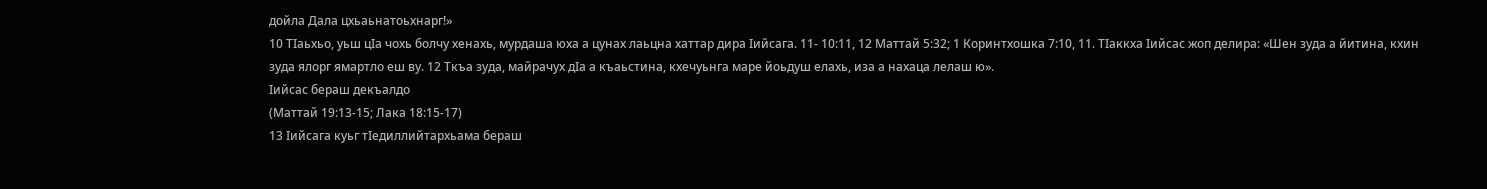дойла Дала цхьаьнатоьхнарг!»
10 ТӀаьхьо, уьш цӀа чохь болчу хенахь, мурдаша юха а цунах лаьцна хаттар дира Ӏийсага. 11- 10:11, 12 Маттай 5:32; 1 Коринтхошка 7:10, 11. ТӀаккха Ӏийсас жоп делира: «Шен зуда а йитина, кхин зуда ялорг ямартло еш ву. 12 Ткъа зуда, майрачух дӀа а къаьстина, кхечуьнга маре йоьдуш елахь, иза а нахаца лелаш ю».
Ӏийсас бераш декъалдо
(Маттай 19:13-15; Лака 18:15-17)
13 Ӏийсага куьг тӀедиллийтархьама бераш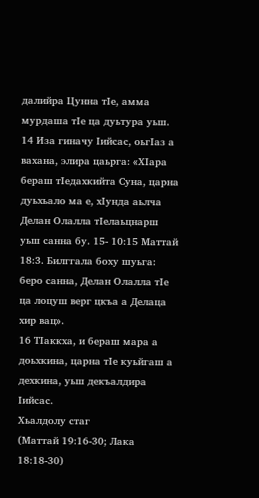далийра Цунна тӀе, амма мурдаша тӀе ца дуьтура уьш. 14 Иза гиначу Ӏийсас, оьгӀаз а вахана, элира цаьрга: «ХӀара бераш тӀедахкийта Суна, царна дуьхьало ма е, хӀунда аьлча Делан Олалла тӀелаьцнарш уьш санна бу. 15- 10:15 Маттай 18:3. Билггала боху шуьга: беро санна, Делан Олалла тӀе ца лоцуш верг цкъа а Делаца хир вац».
16 ТӀаккха, и бераш мара а доьхкина, царна тӀе куьйгаш а дехкина, уьш декъалдира Ӏийсас.
Хьалдолу стаг
(Маттай 19:16-30; Лака 18:18-30)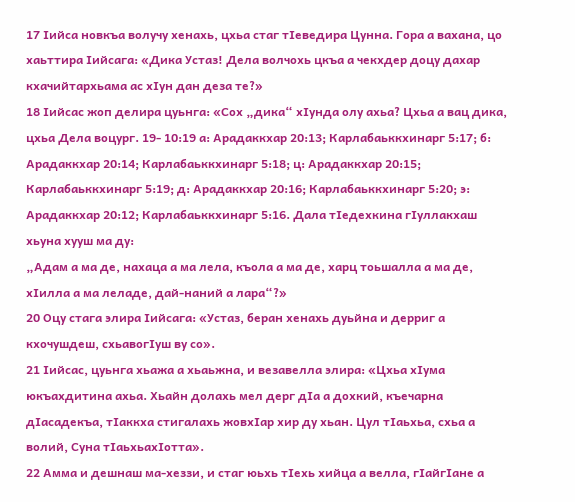17 Ӏийса новкъа волучу хенахь, цхьа стаг тӀеведира Цунна. Гора а вахана, цо хаьттира Ӏийсага: «Дика Устаз! Дела волчохь цкъа а чекхдер доцу дахар кхачийтархьама ас хӀун дан деза те?»
18 Ӏийсас жоп делира цуьнга: «Сох „дика“ хӀунда олу ахьа? Цхьа а вац дика, цхьа Дела воцург. 19- 10:19 а: Арадаккхар 20:13; Карлабаьккхинарг 5:17; б: Арадаккхар 20:14; Карлабаьккхинарг 5:18; ц: Арадаккхар 20:15; Карлабаьккхинарг 5:19; д: Арадаккхар 20:16; Карлабаьккхинарг 5:20; э: Арадаккхар 20:12; Карлабаьккхинарг 5:16. Дала тӀедехкина гӀуллакхаш хьуна хууш ма ду:
„Адам а ма де, нахаца а ма лела, къола а ма де, харц тоьшалла а ма де, хӀилла а ма леладе, дай-наний а лара“?»
20 Оцу стага элира Ӏийсага: «Устаз, беран хенахь дуьйна и дерриг а кхочушдеш, схьавогӀуш ву со».
21 Ӏийсас, цуьнга хьажа а хьаьжна, и везавелла элира: «Цхьа хӀума юкъахдитина ахьа. Хьайн долахь мел дерг дӀа а дохкий, къечарна дӀасадекъа, тӀаккха стигалахь жовхӀар хир ду хьан. Цул тӀаьхьа, схьа а волий, Суна тӀаьхьахӀотта».
22 Амма и дешнаш ма-хеззи, и стаг юьхь тӀехь хийца а велла, гӀайгӀане а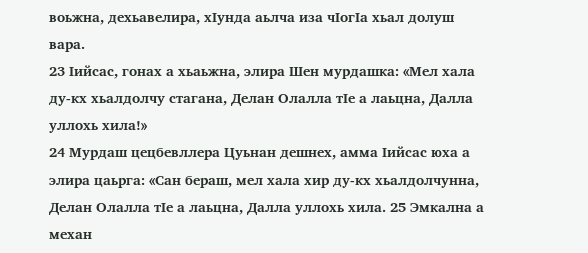воьжна, дехьавелира, хӀунда аьлча иза чӀогӀа хьал долуш вара.
23 Ӏийсас, гонах а хьаьжна, элира Шен мурдашка: «Мел хала ду-кх хьалдолчу стагана, Делан Олалла тӀе а лаьцна, Далла уллохь хила!»
24 Мурдаш цецбевллера Цуьнан дешнех, амма Ӏийсас юха а элира цаьрга: «Сан бераш, мел хала хир ду-кх хьалдолчунна, Делан Олалла тӀе а лаьцна, Далла уллохь хила. 25 Эмкална а механ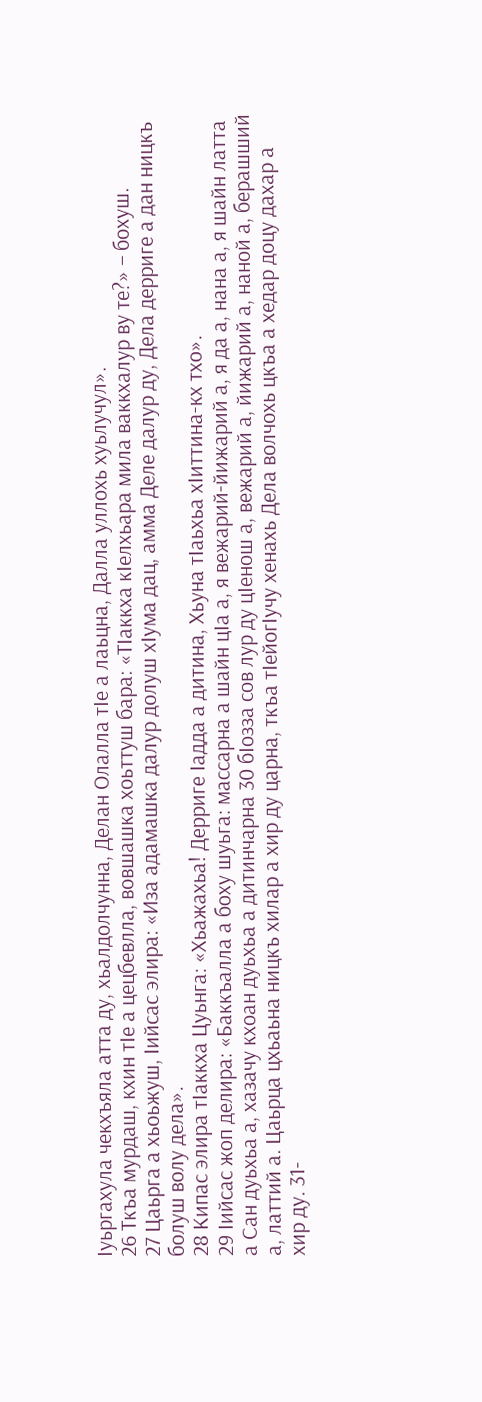Ӏуьргахула чекхъяла атта ду, хьалдолчунна, Делан Олалла тӀе а лаьцна, Далла уллохь хуьлучул».
26 Ткъа мурдаш, кхин тӀе а цецбевлла, вовшашка хоьттуш бара: «ТӀаккха кӀелхьара мила ваккхалур ву те?» – бохуш.
27 Цаьрга а хьоьжуш, Ӏийсас элира: «Иза адамашка далур долуш хӀума дац, амма Деле далур ду, Дела дерриге а дан ницкъ болуш волу дела».
28 Кипас элира тӀаккха Цуьнга: «Хьажахьа! Дерриге Ӏадда а дитина, Хьуна тӀаьхьа хӀиттина-кх тхо».
29 Ӏийсас жоп делира: «Баккъалла а боху шуьга: массарна а шайн цӀа а, я вежарий-йижарий а, я да а, нана а, я шайн латта а Сан дуьхьа а, хазачу кхоан дуьхьа а дитинчарна 30 бӀозза сов лур ду цӀенош а, вежарий а, йижарий а, наной а, берашший а, латтий а. Цаьрца цхьаьна ницкъ хилар а хир ду царна, ткъа тӀейогӀучу хенахь Дела волчохь цкъа а хедар доцу дахар а хир ду. 31-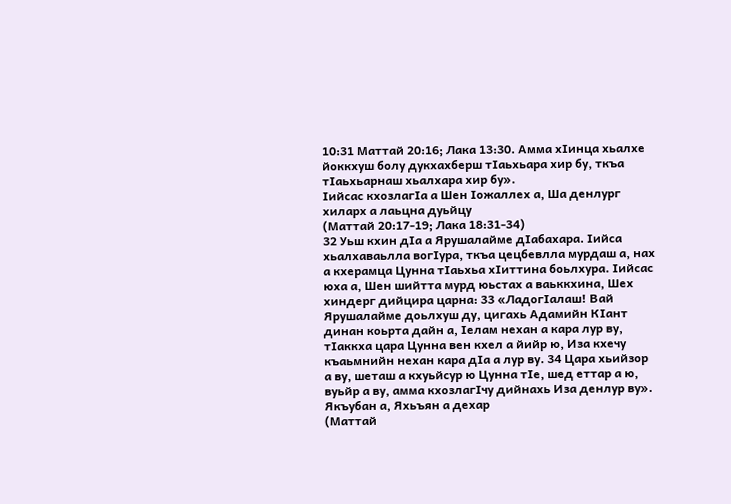10:31 Маттай 20:16; Лака 13:30. Амма хӀинца хьалхе йоккхуш болу дукхахберш тӀаьхьара хир бу, ткъа тӀаьхьарнаш хьалхара хир бу».
Ӏийсас кхозлагӀа а Шен Ӏожаллех а, Ша денлург хиларх а лаьцна дуьйцу
(Маттай 20:17-19; Лака 18:31-34)
32 Уьш кхин дӀа а Ярушалайме дӀабахара. Ӏийса хьалхаваьлла вогӀура, ткъа цецбевлла мурдаш а, нах а кхерамца Цунна тӀаьхьа хӀиттина боьлхура. Ӏийсас юха а, Шен шийтта мурд юьстах а ваьккхина, Шех хиндерг дийцира царна: 33 «ЛадогӀалаш! Вай Ярушалайме доьлхуш ду, цигахь Адамийн КӀант динан коьрта дайн а, Ӏелам нехан а кара лур ву, тӀаккха цара Цунна вен кхел а йийр ю, Иза кхечу къаьмнийн нехан кара дӀа а лур ву. 34 Цара хьийзор а ву, шеташ а кхуьйсур ю Цунна тӀе, шед еттар а ю, вуьйр а ву, амма кхозлагӀчу дийнахь Иза денлур ву».
Якъубан а, Яхьъян а дехар
(Маттай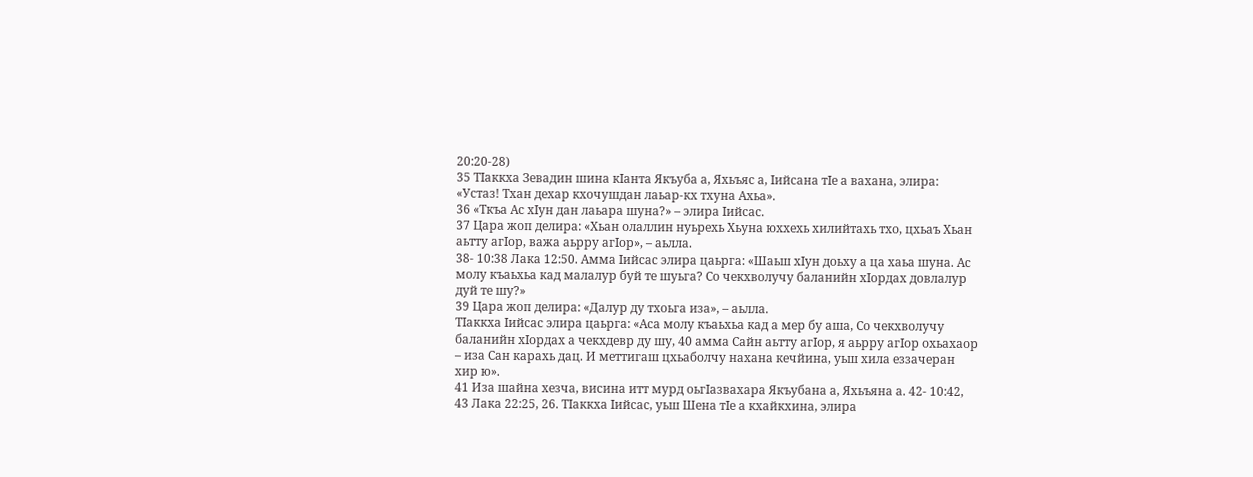20:20-28)
35 ТӀаккха Зевадин шина кӀанта Якъуба а, Яхьъяс а, Ӏийсана тӀе а вахана, элира: «Устаз! Тхан дехар кхочушдан лаьар-кх тхуна Ахьа».
36 «Ткъа Ас хӀун дан лаьара шуна?» – элира Ӏийсас.
37 Цара жоп делира: «Хьан олаллин нуьрехь Хьуна юххехь хилийтахь тхо, цхьаъ Хьан аьтту агӀор, важа аьрру агӀор», – аьлла.
38- 10:38 Лака 12:50. Амма Ӏийсас элира цаьрга: «Шаьш хӀун доьху а ца хаьа шуна. Ас молу къаьхьа кад малалур буй те шуьга? Со чекхволучу баланийн хӀордах довлалур дуй те шу?»
39 Цара жоп делира: «Далур ду тхоьга иза», – аьлла.
ТӀаккха Ӏийсас элира цаьрга: «Аса молу къаьхьа кад а мер бу аша, Со чекхволучу баланийн хӀордах а чекхдевр ду шу, 40 амма Сайн аьтту агӀор, я аьрру агӀор охьахаор – иза Сан карахь дац. И меттигаш цхьаболчу нахана кечйина, уьш хила еззачеран хир ю».
41 Иза шайна хезча, висина итт мурд оьгӀазвахара Якъубана а, Яхьъяна а. 42- 10:42, 43 Лака 22:25, 26. ТӀаккха Ӏийсас, уьш Шена тӀе а кхайкхина, элира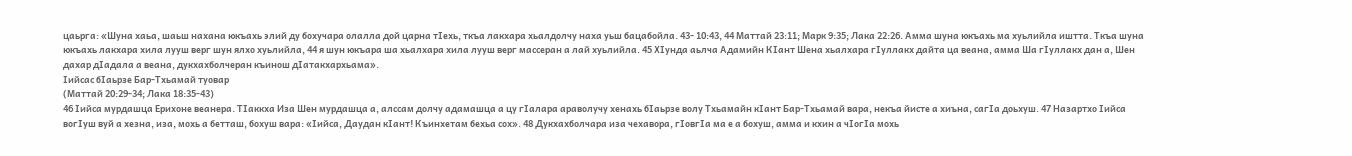цаьрга: «Шуна хаьа, шаьш нахана юкъахь элий ду бохучара олалла дой царна тӀехь, ткъа лакхара хьалдолчу наха уьш бацабойла. 43- 10:43, 44 Маттай 23:11; Марк 9:35; Лака 22:26. Амма шуна юкъахь ма хуьлийла иштта. Ткъа шуна юкъахь лакхара хила лууш верг шун ялхо хуьлийла, 44 я шун юкъара ша хьалхара хила лууш верг массеран а лай хуьлийла. 45 ХӀунда аьлча Адамийн КӀант Шена хьалхара гӀуллакх дайта ца веана, амма Ша гӀуллакх дан а, Шен дахар дӀадала а веана, дукхахболчеран къинош дӀатакхархьама».
Ӏийсас бӀаьрзе Бар-Тхьамай туовар
(Маттай 20:29-34; Лака 18:35-43)
46 Ӏийса мурдашца Ерихоне веанера. ТӀаккха Иза Шен мурдашца а, алссам долчу адамашца а цу гӀалара араволучу хенахь бӀаьрзе волу Тхьамайн кӀант Бар-Тхьамай вара, некъа йисте а хиъна, сагӀа доьхуш. 47 Назартхо Ӏийса вогӀуш вуй а хезна, иза, мохь а бетташ, бохуш вара: «Ӏийса, Даудан кӀант! Къинхетам бехьа сох». 48 Дукхахболчара иза чехавора, гӀовгӀа ма е а бохуш, амма и кхин а чӀогӀа мохь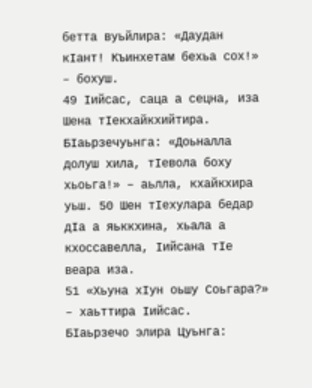бетта вуьйлира: «Даудан кӀант! Къинхетам бехьа сох!» – бохуш.
49 Ӏийсас, саца а сецна, иза Шена тӀекхайкхийтира.
БӀаьрзечуьнга: «Доьналла долуш хила, тӀевола боху хьоьга!» – аьлла, кхайкхира уьш. 50 Шен тӀехулара бедар дӀа а яьккхина, хьала а кхоссавелла, Ӏийсана тӀе веара иза.
51 «Хьуна хӀун оьшу Соьгара?» – хаьттира Ӏийсас.
БӀаьрзечо элира Цуьнга: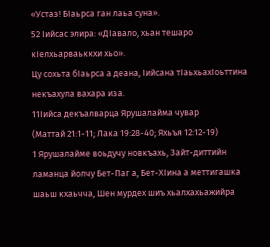«Устаз! БӀаьрса ган лаьа суна».
52 Ӏийсас элира: «ДӀавало, хьан тешаро кӀелхьарваьккхи хьо».
Цу сохьта бӀаьрса а деана, Ӏийсана тӀаьхьахӀоьттина некъахула вахара иза.
11Ӏийса декъалварца Ярушалайма чувар
(Маттай 21:1-11; Лака 19:28-40; Яхьъя 12:12-19)
1 Ярушалайме воьдучу новкъахь, Зайт-диттийн ламанца йолчу Бет-Паг а, Бет-ХӀина а меттигашка шаьш кхаьчча, Шен мурдех шиъ хьалхахьажийра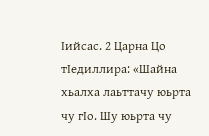Ӏийсас. 2 Царна Цо тӀедиллира: «Шайна хьалха лаьттачу юьрта чу гӀо. Шу юьрта чу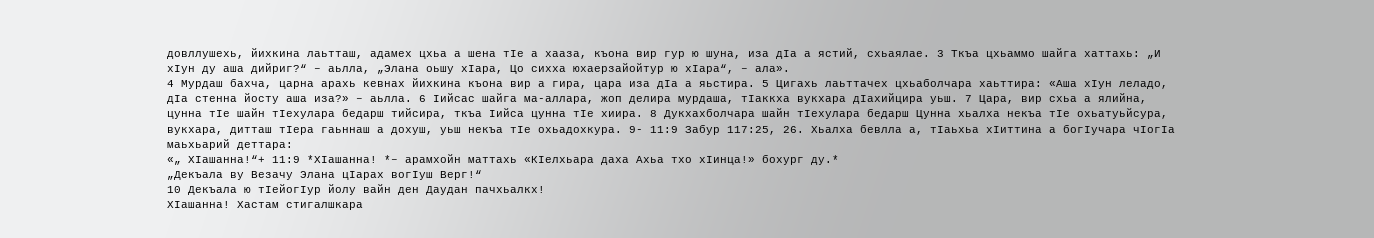довллушехь, йихкина лаьтташ, адамех цхьа а шена тӀе а хааза, къона вир гур ю шуна, иза дӀа а ястий, схьаялае. 3 Ткъа цхьаммо шайга хаттахь: „И хӀун ду аша дийриг?“ – аьлла, „Элана оьшу хӀара, Цо сихха юхаерзайойтур ю хӀара“, – ала».
4 Мурдаш бахча, царна арахь кевнах йихкина къона вир а гира, цара иза дӀа а яьстира. 5 Цигахь лаьттачех цхьаболчара хаьттира: «Аша хӀун леладо, дӀа стенна йосту аша иза?» – аьлла. 6 Ӏийсас шайга ма-аллара, жоп делира мурдаша, тӀаккха вукхара дӀахийцира уьш. 7 Цара, вир схьа а ялийна, цунна тӀе шайн тӀехулара бедарш тийсира, ткъа Ӏийса цунна тӀе хиира. 8 Дукхахболчара шайн тӀехулара бедарш Цунна хьалха некъа тӀе охьатуьйсура, вукхара, дитташ тӀера гаьннаш а дохуш, уьш некъа тӀе охьадохкура. 9- 11:9 Забур 117:25, 26. Хьалха бевлла а, тӀаьхьа хӀиттина а богӀучара чӀогӀа маьхьарий деттара:
«„ ХӀашанна!“+ 11:9 *ХӀашанна! *– арамхойн маттахь «КӀелхьара даха Ахьа тхо хӀинца!» бохург ду.*
„Декъала ву Везачу Элана цӀарах вогӀуш Верг!“
10 Декъала ю тӀейогӀур йолу вайн ден Даудан пачхьалкх!
ХӀашанна! Хастам стигалшкара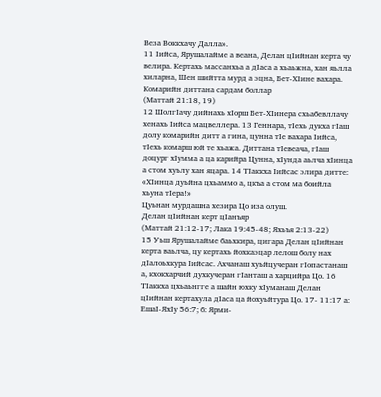Веза Воккхачу Далла».
11 Ӏийса, Ярушалайме а веана, Делан цӀийнан керта чу велира. Кертахь массанхьа а дӀаса а хьаьжна, хан яьлла хиларна, Шен шийтта мурд а эцна, Бет-ХӀине вахара.
Комарийн диттана сардам боллар
(Маттай 21:18, 19)
12 ШолгӀачу дийнахь хӀорш Бет-ХӀинера схьабевллачу хенахь Ӏийса мацвеллера. 13 Геннара, тӀехь дукха гӀаш долу комарийн дитт а гина, цунна тӀе вахара Ӏийса, тӀехь комарш юй те хьажа. Диттана тӀевеача, гӀаш доцург хӀумма а ца карийра Цунна, хӀунда аьлча хӀинца а стом хуьлу хан яцара. 14 ТӀаккха Ӏийсас элира дитте: «ХӀинца дуьйна цхьаммо а, цкъа а стом ма боийла хьуна тӀера!»
Цуьнан мурдашна хезира Цо иза олуш.
Делан цӀийнан керт цӀанъяр
(Маттай 21:12-17; Лака 19:45-48; Яхьъя 2:13-22)
15 Уьш Ярушалайме баьхкира, цигара Делан цӀийнан керта ваьлча, цу кертахь йохкаэцар лелош болу нах дӀалоьхкура Ӏийсас. Ахчанаш хуьйцучеран гӀопастанаш а, кхокхарчий духкучеран гӀанташ а харцийра Цо. 16 ТӀаккха цхьаьнгге а шайн юхку хӀуманаш Делан цӀийнан кертахула дӀаса ца йохуьйтура Цо. 17- 11:17 а: ЕшаӀ-ЯхӀу 56:7; б: Ярми-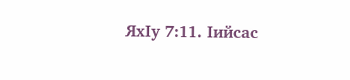ЯхӀу 7:11. Ӏийсас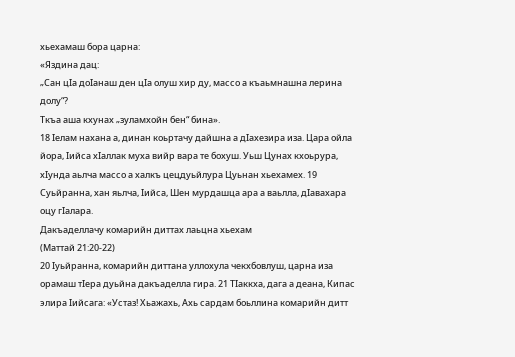хьехамаш бора царна:
«Яздина дац:
„Сан цӀа доӀанаш ден цӀа олуш хир ду, массо а къаьмнашна лерина долу“?
Ткъа аша кхунах „зуламхойн бен“ бина».
18 Ӏелам нахана а, динан коьртачу дайшна а дӀахезира иза. Цара ойла йора, Ӏийса хӀаллак муха вийр вара те бохуш. Уьш Цунах кхоьрура, хӀунда аьлча массо а халкъ цецдуьйлура Цуьнан хьехамех. 19 Суьйранна, хан яьлча, Ӏийса, Шен мурдашца ара а ваьлла, дӀавахара оцу гӀалара.
Дакъаделлачу комарийн диттах лаьцна хьехам
(Маттай 21:20-22)
20 Ӏуьйранна, комарийн диттана уллохула чекхбовлуш, царна иза орамаш тӀера дуьйна дакъаделла гира. 21 ТӀаккха, дага а деана, Кипас элира Ӏийсага: «Устаз! Хьажахь, Ахь сардам боьллина комарийн дитт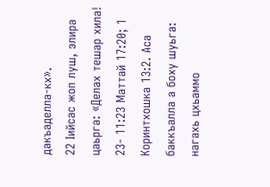дакъаделла-кх».
22 Ӏийсас жоп луш, элира цаьрга: «Делах тешар хила! 23- 11:23 Маттай 17:20; 1 Коринтхошка 13:2. Аса баккъалла а боху шуьга: нагахь цхьаммо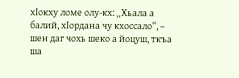хӀокху ломе олу-кх: „Хьала а балий, хӀордана чу кхоссало“, – шен даг чохь шеко а йоцуш, ткъа ша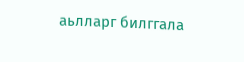аьлларг билггала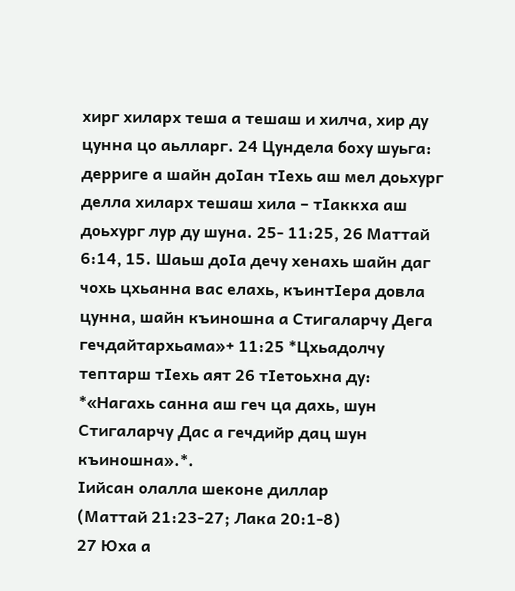хирг хиларх теша а тешаш и хилча, хир ду цунна цо аьлларг. 24 Цундела боху шуьга: дерриге а шайн доӀан тӀехь аш мел доьхург делла хиларх тешаш хила – тӀаккха аш доьхург лур ду шуна. 25- 11:25, 26 Маттай 6:14, 15. Шаьш доӀа дечу хенахь шайн даг чохь цхьанна вас елахь, къинтӀера довла цунна, шайн къиношна а Стигаларчу Дега гечдайтархьама»+ 11:25 *Цхьадолчу тептарш тӀехь аят 26 тӀетоьхна ду: *«Нагахь санна аш геч ца дахь, шун Стигаларчу Дас а гечдийр дац шун къиношна».*.
Ӏийсан олалла шеконе диллар
(Маттай 21:23-27; Лака 20:1-8)
27 Юха а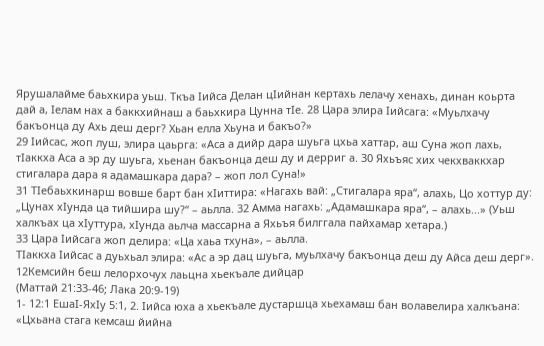Ярушалайме баьхкира уьш. Ткъа Ӏийса Делан цӀийнан кертахь лелачу хенахь, динан коьрта дай а, Ӏелам нах а баккхийнаш а баьхкира Цунна тӀе. 28 Цара элира Ӏийсага: «Муьлхачу бакъонца ду Ахь деш дерг? Хьан елла Хьуна и бакъо?»
29 Ӏийсас, жоп луш, элира цаьрга: «Аса а дийр дара шуьга цхьа хаттар, аш Суна жоп лахь, тӀаккха Аса а эр ду шуьга, хьенан бакъонца деш ду и дерриг а. 30 Яхьъяс хих чекхваккхар стигалара дара я адамашкара дара? – жоп лол Суна!»
31 ТӀебаьхкинарш вовше барт бан хӀиттира: «Нагахь вай: „Стигалара яра“, алахь, Цо хоттур ду: „Цунах хӀунда ца тийшира шу?“ – аьлла. 32 Амма нагахь: „Адамашкара яра“, – алахь...» (Уьш халкъах ца хӀуттура, хӀунда аьлча массарна а Яхьъя билггала пайхамар хетара.)
33 Цара Ӏийсага жоп делира: «Ца хаьа тхуна», – аьлла.
ТӀаккха Ӏийсас а дуьхьал элира: «Ас а эр дац шуьга, муьлхачу бакъонца деш ду Айса деш дерг».
12Кемсийн беш лелорхочух лаьцна хьекъале дийцар
(Маттай 21:33-46; Лака 20:9-19)
1- 12:1 ЕшаӀ-ЯхӀу 5:1, 2. Ӏийса юха а хьекъале дустаршца хьехамаш бан волавелира халкъана: «Цхьана стага кемсаш йийна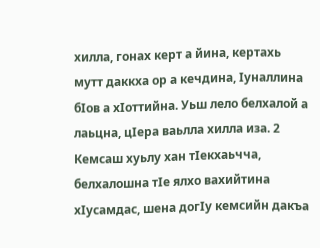хилла, гонах керт а йина, кертахь мутт даккха ор а кечдина, Ӏуналлина бӀов а хӀоттийна. Уьш лело белхалой а лаьцна, цӀера ваьлла хилла иза. 2 Кемсаш хуьлу хан тӀекхаьчча, белхалошна тӀе ялхо вахийтина хӀусамдас, шена догӀу кемсийн дакъа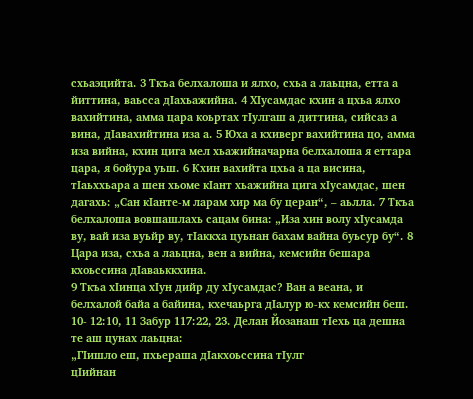схьаэцийта. 3 Ткъа белхалоша и ялхо, схьа а лаьцна, етта а йиттина, ваьсса дӀахьажийна. 4 ХӀусамдас кхин а цхьа ялхо вахийтина, амма цара коьртах тӀулгаш а диттина, сийсаз а вина, дӀавахийтина иза а. 5 Юха а кхиверг вахийтина цо, амма иза вийна, кхин цига мел хьажийначарна белхалоша я еттара цара, я бойура уьш. 6 Кхин вахийта цхьа а ца висина, тӀаьххьара а шен хьоме кӀант хьажийна цига хӀусамдас, шен дагахь: „Сан кӀанте-м ларам хир ма бу церан“, – аьлла. 7 Ткъа белхалоша вовшашлахь сацам бина: „Иза хин волу хӀусамда ву, вай иза вуьйр ву, тӀаккха цуьнан бахам вайна буьсур бу“. 8 Цара иза, схьа а лаьцна, вен а вийна, кемсийн бешара кхоьссина дӀаваьккхина.
9 Ткъа хӀинца хӀун дийр ду хӀусамдас? Ван а веана, и белхалой байа а байина, кхечаьрга дӀалур ю-кх кемсийн беш. 10- 12:10, 11 Забур 117:22, 23. Делан Йозанаш тӀехь ца дешна те аш цунах лаьцна:
„ГӀишло еш, пхьераша дӀакхоьссина тӀулг
цӀийнан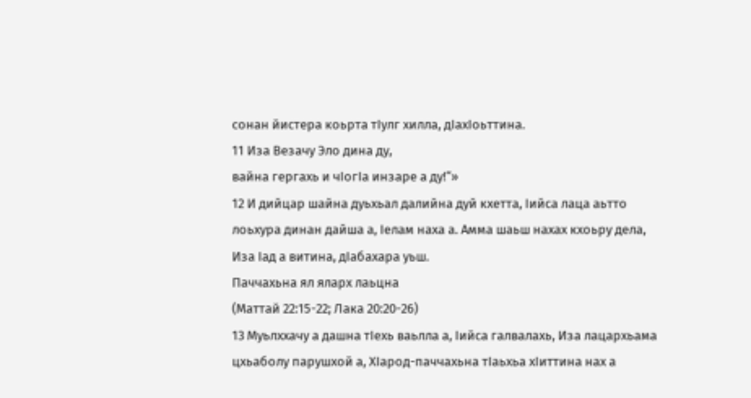сонан йистера коьрта тӀулг хилла, дӀахӀоьттина.
11 Иза Везачу Эло дина ду,
вайна гергахь и чӀогӀа инзаре а ду!“»
12 И дийцар шайна дуьхьал далийна дуй кхетта, Ӏийса лаца аьтто лоьхура динан дайша а, Ӏелам наха а. Амма шаьш нахах кхоьру дела, Иза Ӏад а витина, дӀабахара уьш.
Паччахьна ял яларх лаьцна
(Маттай 22:15-22; Лака 20:20-26)
13 Муьлххачу а дашна тӀехь ваьлла а, Ӏийса галвалахь, Иза лацархьама цхьаболу парушхой а, ХӀарод-паччахьна тӀаьхьа хӀиттина нах а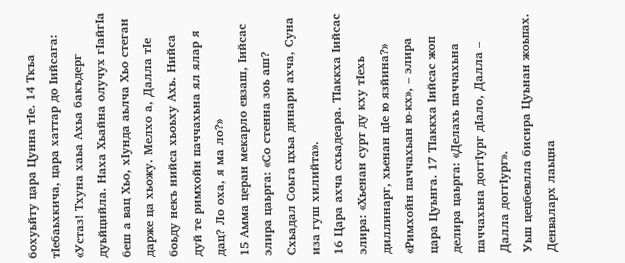бохуьйту цара Цунна тӀе. 14 Ткъа тӀебаьхкича, цара хаттар до Ӏийсага: «Устаз! Тхуна хаьа Ахьа бакъдерг дуьйцийла. Наха Хьайна олучух гӀайгӀа беш а вац Хьо, хӀунда аьлча Хьо стеган дарже ца хьожу. Мелхо а, Далла тӀе боьду некъ нийса хьоьху Ахь. Нийса дуй те римхойн паччахьна ял ялар я дац? Ло оха, я ма ло?»
15 Амма церан мекарло евзаш, Ӏийсас элира цаьрга: «Со стенна зоь аш? Схьадал Соьга цхьа динари ахча, Суна иза гуш хилийта».
16 Цара ахча схьадеара. ТӀаккха Ӏийсас элира: «Хьенан сурт ду кху тӀехь диллинарг, хьенан цӀе ю язйина?»
«Римхойн паччахьан ю-кх», – элира цара Цуьнга. 17 ТӀаккха Ӏийсас жоп делира цаьрга: «Делахь паччахьна паччахьна доггӀург дӀало, Далла – Далла доггӀург».
Уьш цецбевлла бисира Цуьнан жоьпах.
Денваларх лаьцна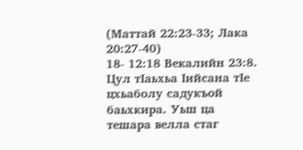(Маттай 22:23-33; Лака 20:27-40)
18- 12:18 Векалийн 23:8. Цул тӀаьхьа Ӏийсана тӀе цхьаболу садукъой баьхкира. Уьш ца тешара велла стаг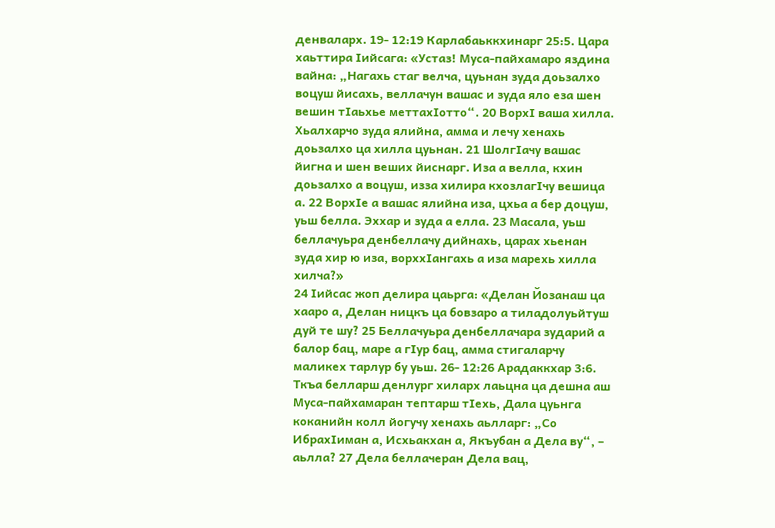денваларх. 19- 12:19 Карлабаьккхинарг 25:5. Цара хаьттира Ӏийсага: «Устаз! Муса-пайхамаро яздина вайна: „Нагахь стаг велча, цуьнан зуда доьзалхо воцуш йисахь, веллачун вашас и зуда яло еза шен вешин тӀаьхье меттахӀотто“. 20 ВорхӀ ваша хилла. Хьалхарчо зуда ялийна, амма и лечу хенахь доьзалхо ца хилла цуьнан. 21 ШолгӀачу вашас йигна и шен веших йиснарг. Иза а велла, кхин доьзалхо а воцуш, изза хилира кхозлагӀчу вешица а. 22 ВорхӀе а вашас ялийна иза, цхьа а бер доцуш, уьш белла. Эххар и зуда а елла. 23 Масала, уьш беллачуьра денбеллачу дийнахь, царах хьенан зуда хир ю иза, ворххӀангахь а иза марехь хилла хилча?»
24 Ӏийсас жоп делира цаьрга: «Делан Йозанаш ца хааро а, Делан ницкъ ца бовзаро а тиладолуьйтуш дуй те шу? 25 Беллачуьра денбеллачара зударий а балор бац, маре а гӀур бац, амма стигаларчу маликех тарлур бу уьш. 26- 12:26 Арадаккхар 3:6. Ткъа белларш денлург хиларх лаьцна ца дешна аш Муса-пайхамаран тептарш тӀехь, Дала цуьнга коканийн колл йогучу хенахь аьлларг: „Со ИбрахӀиман а, Исхьакхан а, Якъубан а Дела ву“, – аьлла? 27 Дела беллачеран Дела вац,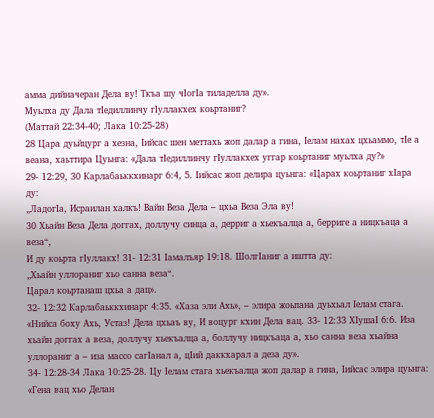амма дийначеран Дела ву! Ткъа шу чӀогӀа тиладелла ду».
Муьлха ду Дала тӀедиллинчу гӀуллакхех коьртаниг?
(Маттай 22:34-40; Лака 10:25-28)
28 Цара дуьйцург а хезна, Ӏийсас шен меттахь жоп далар а гина, Ӏелам нахах цхьаммо, тӀе а веана, хаьттира Цуьнга: «Дала тӀедиллинчу гӀуллакхех уггар коьртаниг муьлха ду?»
29- 12:29, 30 Карлабаьккхинарг 6:4, 5. Ӏийсас жоп делира цуьнга: «Царах коьртаниг хӀара ду:
„ЛадогӀа, Исраилан халкъ! Вайн Веза Дела – цхьа Веза Эла ву!
30 Хьайн Веза Дела доггах, доллучу синца а, дерриг а хьекъалца а, берриге а ницкъаца а веза“,
И ду коьрта гӀуллакх! 31- 12:31 Ӏамалъяр 19:18. ШолгӀаниг а иштта ду:
„Хьайн уллораниг хьо санна веза“.
Царал коьртанаш цхьа а дац».
32- 12:32 Карлабаьккхинарг 4:35. «Хаза эли Ахь», – элира жоьпана дуьхьал Ӏелам стага. «Нийса боху Ахь, Устаз! Дела цхьаъ ву, И воцург кхин Дела вац. 33- 12:33 ХӀушаӀ 6:6. Иза хьайн доггах а веза, доллучу хьекъалца а, боллучу ницкъаца а, хьо санна веза хьайна уллораниг а – иза массо сагӀанал а, цӀий даккхарал а деза ду».
34- 12:28-34 Лака 10:25-28. Цу Ӏелам стага хьекъалца жоп далар а гина, Ӏийсас элира цуьнга: «Гена вац хьо Делан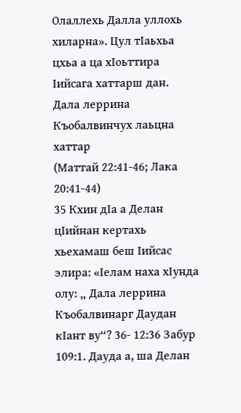Олаллехь Далла уллохь хиларна». Цул тӀаьхьа цхьа а ца хӀоьттира Ӏийсага хаттарш дан.
Дала леррина Къобалвинчух лаьцна хаттар
(Маттай 22:41-46; Лака 20:41-44)
35 Кхин дӀа а Делан цӀийнан кертахь хьехамаш беш Ӏийсас элира: «Ӏелам наха хӀунда олу: „ Дала леррина Къобалвинарг Даудан кӀант ву“? 36- 12:36 Забур 109:1. Дауда а, ша Делан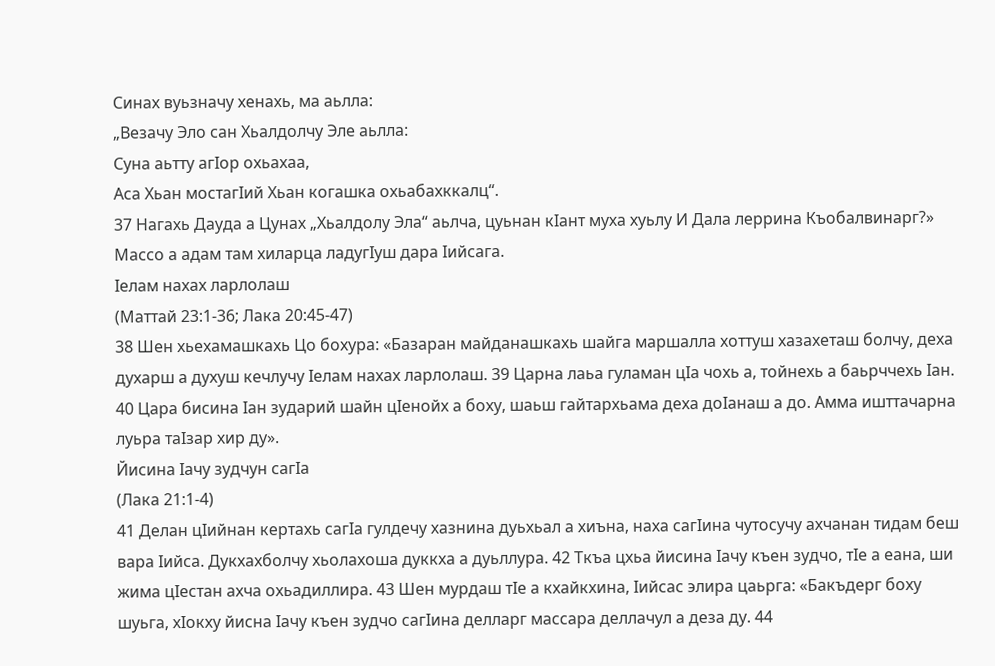Синах вуьзначу хенахь, ма аьлла:
„Везачу Эло сан Хьалдолчу Эле аьлла:
Суна аьтту агӀор охьахаа,
Аса Хьан мостагӀий Хьан когашка охьабахккалц“.
37 Нагахь Дауда а Цунах „Хьалдолу Эла“ аьлча, цуьнан кӀант муха хуьлу И Дала леррина Къобалвинарг?»
Массо а адам там хиларца ладугӀуш дара Ӏийсага.
Ӏелам нахах ларлолаш
(Маттай 23:1-36; Лака 20:45-47)
38 Шен хьехамашкахь Цо бохура: «Базаран майданашкахь шайга маршалла хоттуш хазахеташ болчу, деха духарш а духуш кечлучу Ӏелам нахах ларлолаш. 39 Царна лаьа гуламан цӀа чохь а, тойнехь а баьрччехь Ӏан. 40 Цара бисина Ӏан зударий шайн цӀенойх а боху, шаьш гайтархьама деха доӀанаш а до. Амма ишттачарна луьра таӀзар хир ду».
Йисина Ӏачу зудчун сагӀа
(Лака 21:1-4)
41 Делан цӀийнан кертахь сагӀа гулдечу хазнина дуьхьал а хиъна, наха сагӀина чутосучу ахчанан тидам беш вара Ӏийса. Дукхахболчу хьолахоша дуккха а дуьллура. 42 Ткъа цхьа йисина Ӏачу къен зудчо, тӀе а еана, ши жима цӀестан ахча охьадиллира. 43 Шен мурдаш тӀе а кхайкхина, Ӏийсас элира цаьрга: «Бакъдерг боху шуьга, хӀокху йисна Ӏачу къен зудчо сагӀина делларг массара деллачул а деза ду. 44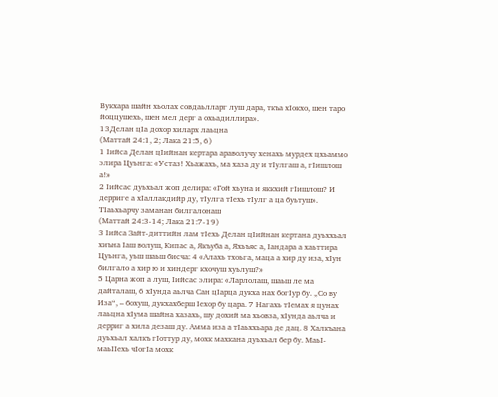Вукхара шайн хьолах совдаьлларг луш дара, ткъа хӀокхо, шен таро йоццушехь, шен мел дерг а охьадиллира».
13Делан цӀа дохор хиларх лаьцна
(Маттай 24:1, 2; Лака 21:5, 6)
1 Ӏийса Делан цӀийнан кертара араволучу хенахь мурдех цхьаммо элира Цуьнга: «Устаз! Хьажахь, ма хаза ду и тӀулгаш а, гӀишлош а!»
2 Ӏийсас дуьхьал жоп делира: «Гой хьуна и яккхий гӀишлош? И дерриге а хӀаллакдийр ду, тӀулга тӀехь тӀулг а ца буьтуш».
ТӀаьхьарчу заманан билгалонаш
(Маттай 24:3-14; Лака 21:7-19)
3 Ӏийса Зайт-диттийн лам тӀехь Делан цӀийнан кертана дуьххьал хиъна Ӏаш волуш, Кипас а, Якъуба а, Яхьъяс а, Ӏандара а хаьттира Цуьнга, уьш шаьш бисча: 4 «Алахь тхоьга, маца а хир ду иза, хӀун билгало а хир ю и хиндерг кхочуш хуьлуш?»
5 Царна жоп а луш, Ӏийсас элира: «Ларлолаш, шаьш ле ма дайталаш, 6 хӀунда аьлча Сан цӀарца дукха нах богӀур бу. „Со ву Иза“, – бохуш, дукхахберш Ӏехор бу цара. 7 Нагахь тӀемах я цунах лаьцна хӀума шайна хазахь, шу дохий ма хьовза, хӀунда аьлча и дерриг а хила дезаш ду. Амма иза а тӀаьххьара де дац. 8 Халкъана дуьхьал халкъ гӀоттур ду, мохк махкана дуьхьал бер бу. МаьӀ-маьӀӀехь чӀогӀа мохк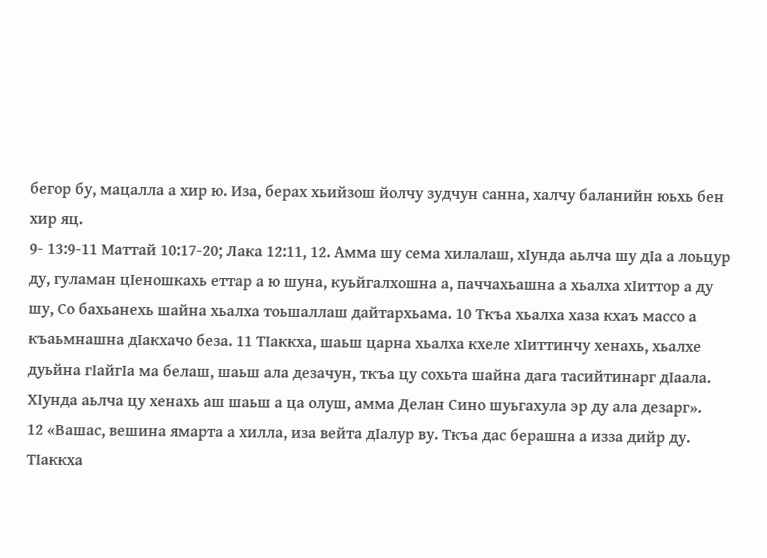бегор бу, мацалла а хир ю. Иза, берах хьийзош йолчу зудчун санна, халчу баланийн юьхь бен хир яц.
9- 13:9-11 Маттай 10:17-20; Лака 12:11, 12. Амма шу сема хилалаш, хӀунда аьлча шу дӀа а лоьцур ду, гуламан цӀеношкахь еттар а ю шуна, куьйгалхошна а, паччахьашна а хьалха хӀиттор а ду шу, Со бахьанехь шайна хьалха тоьшаллаш дайтархьама. 10 Ткъа хьалха хаза кхаъ массо а къаьмнашна дӀакхачо беза. 11 ТӀаккха, шаьш царна хьалха кхеле хӀиттинчу хенахь, хьалхе дуьйна гӀайгӀа ма белаш, шаьш ала дезачун, ткъа цу сохьта шайна дага тасийтинарг дӀаала. ХӀунда аьлча цу хенахь аш шаьш а ца олуш, амма Делан Сино шуьгахула эр ду ала дезарг».
12 «Вашас, вешина ямарта а хилла, иза вейта дӀалур ву. Ткъа дас берашна а изза дийр ду. ТӀаккха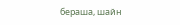бераша, шайн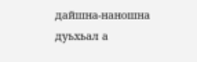дайшна-наношна дуьхьал а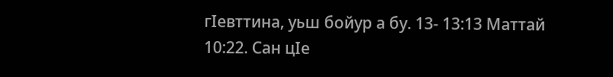гӀевттина, уьш бойур а бу. 13- 13:13 Маттай 10:22. Сан цӀе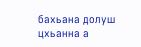бахьана долуш цхьанна а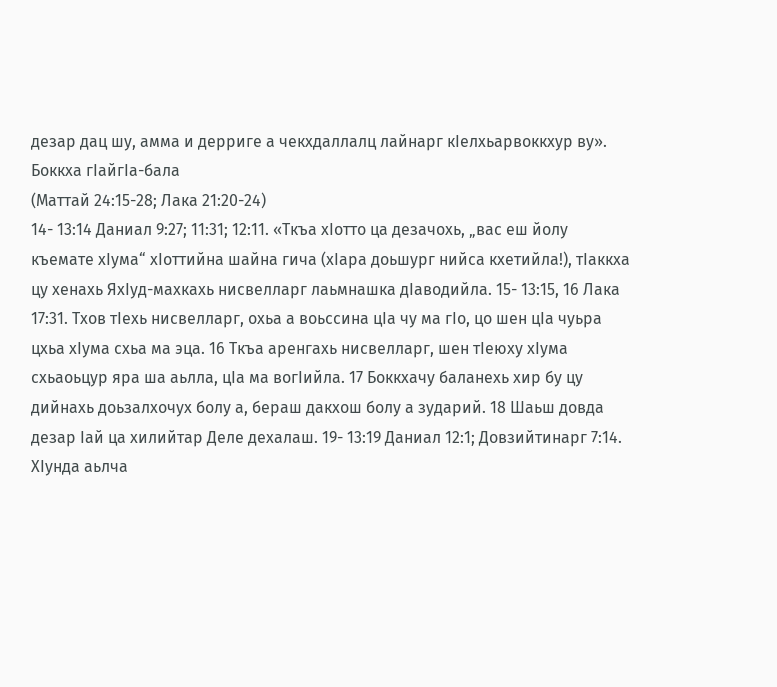дезар дац шу, амма и дерриге а чекхдаллалц лайнарг кӀелхьарвоккхур ву».
Боккха гӀайгӀа-бала
(Маттай 24:15-28; Лака 21:20-24)
14- 13:14 Даниал 9:27; 11:31; 12:11. «Ткъа хӀотто ца дезачохь, „вас еш йолу къемате хӀума“ хӀоттийна шайна гича (хӀара доьшург нийса кхетийла!), тӀаккха цу хенахь ЯхӀуд-махкахь нисвелларг лаьмнашка дӀаводийла. 15- 13:15, 16 Лака 17:31. Тхов тӀехь нисвелларг, охьа а воьссина цӀа чу ма гӀо, цо шен цӀа чуьра цхьа хӀума схьа ма эца. 16 Ткъа аренгахь нисвелларг, шен тӀеюху хӀума схьаоьцур яра ша аьлла, цӀа ма вогӀийла. 17 Боккхачу баланехь хир бу цу дийнахь доьзалхочух болу а, бераш дакхош болу а зударий. 18 Шаьш довда дезар Ӏай ца хилийтар Деле дехалаш. 19- 13:19 Даниал 12:1; Довзийтинарг 7:14. ХӀунда аьлча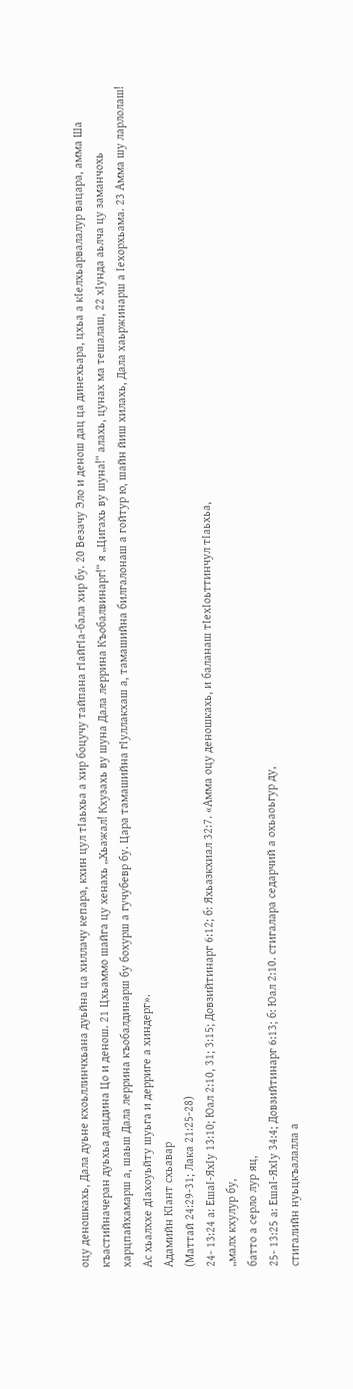оцу деношкахь, Дала дуьне кхоьллинчхьана дуьйна ца хиллачу кепара, кхин цул тӀаьхьа а хир боцучу тайпана гӀайгӀа-бала хир бу. 20 Везачу Эло и денош дац ца динехьара, цхьа а кӀелхьарвалалур вацара, амма Ша къастийначеран дуьхьа дацдина Цо и денош. 21 Цхьаммо шайга цу хенахь „Хьажал! Кхузахь ву шуна Дала леррина Къобалвинарг!“ я „Цигахь ву шуна!“ алахь, цунах ма тешалаш, 22 хӀунда аьлча цу заманчохь харцпайхамарш а, шаьш Дала леррина къобалдинарш бу бохурш а гучубевр бу. Цара тамашийна гӀуллакхаш а, тамашийна билгалонаш а гойтур ю, шайн йиш хилахь, Дала хаьржинарш а Ӏехорхьама. 23 Амма шу ларлолаш! Ас хьалххе дӀахоуьйту шуьга и дерриге а хиндерг».
Адамийн КӀант схьавар
(Маттай 24:29-31; Лака 21:25-28)
24- 13:24 а: ЕшаӀ-ЯхӀу 13:10; Юал 2:10, 31; 3:15; Довзийтинарг 6:12; б: Яхьазкхиал 32:7. «Амма оцу деношкахь, и баланаш тӀехӀоьттинчул тӀаьхьа,
„малх кхулур бу,
батто а серло лур яц,
25- 13:25 а: ЕшаӀ-ЯхӀу 34:4; Довзийтинарг 6:13; б: Юал 2:10. стигалара седарчий а охьаоьгур ду,
стигалийн нуьцкъалалла а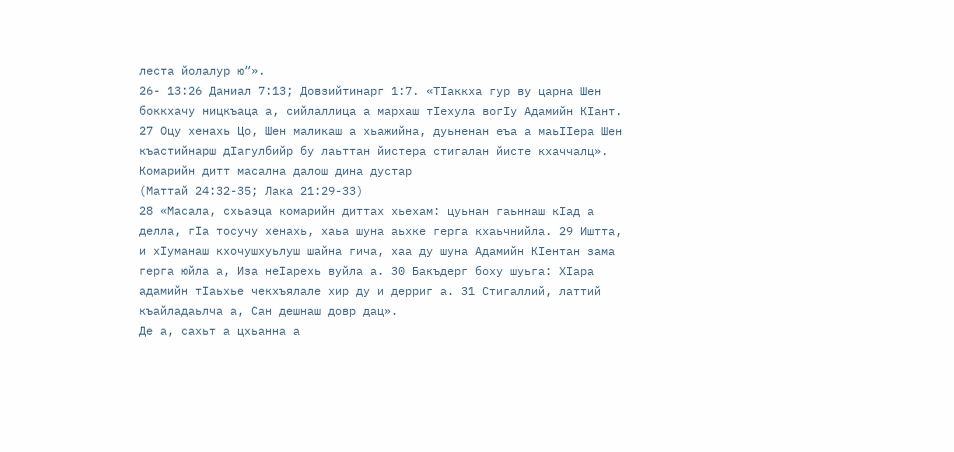леста йолалур ю“».
26- 13:26 Даниал 7:13; Довзийтинарг 1:7. «ТӀаккха гур ву царна Шен боккхачу ницкъаца а, сийлаллица а мархаш тӀехула вогӀу Адамийн КӀант. 27 Оцу хенахь Цо, Шен маликаш а хьажийна, дуьненан еъа а маьӀӀера Шен къастийнарш дӀагулбийр бу лаьттан йистера стигалан йисте кхаччалц».
Комарийн дитт масална далош дина дустар
(Маттай 24:32-35; Лака 21:29-33)
28 «Масала, схьаэца комарийн диттах хьехам: цуьнан гаьннаш кӀад а делла, гӀа тосучу хенахь, хаьа шуна аьхке герга кхаьчнийла. 29 Иштта, и хӀуманаш кхочушхуьлуш шайна гича, хаа ду шуна Адамийн КӀентан зама герга юйла а, Иза неӀарехь вуйла а. 30 Бакъдерг боху шуьга: ХӀара адамийн тӀаьхье чекхъялале хир ду и дерриг а. 31 Стигаллий, латтий къайладаьлча а, Сан дешнаш довр дац».
Де а, сахьт а цхьанна а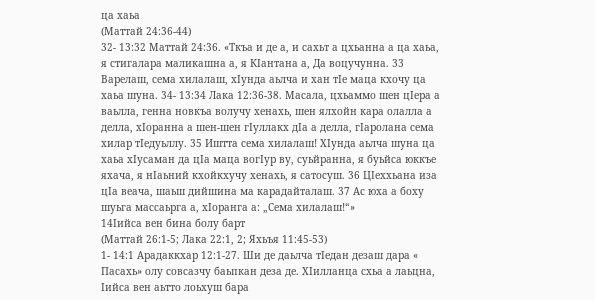ца хаьа
(Маттай 24:36-44)
32- 13:32 Маттай 24:36. «Ткъа и де а, и сахьт а цхьанна а ца хаьа, я стигалара маликашна а, я КӀантана а, Да воцучунна. 33 Варелаш, сема хилалаш, хӀунда аьлча и хан тӀе маца кхочу ца хаьа шуна. 34- 13:34 Лака 12:36-38. Масала, цхьаммо шен цӀера а ваьлла, генна новкъа волучу хенахь, шен ялхойн кара олалла а делла, хӀоранна а шен-шен гӀуллакх дӀа а делла, гӀаролана сема хилар тӀедуьллу. 35 Иштта сема хилалаш! ХӀунда аьлча шуна ца хаьа хӀусаман да цӀа маца вогӀур ву, суьйранна, я буьйса юккъе яхача, я нӀаьний кхойкхучу хенахь, я сатосуш. 36 ЦӀеххьана иза цӀа веача, шаьш дийшина ма карадайталаш. 37 Ас юха а боху шуьга массаьрга а, хӀоранга а: „Сема хилалаш!“»
14Ӏийса вен бина болу барт
(Маттай 26:1-5; Лака 22:1, 2; Яхьъя 11:45-53)
1- 14:1 Арадаккхар 12:1-27. Ши де даьлча тӀедан дезаш дара « Пасахь» олу совсазчу баьпкан деза де. ХӀилланца схьа а лаьцна, Ӏийса вен аьтто лоьхуш бара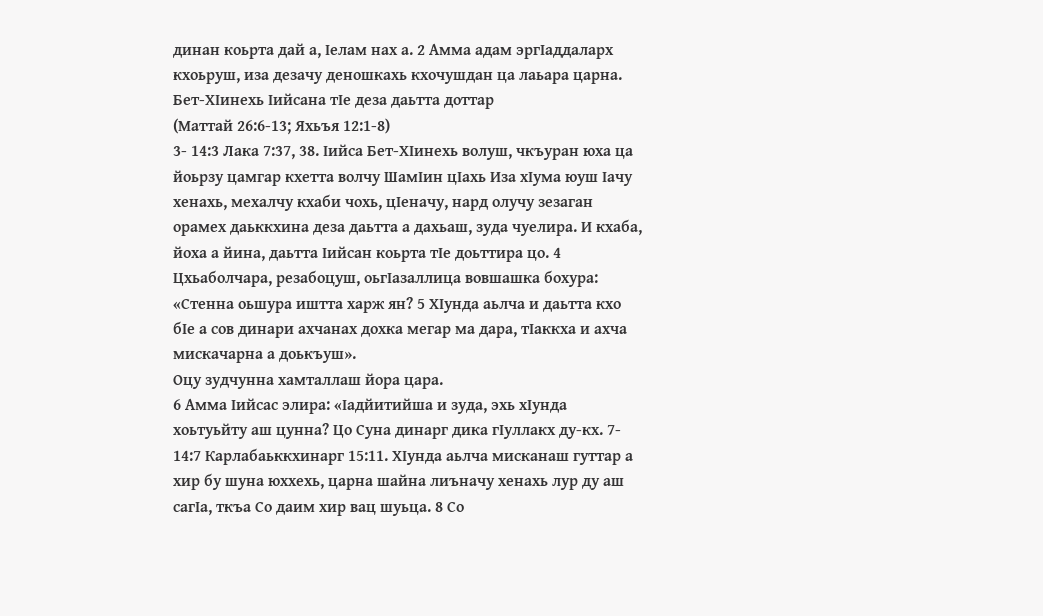динан коьрта дай а, Ӏелам нах а. 2 Амма адам эргӀаддаларх кхоьруш, иза дезачу деношкахь кхочушдан ца лаьара царна.
Бет-ХӀинехь Ӏийсана тӀе деза даьтта доттар
(Маттай 26:6-13; Яхьъя 12:1-8)
3- 14:3 Лака 7:37, 38. Ӏийса Бет-ХӀинехь волуш, чкъуран юха ца йоьрзу цамгар кхетта волчу ШамӀин цӀахь Иза хӀума юуш Ӏачу хенахь, мехалчу кхаби чохь, цӀеначу, нард олучу зезаган орамех даьккхина деза даьтта а дахьаш, зуда чуелира. И кхаба, йоха а йина, даьтта Ӏийсан коьрта тӀе доьттира цо. 4 Цхьаболчара, резабоцуш, оьгӀазаллица вовшашка бохура: «Стенна оьшура иштта харж ян? 5 ХӀунда аьлча и даьтта кхо бӀе а сов динари ахчанах дохка мегар ма дара, тӀаккха и ахча мискачарна а доькъуш».
Оцу зудчунна хамталлаш йора цара.
6 Амма Ӏийсас элира: «Ӏадйитийша и зуда, эхь хӀунда хоьтуьйту аш цунна? Цо Суна динарг дика гӀуллакх ду-кх. 7- 14:7 Карлабаьккхинарг 15:11. ХӀунда аьлча мисканаш гуттар а хир бу шуна юххехь, царна шайна лиъначу хенахь лур ду аш сагӀа, ткъа Со даим хир вац шуьца. 8 Со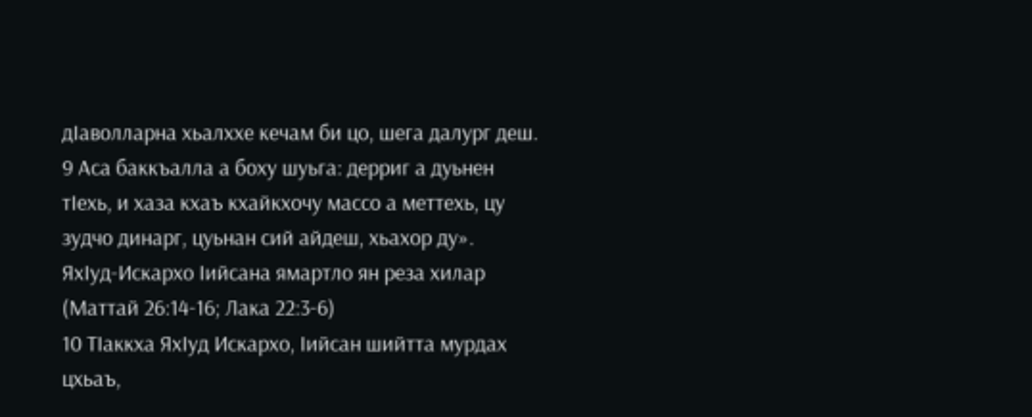дӀаволларна хьалххе кечам би цо, шега далург деш. 9 Аса баккъалла а боху шуьга: дерриг а дуьнен тӀехь, и хаза кхаъ кхайкхочу массо а меттехь, цу зудчо динарг, цуьнан сий айдеш, хьахор ду».
ЯхӀуд-Искархо Ӏийсана ямартло ян реза хилар
(Маттай 26:14-16; Лака 22:3-6)
10 ТӀаккха ЯхӀуд Искархо, Ӏийсан шийтта мурдах цхьаъ,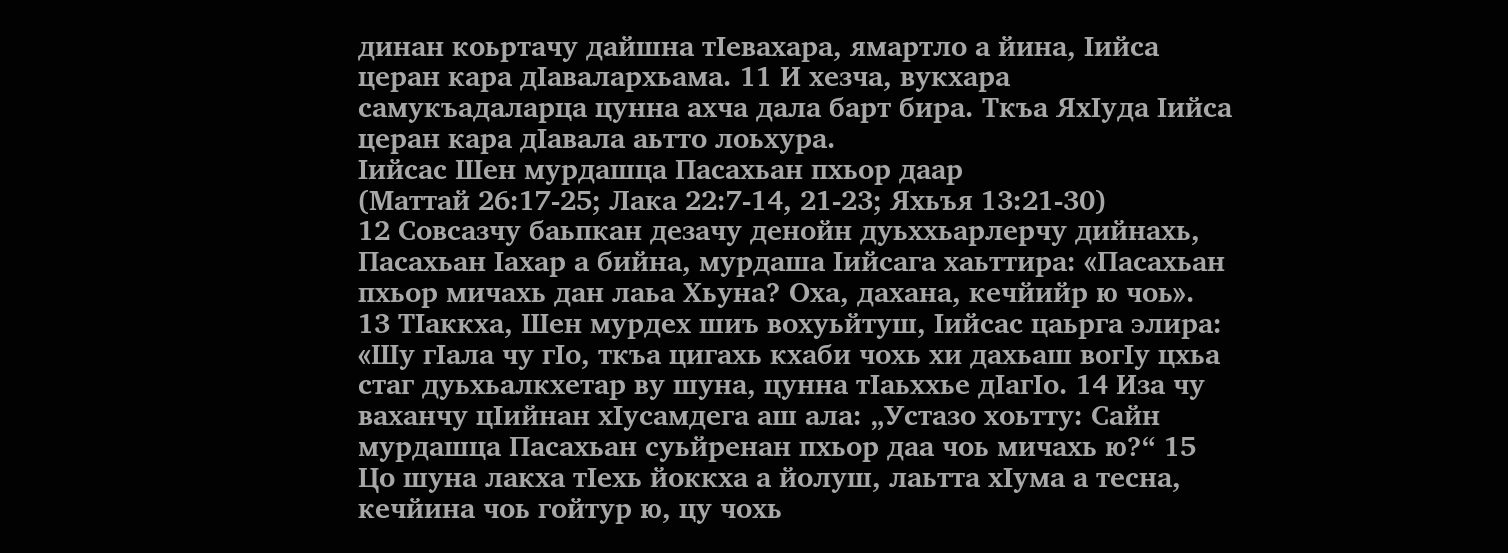динан коьртачу дайшна тӀевахара, ямартло а йина, Ӏийса церан кара дӀавалархьама. 11 И хезча, вукхара самукъадаларца цунна ахча дала барт бира. Ткъа ЯхӀуда Ӏийса церан кара дӀавала аьтто лоьхура.
Ӏийсас Шен мурдашца Пасахьан пхьор даар
(Маттай 26:17-25; Лака 22:7-14, 21-23; Яхьъя 13:21-30)
12 Совсазчу баьпкан дезачу денойн дуьххьарлерчу дийнахь, Пасахьан Ӏахар а бийна, мурдаша Ӏийсага хаьттира: «Пасахьан пхьор мичахь дан лаьа Хьуна? Оха, дахана, кечйийр ю чоь».
13 ТӀаккха, Шен мурдех шиъ вохуьйтуш, Ӏийсас цаьрга элира: «Шу гӀала чу гӀо, ткъа цигахь кхаби чохь хи дахьаш вогӀу цхьа стаг дуьхьалкхетар ву шуна, цунна тӀаьххье дӀагӀо. 14 Иза чу ваханчу цӀийнан хӀусамдега аш ала: „Устазо хоьтту: Сайн мурдашца Пасахьан суьйренан пхьор даа чоь мичахь ю?“ 15 Цо шуна лакха тӀехь йоккха а йолуш, лаьтта хӀума а тесна, кечйина чоь гойтур ю, цу чохь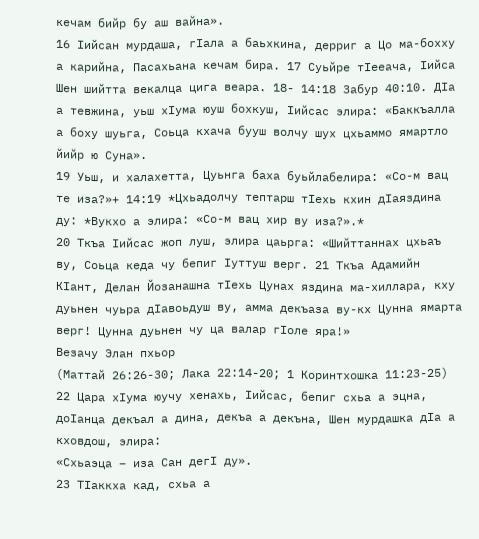кечам бийр бу аш вайна».
16 Ӏийсан мурдаша, гӀала а баьхкина, дерриг а Цо ма-бохху а карийна, Пасахьана кечам бира. 17 Суьйре тӀееача, Ӏийса Шен шийтта векалца цига веара. 18- 14:18 Забур 40:10. ДӀа а тевжина, уьш хӀума юуш бохкуш, Ӏийсас элира: «Баккъалла а боху шуьга, Соьца кхача бууш волчу шух цхьаммо ямартло йийр ю Суна».
19 Уьш, и халахетта, Цуьнга баха буьйлабелира: «Со-м вац те иза?»+ 14:19 *Цхьадолчу тептарш тӀехь кхин дӀаяздина ду: *Вукхо а элира: «Со-м вац хир ву иза?».*
20 Ткъа Ӏийсас жоп луш, элира цаьрга: «Шийттаннах цхьаъ ву, Соьца кеда чу бепиг Ӏуттуш верг. 21 Ткъа Адамийн КӀант, Делан Йозанашна тӀехь Цунах яздина ма-хиллара, кху дуьнен чуьра дӀавоьдуш ву, амма декъаза ву-кх Цунна ямарта верг! Цунна дуьнен чу ца валар гӀоле яра!»
Везачу Элан пхьор
(Маттай 26:26-30; Лака 22:14-20; 1 Коринтхошка 11:23-25)
22 Цара хӀума юучу хенахь, Ӏийсас, бепиг схьа а эцна, доӀанца декъал а дина, декъа а декъна, Шен мурдашка дӀа а кховдош, элира:
«Схьаэца – иза Сан дегӀ ду».
23 ТӀаккха кад, схьа а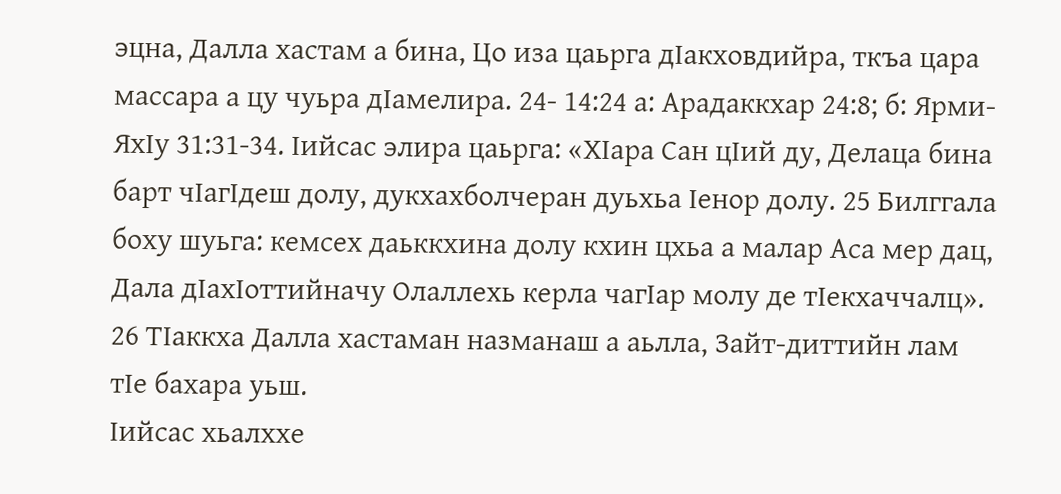эцна, Далла хастам а бина, Цо иза цаьрга дӀакховдийра, ткъа цара массара а цу чуьра дӀамелира. 24- 14:24 а: Арадаккхар 24:8; б: Ярми-ЯхӀу 31:31-34. Ӏийсас элира цаьрга: «ХӀара Сан цӀий ду, Делаца бина барт чӀагӀдеш долу, дукхахболчеран дуьхьа Ӏенор долу. 25 Билггала боху шуьга: кемсех даьккхина долу кхин цхьа а малар Аса мер дац, Дала дӀахӀоттийначу Олаллехь керла чагӀар молу де тӀекхаччалц».
26 ТӀаккха Далла хастаман назманаш а аьлла, Зайт-диттийн лам тӀе бахара уьш.
Ӏийсас хьалххе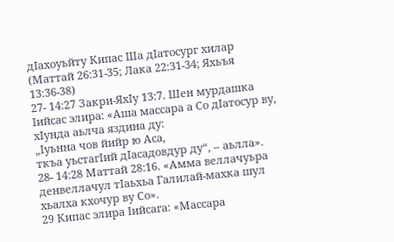дӀахоуьйту Кипас Ша дӀатосург хилар
(Маттай 26:31-35; Лака 22:31-34; Яхьъя 13:36-38)
27- 14:27 Закри-ЯхӀу 13:7. Шен мурдашка Ӏийсас элира: «Аша массара а Со дӀатосур ву, хӀунда аьлча яздина ду:
„Ӏуьнна чов йийр ю Аса,
ткъа уьстагӀий дӀасадовдур ду“, – аьлла».
28- 14:28 Маттай 28:16. «Амма веллачуьра денвеллачул тӀаьхьа Галилай-махка шул хьалха кхочур ву Со».
29 Кипас элира Ӏийсага: «Массара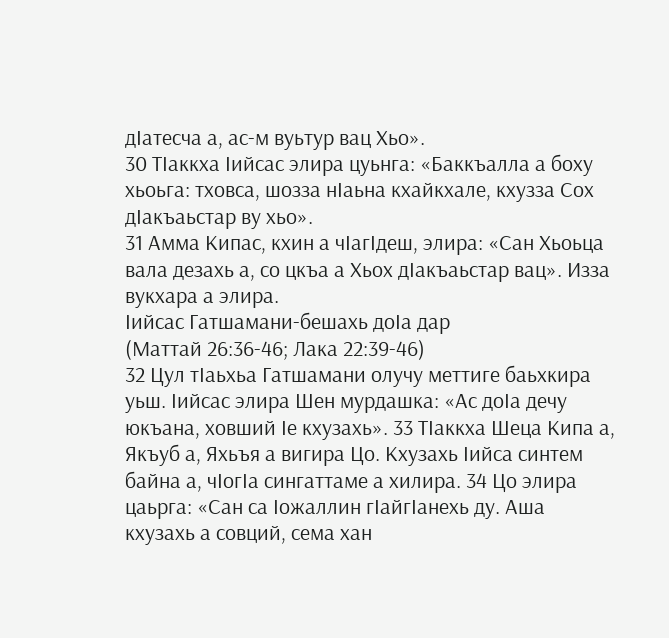дӀатесча а, ас-м вуьтур вац Хьо».
30 ТӀаккха Ӏийсас элира цуьнга: «Баккъалла а боху хьоьга: тховса, шозза нӀаьна кхайкхале, кхузза Сох дӀакъаьстар ву хьо».
31 Амма Кипас, кхин а чӀагӀдеш, элира: «Сан Хьоьца вала дезахь а, со цкъа а Хьох дӀакъаьстар вац». Изза вукхара а элира.
Ӏийсас Гатшамани-бешахь доӀа дар
(Маттай 26:36-46; Лака 22:39-46)
32 Цул тӀаьхьа Гатшамани олучу меттиге баьхкира уьш. Ӏийсас элира Шен мурдашка: «Ас доӀа дечу юкъана, ховший Ӏе кхузахь». 33 ТӀаккха Шеца Кипа а, Якъуб а, Яхьъя а вигира Цо. Кхузахь Ӏийса синтем байна а, чӀогӀа сингаттаме а хилира. 34 Цо элира цаьрга: «Сан са Ӏожаллин гӀайгӀанехь ду. Аша кхузахь а совций, сема хан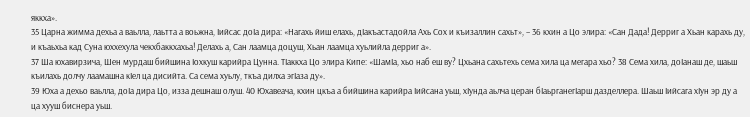яккха».
35 Царна жимма дехьа а ваьлла, лаьтта а воьжна, Ӏийсас доӀа дира: «Нагахь йиш елахь, дӀакъастадойла Ахь Сох и къизаллин сахьт», – 36 кхин а Цо элира: «Сан Дада! Дерриг а Хьан карахь ду, и къаьхьа кад Суна юххехула чекхбаккхахьа! Делахь а, Сан лаамца доцуш, Хьан лаамца хуьлийла дерриг а».
37 Ша юхавирзича, Шен мурдаш бийшина Ӏохкуш карийра Цунна. ТӀаккха Цо элира Кипе: «ШамӀа, хьо наб еш ву? Цхьана сахьтехь сема хила ца мегара хьо? 38 Сема хила, доӀанаш де, шаьш къилахь долчу лаамашна кӀел ца дисийта. Са сема хуьлу, ткъа дилха эгӀаза ду».
39 Юха а дехьо ваьлла, доӀа дира Цо, изза дешнаш олуш. 40 Юхавеача, кхин цкъа а бийшина карийра Ӏийсана уьш, хӀунда аьлча церан бӀаьрганегӀарш дазделлера. Шаьш Ӏийсага хӀун эр ду а ца хууш биснера уьш.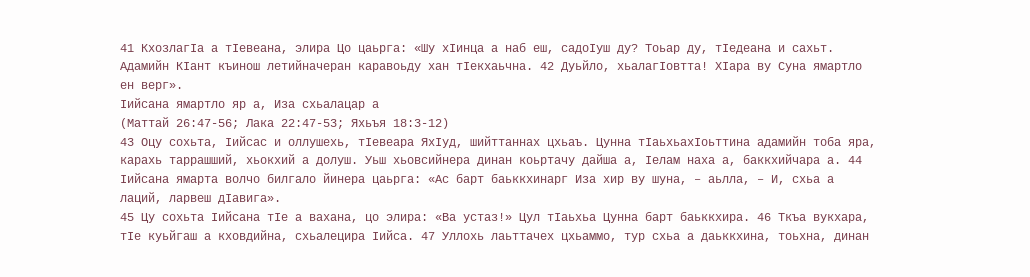41 КхозлагӀа а тӀевеана, элира Цо цаьрга: «Шу хӀинца а наб еш, садоӀуш ду? Тоьар ду, тӀедеана и сахьт. Адамийн КӀант къинош летийначеран каравоьду хан тӀекхаьчна. 42 Дуьйло, хьалагӀовтта! ХӀара ву Суна ямартло ен верг».
Ӏийсана ямартло яр а, Иза схьалацар а
(Маттай 26:47-56; Лака 22:47-53; Яхьъя 18:3-12)
43 Оцу сохьта, Ӏийсас и оллушехь, тӀевеара ЯхӀуд, шийттаннах цхьаъ. Цунна тӀаьхьахӀоьттина адамийн тоба яра, карахь таррашший, хьокхий а долуш. Уьш хьовсийнера динан коьртачу дайша а, Ӏелам наха а, баккхийчара а. 44 Ӏийсана ямарта волчо билгало йинера цаьрга: «Ас барт баьккхинарг Иза хир ву шуна, – аьлла, – И, схьа а лаций, ларвеш дӀавига».
45 Цу сохьта Ӏийсана тӀе а вахана, цо элира: «Ва устаз!» Цул тӀаьхьа Цунна барт баьккхира. 46 Ткъа вукхара, тӀе куьйгаш а кховдийна, схьалецира Ӏийса. 47 Уллохь лаьттачех цхьаммо, тур схьа а даьккхина, тоьхна, динан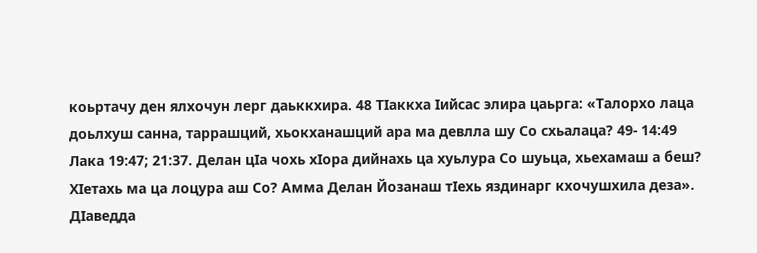коьртачу ден ялхочун лерг даьккхира. 48 ТӀаккха Ӏийсас элира цаьрга: «Талорхо лаца доьлхуш санна, таррашций, хьокханашций ара ма девлла шу Со схьалаца? 49- 14:49 Лака 19:47; 21:37. Делан цӀа чохь хӀора дийнахь ца хуьлура Со шуьца, хьехамаш а беш? ХӀетахь ма ца лоцура аш Со? Амма Делан Йозанаш тӀехь яздинарг кхочушхила деза».
ДӀаведда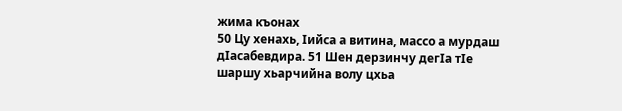жима къонах
50 Цу хенахь, Ӏийса а витина, массо а мурдаш дӀасабевдира. 51 Шен дерзинчу дегӀа тӀе шаршу хьарчийна волу цхьа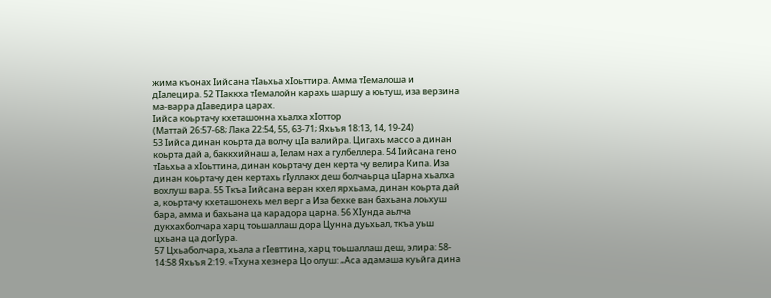жима къонах Ӏийсана тӀаьхьа хӀоьттира. Амма тӀемалоша и дӀалецира. 52 ТӀаккха тӀемалойн карахь шаршу а юьтуш, иза верзина ма-варра дӀаведира царах.
Ӏийса коьртачу кхеташонна хьалха хӀоттор
(Маттай 26:57-68; Лака 22:54, 55, 63-71; Яхьъя 18:13, 14, 19-24)
53 Ӏийса динан коьрта да волчу цӀа валийра. Цигахь массо а динан коьрта дай а, баккхийнаш а, Ӏелам нах а гулбеллера. 54 Ӏийсана гено тӀаьхьа а хӀоьттина, динан коьртачу ден керта чу велира Кипа. Иза динан коьртачу ден кертахь гӀуллакх деш болчаьрца цӀарна хьалха вохлуш вара. 55 Ткъа Ӏийсана веран кхел ярхьама, динан коьрта дай а, коьртачу кхеташонехь мел верг а Иза бехке ван бахьана лоьхуш бара, амма и бахьана ца карадора царна. 56 ХӀунда аьлча дукхахболчара харц тоьшаллаш дора Цунна дуьхьал, ткъа уьш цхьана ца догӀура.
57 Цхьаболчара, хьала а гӀевттина, харц тоьшаллаш деш, элира: 58- 14:58 Яхьъя 2:19. «Тхуна хезнера Цо олуш: „Аса адамаша куьйга дина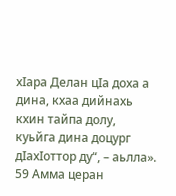хӀара Делан цӀа доха а дина, кхаа дийнахь кхин тайпа долу, куьйга дина доцург дӀахӀоттор ду“, – аьлла».
59 Амма церан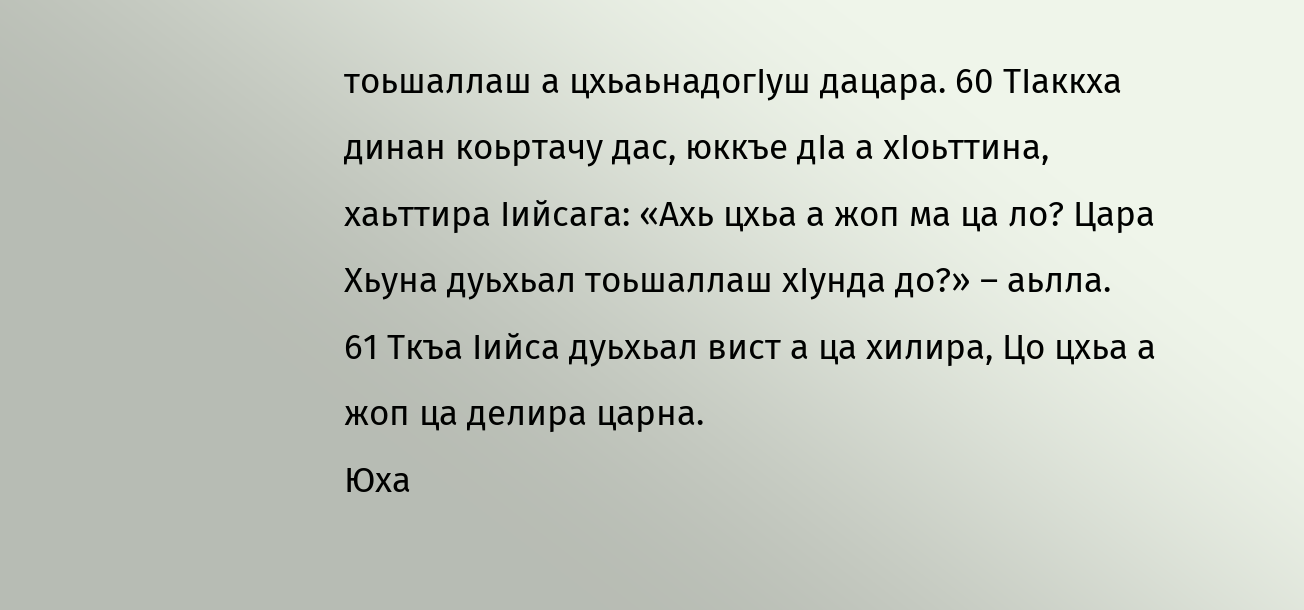тоьшаллаш а цхьаьнадогӀуш дацара. 60 ТӀаккха динан коьртачу дас, юккъе дӀа а хӀоьттина, хаьттира Ӏийсага: «Ахь цхьа а жоп ма ца ло? Цара Хьуна дуьхьал тоьшаллаш хӀунда до?» – аьлла.
61 Ткъа Ӏийса дуьхьал вист а ца хилира, Цо цхьа а жоп ца делира царна.
Юха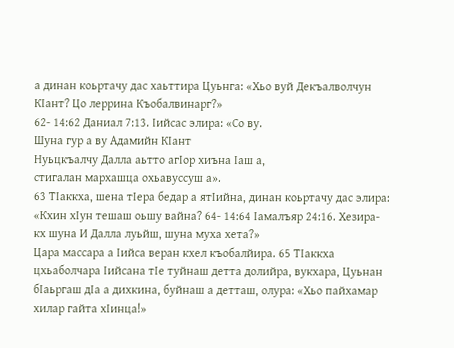а динан коьртачу дас хаьттира Цуьнга: «Хьо вуй Декъалволчун КӀант? Цо леррина Къобалвинарг?»
62- 14:62 Даниал 7:13. Ӏийсас элира: «Со ву.
Шуна гур а ву Адамийн КӀант
Нуьцкъалчу Далла аьтто агӀор хиъна Ӏаш а,
стигалан мархашца охьавуссуш а».
63 ТӀаккха, шена тӀера бедар а ятӀийна, динан коьртачу дас элира: «Кхин хӀун тешаш оьшу вайна? 64- 14:64 Ӏамалъяр 24:16. Хезира-кх шуна И Далла луьйш, шуна муха хета?»
Цара массара а Ӏийса веран кхел къобалйира. 65 ТӀаккха цхьаболчара Ӏийсана тӀе туйнаш детта долийра, вукхара, Цуьнан бӀаьргаш дӀа а дихкина, буйнаш а детташ, олура: «Хьо пайхамар хилар гайта хӀинца!»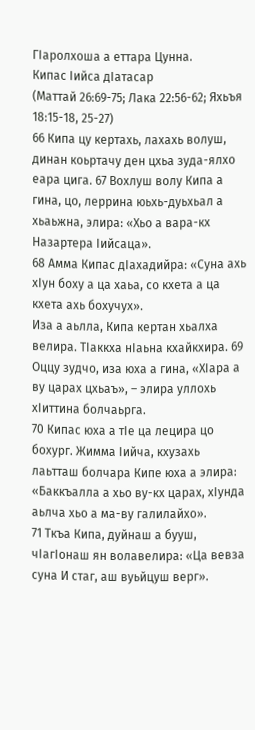ГӀаролхоша а еттара Цунна.
Кипас Ӏийса дӀатасар
(Маттай 26:69-75; Лака 22:56-62; Яхьъя 18:15-18, 25-27)
66 Кипа цу кертахь, лахахь волуш, динан коьртачу ден цхьа зуда-ялхо еара цига. 67 Вохлуш волу Кипа а гина, цо, леррина юьхь-дуьхьал а хьаьжна, элира: «Хьо а вара-кх Назартера Ӏийсаца».
68 Амма Кипас дӀахадийра: «Суна ахь хӀун боху а ца хаьа, со кхета а ца кхета ахь бохучух».
Иза а аьлла, Кипа кертан хьалха велира. ТӀаккха нӀаьна кхайкхира. 69 Оццу зудчо, иза юха а гина, «ХӀара а ву царах цхьаъ», – элира уллохь хӀиттина болчаьрга.
70 Кипас юха а тӀе ца лецира цо бохург. Жимма Ӏийча, кхузахь лаьтташ болчара Кипе юха а элира: «Баккъалла а хьо ву-кх царах, хӀунда аьлча хьо а ма-ву галилайхо».
71 Ткъа Кипа, дуйнаш а бууш, чӀагӀонаш ян волавелира: «Ца вевза суна И стаг, аш вуьйцуш верг».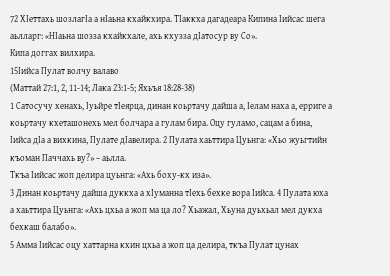72 ХӀеттахь шозлагӀа а нӀаьна кхайкхира. ТӀаккха дагадеара Кипина Ӏийсас шега аьлларг: «НӀаьна шозза кхайкхале, ахь кхузза дӀатосур ву Со».
Кипа доггах вилхира.
15Ӏийса Пулат волчу валаво
(Маттай 27:1, 2, 11-14; Лака 23:1-5; Яхьъя 18:28-38)
1 Сатосучу хенахь, Ӏуьйре тӀеярца, динан коьртачу дайша а, Ӏелам наха а, ерриге а коьртачу кхеташонехь мел болчара а гулам бира. Оцу гуламо, сацам а бина, Ӏийса дӀа а вихкина, Пулате дӀавелира. 2 Пулата хаьттира Цуьнга: «Хьо жуьгтийн къоман Паччахь ву?» – аьлла.
Ткъа Ӏийсас жоп делира цуьнга: «Ахь боху-кх иза».
3 Динан коьртачу дайша дуккха а хӀуманна тӀехь бехке вора Ӏийса. 4 Пулата юха а хаьттира Цуьнга: «Ахь цхьа а жоп ма ца ло? Хьажал, Хьуна дуьхьал мел дукха бехкаш балабо».
5 Амма Ӏийсас оцу хаттарна кхин цхьа а жоп ца делира, ткъа Пулат цунах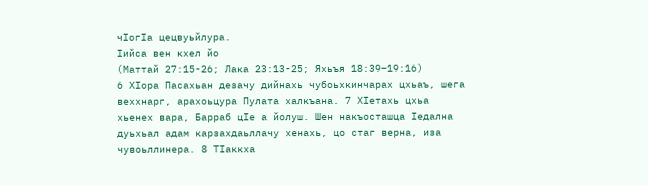чӀогӀа цецвуьйлура.
Ӏийса вен кхел йо
(Маттай 27:15-26; Лака 23:13-25; Яхьъя 18:39–19:16)
6 ХӀора Пасахьан дезачу дийнахь чубоьхкинчарах цхьаъ, шега веххнарг, арахоьцура Пулата халкъана. 7 ХӀетахь цхьа хьенех вара, Барраб цӀе а йолуш. Шен накъосташца Ӏедална дуьхьал адам карзахдаьллачу хенахь, цо стаг верна, иза чувоьллинера. 8 ТӀаккха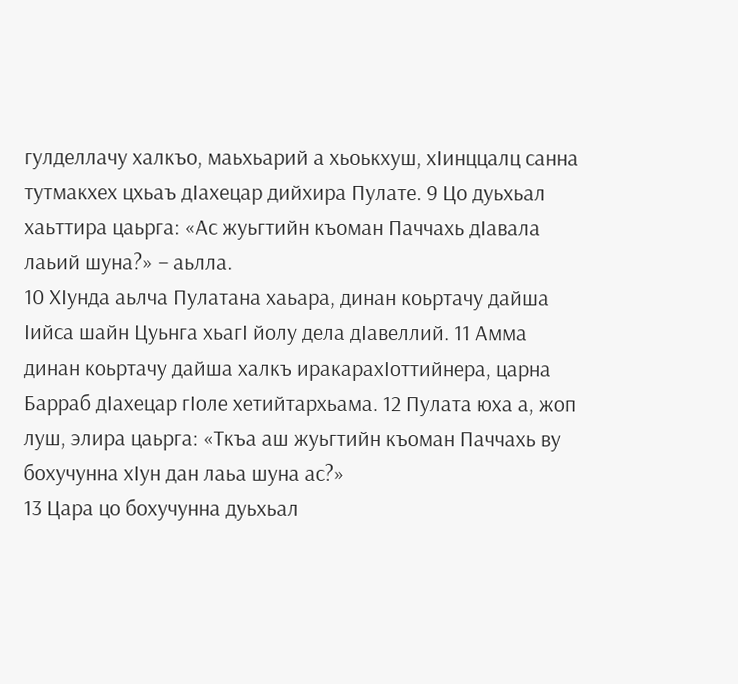гулделлачу халкъо, маьхьарий а хьоькхуш, хӀинццалц санна тутмакхех цхьаъ дӀахецар дийхира Пулате. 9 Цо дуьхьал хаьттира цаьрга: «Ас жуьгтийн къоман Паччахь дӀавала лаьий шуна?» – аьлла.
10 ХӀунда аьлча Пулатана хаьара, динан коьртачу дайша Ӏийса шайн Цуьнга хьагӀ йолу дела дӀавеллий. 11 Амма динан коьртачу дайша халкъ иракарахӀоттийнера, царна Барраб дӀахецар гӀоле хетийтархьама. 12 Пулата юха а, жоп луш, элира цаьрга: «Ткъа аш жуьгтийн къоман Паччахь ву бохучунна хӀун дан лаьа шуна ас?»
13 Цара цо бохучунна дуьхьал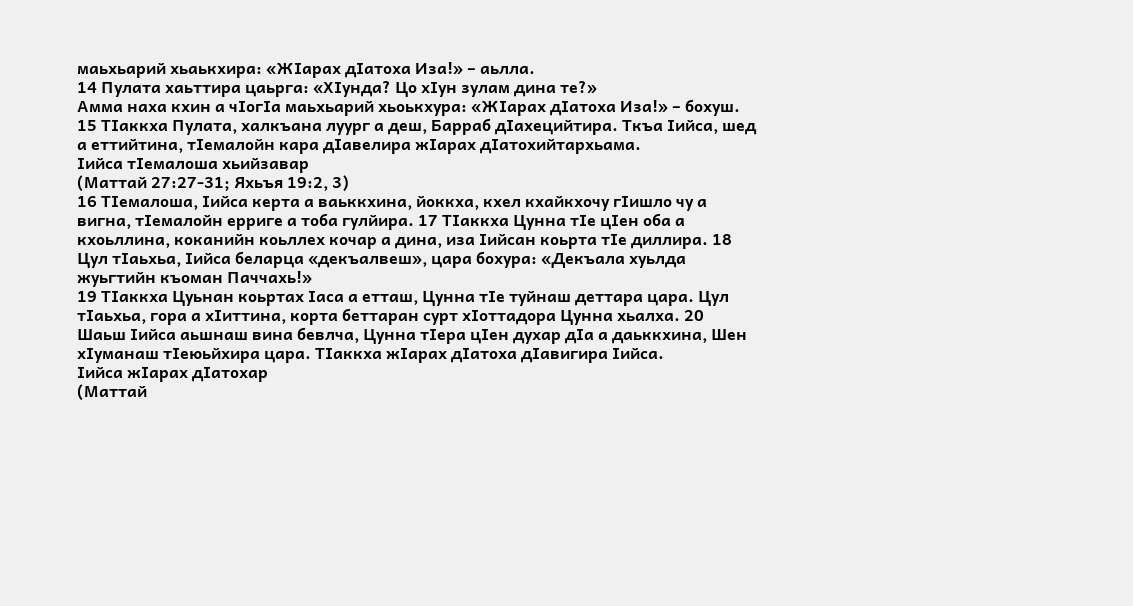маьхьарий хьаькхира: «ЖӀарах дӀатоха Иза!» – аьлла.
14 Пулата хаьттира цаьрга: «ХӀунда? Цо хӀун зулам дина те?»
Амма наха кхин а чӀогӀа маьхьарий хьоькхура: «ЖӀарах дӀатоха Иза!» – бохуш.
15 ТӀаккха Пулата, халкъана луург а деш, Барраб дӀахецийтира. Ткъа Ӏийса, шед а еттийтина, тӀемалойн кара дӀавелира жӀарах дӀатохийтархьама.
Ӏийса тӀемалоша хьийзавар
(Маттай 27:27-31; Яхьъя 19:2, 3)
16 ТӀемалоша, Ӏийса керта а ваьккхина, йоккха, кхел кхайкхочу гӀишло чу а вигна, тӀемалойн ерриге а тоба гулйира. 17 ТӀаккха Цунна тӀе цӀен оба а кхоьллина, коканийн коьллех кочар а дина, иза Ӏийсан коьрта тӀе диллира. 18 Цул тӀаьхьа, Ӏийса беларца «декъалвеш», цара бохура: «Декъала хуьлда жуьгтийн къоман Паччахь!»
19 ТӀаккха Цуьнан коьртах Ӏаса а етташ, Цунна тӀе туйнаш деттара цара. Цул тӀаьхьа, гора а хӀиттина, корта беттаран сурт хӀоттадора Цунна хьалха. 20 Шаьш Ӏийса аьшнаш вина бевлча, Цунна тӀера цӀен духар дӀа а даьккхина, Шен хӀуманаш тӀеюьйхира цара. ТӀаккха жӀарах дӀатоха дӀавигира Ӏийса.
Ӏийса жӀарах дӀатохар
(Маттай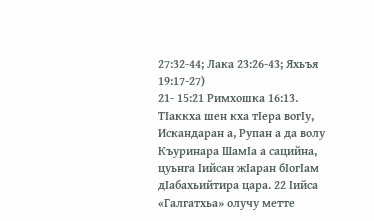27:32-44; Лака 23:26-43; Яхьъя 19:17-27)
21- 15:21 Римхошка 16:13. ТӀаккха шен кха тӀера вогӀу, Искандаран а, Рупан а да волу Къуринара ШамӀа а сацийна, цуьнга Ӏийсан жӀаран бӀогӀам дӀабахьийтира цара. 22 Ӏийса «Галгатхьа» олучу метте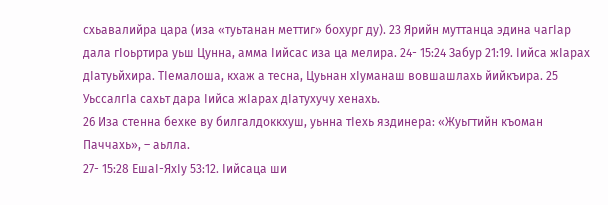схьавалийра цара (иза «туьтанан меттиг» бохург ду). 23 Ярийн муттанца эдина чагӀар дала гӀоьртира уьш Цунна, амма Ӏийсас иза ца мелира. 24- 15:24 Забур 21:19. Ӏийса жӀарах дӀатуьйхира. ТӀемалоша, кхаж а тесна, Цуьнан хӀуманаш вовшашлахь йийкъира. 25 УьссалгӀа сахьт дара Ӏийса жӀарах дӀатухучу хенахь.
26 Иза стенна бехке ву билгалдоккхуш, уьнна тӀехь яздинера: «Жуьгтийн къоман Паччахь», – аьлла.
27- 15:28 ЕшаӀ-ЯхӀу 53:12. Ӏийсаца ши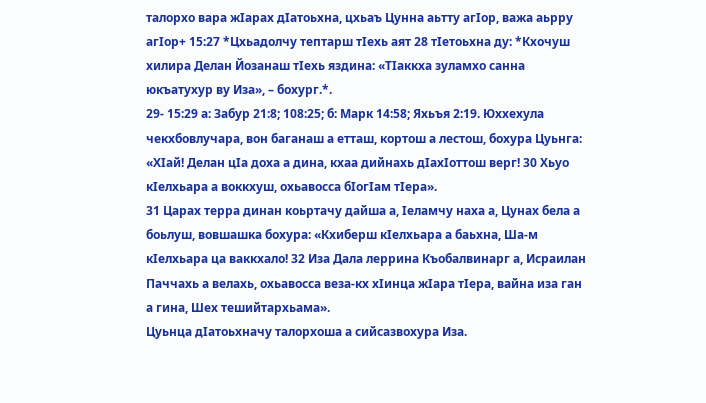талорхо вара жӀарах дӀатоьхна, цхьаъ Цунна аьтту агӀор, важа аьрру агӀор+ 15:27 *Цхьадолчу тептарш тӀехь аят 28 тӀетоьхна ду: *Кхочуш хилира Делан Йозанаш тӀехь яздина: «ТӀаккха зуламхо санна юкъатухур ву Иза», – бохург.*.
29- 15:29 а: Забур 21:8; 108:25; б: Марк 14:58; Яхьъя 2:19. Юххехула чекхбовлучара, вон баганаш а етташ, кортош а лестош, бохура Цуьнга: «ХӀай! Делан цӀа доха а дина, кхаа дийнахь дӀахӀоттош верг! 30 Хьуо кӀелхьара а воккхуш, охьавосса бӀогӀам тӀера».
31 Царах терра динан коьртачу дайша а, Ӏеламчу наха а, Цунах бела а боьлуш, вовшашка бохура: «Кхиберш кӀелхьара а баьхна, Ша-м кӀелхьара ца ваккхало! 32 Иза Дала леррина Къобалвинарг а, Исраилан Паччахь а велахь, охьавосса веза-кх хӀинца жӀара тӀера, вайна иза ган а гина, Шех тешийтархьама».
Цуьнца дӀатоьхначу талорхоша а сийсазвохура Иза.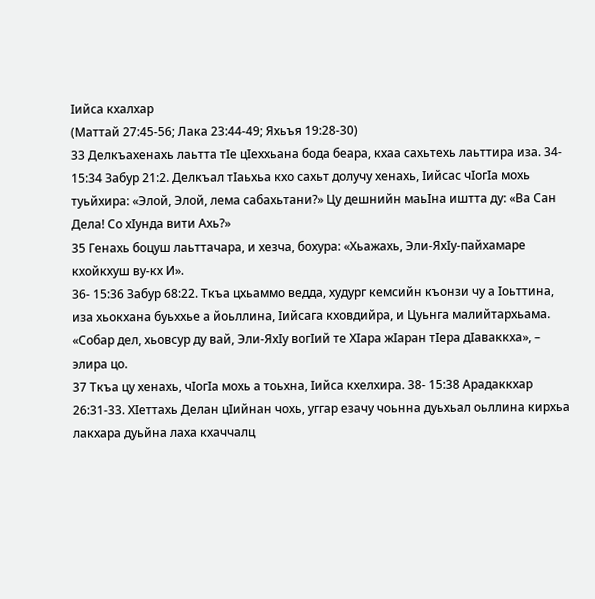Ӏийса кхалхар
(Маттай 27:45-56; Лака 23:44-49; Яхьъя 19:28-30)
33 Делкъахенахь лаьтта тӀе цӀеххьана бода беара, кхаа сахьтехь лаьттира иза. 34- 15:34 Забур 21:2. Делкъал тӀаьхьа кхо сахьт долучу хенахь, Ӏийсас чӀогӀа мохь туьйхира: «Элой, Элой, лема сабахьтани?» Цу дешнийн маьӀна иштта ду: «Ва Сан Дела! Со хӀунда вити Ахь?»
35 Генахь боцуш лаьттачара, и хезча, бохура: «Хьажахь, Эли-ЯхӀу-пайхамаре кхойкхуш ву-кх И».
36- 15:36 Забур 68:22. Ткъа цхьаммо ведда, худург кемсийн къонзи чу а Ӏоьттина, иза хьокхана буьххье а йоьллина, Ӏийсага кховдийра, и Цуьнга малийтархьама.
«Собар дел, хьовсур ду вай, Эли-ЯхӀу вогӀий те ХӀара жӀаран тӀера дӀаваккха», – элира цо.
37 Ткъа цу хенахь, чӀогӀа мохь а тоьхна, Ӏийса кхелхира. 38- 15:38 Арадаккхар 26:31-33. ХӀеттахь Делан цӀийнан чохь, уггар езачу чоьнна дуьхьал оьллина кирхьа лакхара дуьйна лаха кхаччалц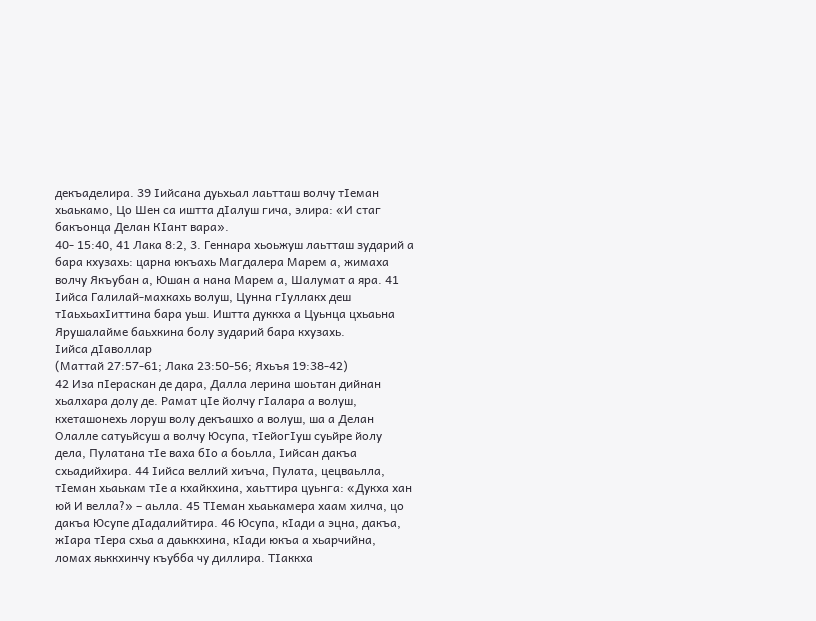декъаделира. 39 Ӏийсана дуьхьал лаьтташ волчу тӀеман хьаькамо, Цо Шен са иштта дӀалуш гича, элира: «И стаг бакъонца Делан КӀант вара».
40- 15:40, 41 Лака 8:2, 3. Геннара хьоьжуш лаьтташ зударий а бара кхузахь: царна юкъахь Магдалера Марем а, жимаха волчу Якъубан а, Юшан а нана Марем а, Шалумат а яра. 41 Ӏийса Галилай-махкахь волуш, Цунна гӀуллакх деш тӀаьхьахӀиттина бара уьш. Иштта дуккха а Цуьнца цхьаьна Ярушалайме баьхкина болу зударий бара кхузахь.
Ӏийса дӀаволлар
(Маттай 27:57-61; Лака 23:50-56; Яхьъя 19:38-42)
42 Иза пӀераскан де дара, Далла лерина шоьтан дийнан хьалхара долу де. Рамат цӀе йолчу гӀалара а волуш, кхеташонехь лоруш волу декъашхо а волуш, ша а Делан Олалле сатуьйсуш а волчу Юсупа, тӀейогӀуш суьйре йолу дела, Пулатана тӀе ваха бӀо а боьлла, Ӏийсан дакъа схьадийхира. 44 Ӏийса веллий хиъча, Пулата, цецваьлла, тӀеман хьаькам тӀе а кхайкхина, хаьттира цуьнга: «Дукха хан юй И велла?» – аьлла. 45 ТӀеман хьаькамера хаам хилча, цо дакъа Юсупе дӀадалийтира. 46 Юсупа, кӀади а эцна, дакъа, жӀара тӀера схьа а даьккхина, кӀади юкъа а хьарчийна, ломах яьккхинчу къубба чу диллира. ТӀаккха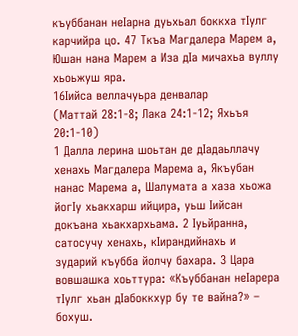къуббанан неӀарна дуьхьал боккха тӀулг карчийра цо. 47 Ткъа Магдалера Марем а, Юшан нана Марем а Иза дӀа мичахьа вуллу хьоьжуш яра.
16Ӏийса веллачуьра денвалар
(Маттай 28:1-8; Лака 24:1-12; Яхьъя 20:1-10)
1 Далла лерина шоьтан де дӀадаьллачу хенахь Магдалера Марема а, Якъубан нанас Марема а, Шалумата а хаза хьожа йогӀу хьакхарш ийцира, уьш Ӏийсан докъана хьакхархьама. 2 Ӏуьйранна, сатосучу хенахь, кӀирандийнахь и зударий къубба йолчу бахара. 3 Цара вовшашка хоьттура: «Къуббанан неӀарера тӀулг хьан дӀабоккхур бу те вайна?» – бохуш.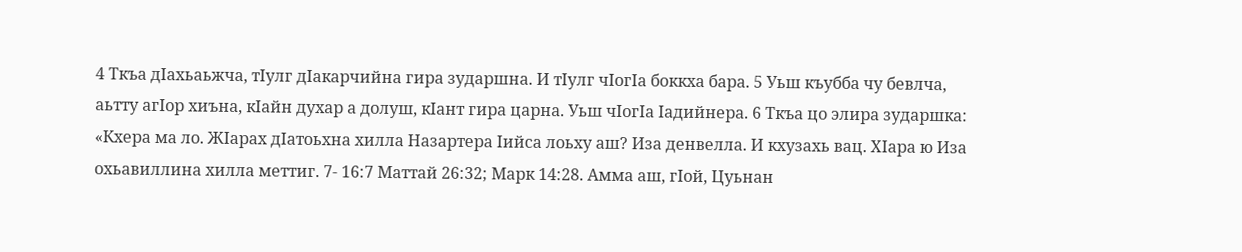4 Ткъа дӀахьаьжча, тӀулг дӀакарчийна гира зударшна. И тӀулг чӀогӀа боккха бара. 5 Уьш къубба чу бевлча, аьтту агӀор хиъна, кӀайн духар а долуш, кӀант гира царна. Уьш чӀогӀа Ӏадийнера. 6 Ткъа цо элира зударшка: «Кхера ма ло. ЖӀарах дӀатоьхна хилла Назартера Ӏийса лоьху аш? Иза денвелла. И кхузахь вац. ХӀара ю Иза охьавиллина хилла меттиг. 7- 16:7 Маттай 26:32; Марк 14:28. Амма аш, гӀой, Цуьнан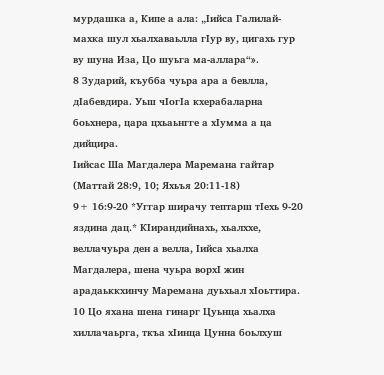мурдашка а, Кипе а ала: „Ӏийса Галилай-махка шул хьалхаваьлла гӀур ву, цигахь гур ву шуна Иза, Цо шуьга ма-аллара“».
8 Зударий, къубба чуьра ара а бевлла, дӀабевдира. Уьш чӀогӀа кхерабаларна боьхнера, цара цхьаьнгге а хӀумма а ца дийцира.
Ӏийсас Ша Магдалера Маремана гайтар
(Маттай 28:9, 10; Яхьъя 20:11-18)
9+ 16:9-20 *Уггар ширачу тептарш тӀехь 9-20 яздина дац.* КӀирандийнахь, хьалххе, веллачуьра ден а велла, Ӏийса хьалха Магдалера, шена чуьра ворхӀ жин арадаьккхинчу Маремана дуьхьал хӀоьттира. 10 Цо яхана шена гинарг Цуьнца хьалха хиллачаьрга, ткъа хӀинца Цунна боьлхуш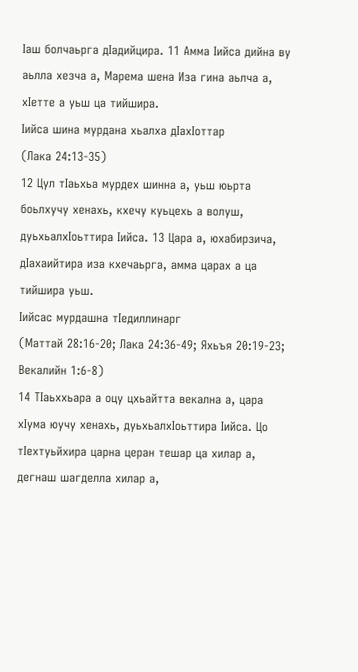Ӏаш болчаьрга дӀадийцира. 11 Амма Ӏийса дийна ву аьлла хезча а, Марема шена Иза гина аьлча а, хӀетте а уьш ца тийшира.
Ӏийса шина мурдана хьалха дӀахӀоттар
(Лака 24:13-35)
12 Цул тӀаьхьа мурдех шинна а, уьш юьрта боьлхучу хенахь, кхечу куьцехь а волуш, дуьхьалхӀоьттира Ӏийса. 13 Цара а, юхабирзича, дӀахаийтира иза кхечаьрга, амма царах а ца тийшира уьш.
Ӏийсас мурдашна тӀедиллинарг
(Маттай 28:16-20; Лака 24:36-49; Яхьъя 20:19-23; Векалийн 1:6-8)
14 ТӀаьххьара а оцу цхьайтта векална а, цара хӀума юучу хенахь, дуьхьалхӀоьттира Ӏийса. Цо тӀехтуьйхира царна церан тешар ца хилар а, дегнаш шагделла хилар а,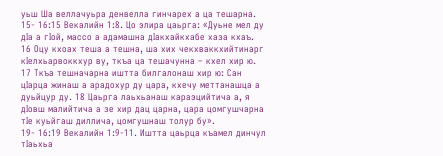уьш Ша веллачуьра денвелла гинчарех а ца тешарна. 15- 16:15 Векалийн 1:8. Цо элира цаьрга: «Дуьне мел ду дӀа а гӀой, массо а адамашна дӀакхайкхабе хаза кхаъ. 16 Оцу кхоах теша а тешна, ша хих чекхваккхийтинарг кӀелхьарвоккхур ву, ткъа ца тешачунна – кхел хир ю. 17 Ткъа тешначарна иштта билгалонаш хир ю: Сан цӀарца жинаш а арадохур ду цара, кхечу меттанашца а дуьйцур ду. 18 Цаьрга лаьхьанаш караэцийтича а, я дӀовш малийтича а зе хир дац царна, цара цомгушчарна тӀе куьйгаш диллича, цомгушнаш толур бу».
19- 16:19 Векалийн 1:9-11. Иштта цаьрца къамел динчул тӀаьхьа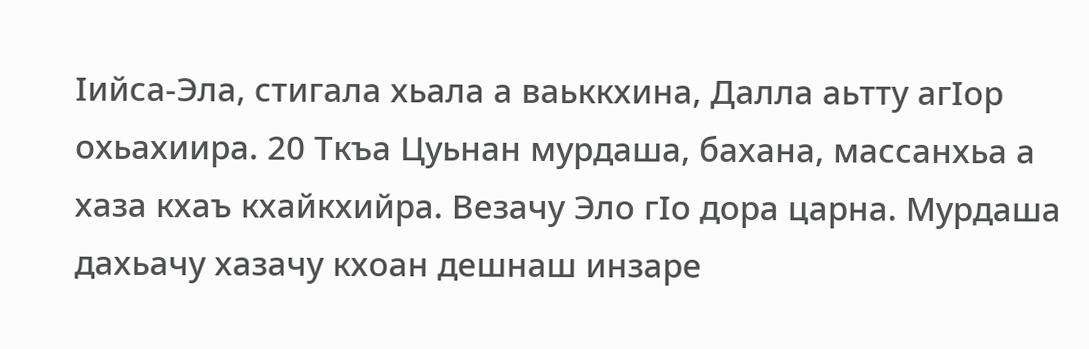Ӏийса-Эла, стигала хьала а ваьккхина, Далла аьтту агӀор охьахиира. 20 Ткъа Цуьнан мурдаша, бахана, массанхьа а хаза кхаъ кхайкхийра. Везачу Эло гӀо дора царна. Мурдаша дахьачу хазачу кхоан дешнаш инзаре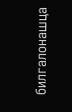билгалонашца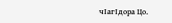чӀагӀдора Цо.